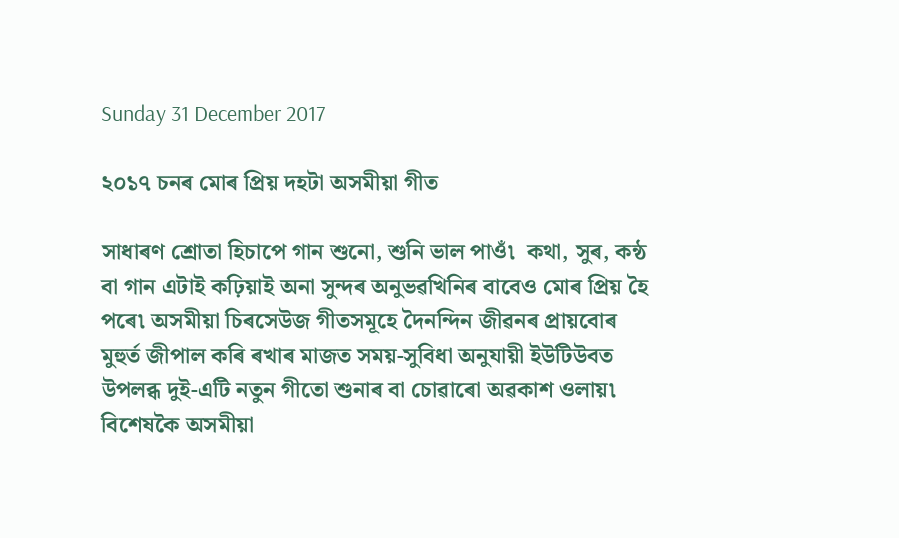Sunday 31 December 2017

২০১৭ চনৰ মোৰ প্ৰিয় দহটা অসমীয়া গীত

সাধাৰণ শ্ৰোতা হিচাপে গান শুনো, শুনি ভাল পাওঁ৷  কথা, সুৰ, কন্ঠ বা গান এটাই কঢ়িয়াই অনা সুন্দৰ অনুভৱখিনিৰ বাবেও মোৰ প্ৰিয় হৈ পৰে৷ অসমীয়া চিৰসেউজ গীতসমূহে দৈনন্দিন জীৱনৰ প্ৰায়বোৰ মুহুৰ্ত জীপাল কৰি ৰখাৰ মাজত সময়-সুবিধা অনুযায়ী ইউটিউবত উপলব্ধ দুই-এটি নতুন গীতো শুনাৰ বা চোৱাৰো অৱকাশ ওলায়৷ বিশেষকৈ অসমীয়া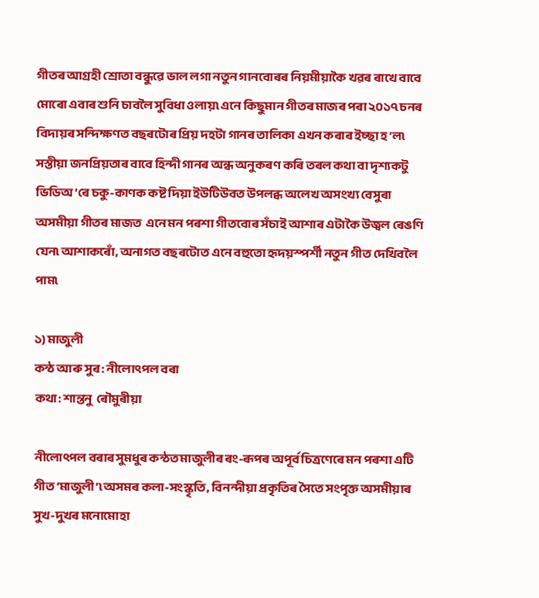গীতৰ আগ্ৰহী শ্ৰোতা বন্ধুৱে ভাল লগা নতুন গানবোৰৰ নিয়মীয়াকৈ খৱৰ ৰাখে বাবে মোৰো এবাৰ শুনি চাবলৈ সুবিধা ওলায়৷ এনে কিছুমান গীতৰ মাজৰ পৰা ২০১৭ চনৰ বিদায়ৰ সন্দিক্ষণত বছৰটোৰ প্ৰিয় দহটা গানৰ তালিকা এখন কৰাৰ ইচ্ছা হ’ল৷ সস্তীয়া জনপ্ৰিয়তাৰ বাবে হিন্দী গানৰ অন্ধ অনুকৰণ কৰি তৰল কথা বা দৃশ্যকটু ভিডিঅ’ৰে চকু-কাণক কষ্ট দিয়া ইউটিউবত উপলব্ধ অলেখ অসংখ্য বেসুৰা অসমীয়া গীতৰ মাজত  এনে মন পৰশা গীতবোৰ সঁচাই আশাৰ এটাকৈ উজ্বল ৰেঙণি যেন৷ আশাকৰোঁ, অনাগত বছৰটোত এনে বহুতো হৃদয়স্পৰ্শী নতুন গীত দেখিবলৈ পাম৷

১) মাজুলী
কন্ঠ আৰু সুৰ: নীলোৎপল বৰা
কথা: শান্তনু  ৰৌমুৰীয়া

নীলোৎপল বৰাৰ সুমধুৰ কন্ঠত মাজুলীৰ ৰং-ৰূপৰ অপূৰ্ব চিত্ৰণেৰে মন পৰশা এটি গীত ’মাজুলী’৷ অসমৰ কলা-সংস্কৃতি, বিনন্দীয়া প্ৰকৃতিৰ সৈতে সংপৃক্ত অসমীয়াৰ সুখ-দুখৰ মনোমোহা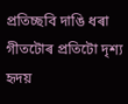প্ৰতিচ্ছবি দাঙি ধৰা গীতটোৰ প্ৰতিটো দৃশ্য হৃদয়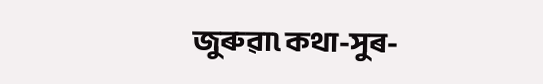জুৰুৱা৷ কথা-সুৰ-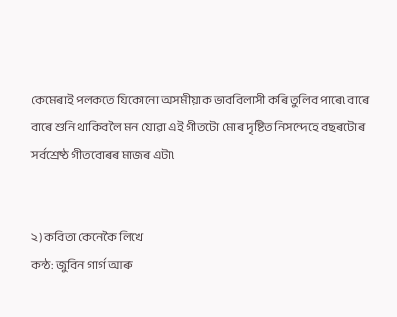কেমেৰাই পলকতে যিকোনো অসমীয়াক ভাববিলাসী কৰি তুলিব পাৰে৷ বাৰে বাৰে শুনি থাকিবলৈ মন যোৱা এই গীতটো মোৰ দৃষ্টিত নিসন্দেহে বছৰটোৰ সৰ্বশ্ৰেষ্ঠ গীতবোৰৰ মাজৰ এটা৷


২) কবিতা কেনেকৈ লিখে
কন্ঠ: জুবিন গাৰ্গ আৰু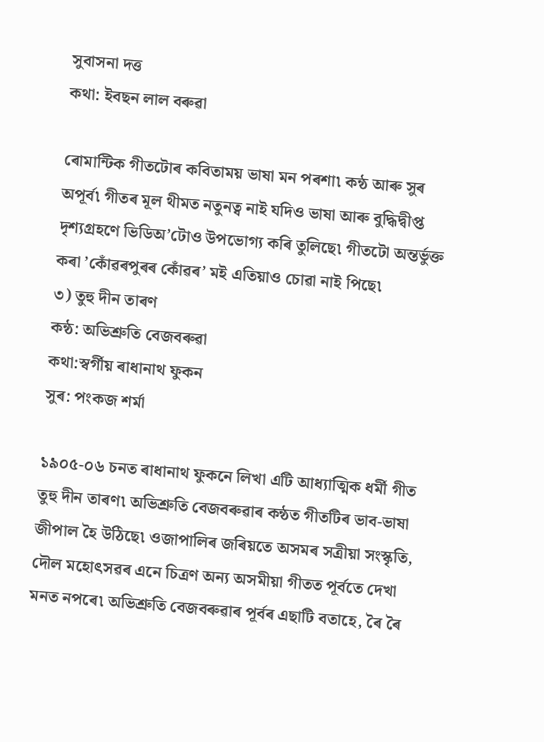সুবাসনা দত্ত
কথা: ইবছন লাল বৰুৱা

ৰোমান্টিক গীতটোৰ কবিতাময় ভাষা মন পৰশা৷ কন্ঠ আৰু সুৰ অপূৰ্ব৷ গীতৰ মূল থীমত নতুনত্ব নাই যদিও ভাষা আৰু বুদ্ধিদ্বীপ্ত দৃশ্যগ্ৰহণে ভিডিঅ’টোও উপভোগ্য কৰি তুলিছে৷ গীতটো অন্তৰ্ভুক্ত কৰা ’কোঁৱৰপুৰৰ কোঁৱৰ’ মই এতিয়াও চোৱা নাই পিছে৷
৩) তুহু দীন তাৰণ
কন্ঠ: অভিশ্ৰুতি বেজবৰুৱা
কথা:স্বৰ্গীয় ৰাধানাথ ফুকন
সুৰ: পংকজ শৰ্মা

১৯০৫-০৬ চনত ৰাধানাথ ফুকনে লিখা এটি আধ্যাত্মিক ধৰ্মী গীত তুহু দীন তাৰণ৷ অভিশ্ৰুতি বেজবৰুৱাৰ কন্ঠত গীতটিৰ ভাব-ভাষা জীপাল হৈ উঠিছে৷ ওজাপালিৰ জৰিয়তে অসমৰ সত্ৰীয়া সংস্কৃতি, দৌল মহোৎসৱৰ এনে চিত্ৰণ অন্য অসমীয়া গীতত পূৰ্বতে দেখা মনত নপৰে৷ অভিশ্ৰুতি বেজবৰুৱাৰ পূৰ্বৰ এছাটি বতাহে, ৰৈ ৰৈ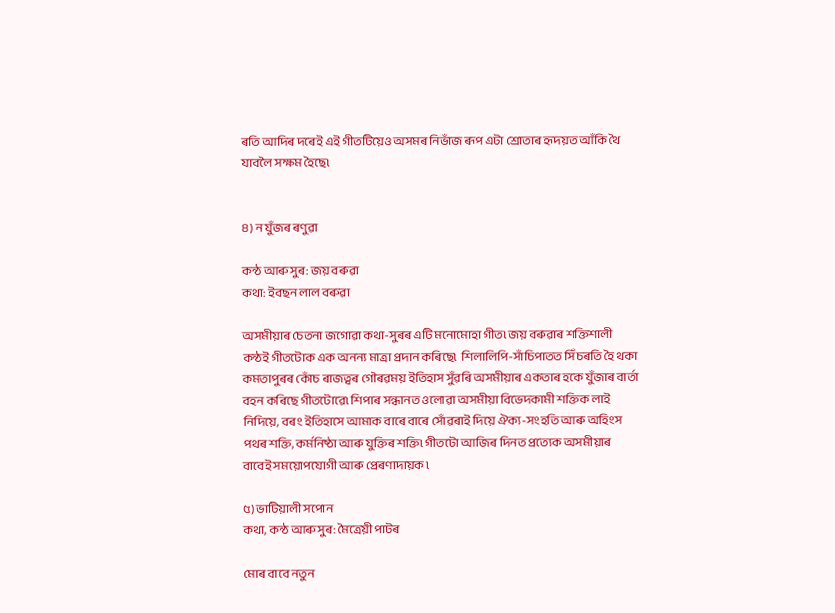ৰতি আদিৰ দৰেই এই গীতটিয়েও অসমৰ নিভাঁজ ৰূপ এটা শ্ৰোতাৰ হৃদয়ত আঁকি থৈ যাবলৈ সক্ষম হৈছে৷


৪) ন যুঁজৰ ৰণুৱা

কন্ঠ আৰু সুৰ: জয় বৰুৱা
কথা: ইবছন লাল বৰুৱা

অসমীয়াৰ চেতনা জগোৱা কথা-সুৰৰ এটি মনোমোহা গীত৷ জয় বৰুৱাৰ শক্তিশালী কন্ঠই গীতটোক এক অনন্য মাত্ৰা প্ৰদান কৰিছে৷  শিলালিপি-সাঁচিপাতত সিঁচৰতি হৈ থকা কমতাপুৰৰ কোঁচ ৰাজত্বৰ গৌৰৱময় ইতিহাস সুঁৱৰি অসমীয়াৰ একতাৰ হকে যুঁজাৰ বাৰ্তা বহন কৰিছে গীতটোৱে৷ শিপাৰ সন্ধানত ওলোৱা অসমীয়া বিভেদকামী শক্তিক লাই নিদিয়ে, বৰং ইতিহাসে আমাক বাৰে বাৰে সোঁৱৰাই দিয়ে ঐক্য-সংহতি আৰু অহিংস পথৰ শক্তি, কৰ্মনিষ্ঠা আৰু যুক্তিৰ শক্তি৷ গীতটো আজিৰ দিনত প্ৰত্যেক অসমীয়াৰ বাবেই সময়োপযোগী আৰু প্ৰেৰণাদায়ক ৷

৫) ভাটিয়ালী সপোন
কথা, কন্ঠ আৰু সুৰ: মৈত্ৰেয়ী পাটৰ

মোৰ বাবে নতুন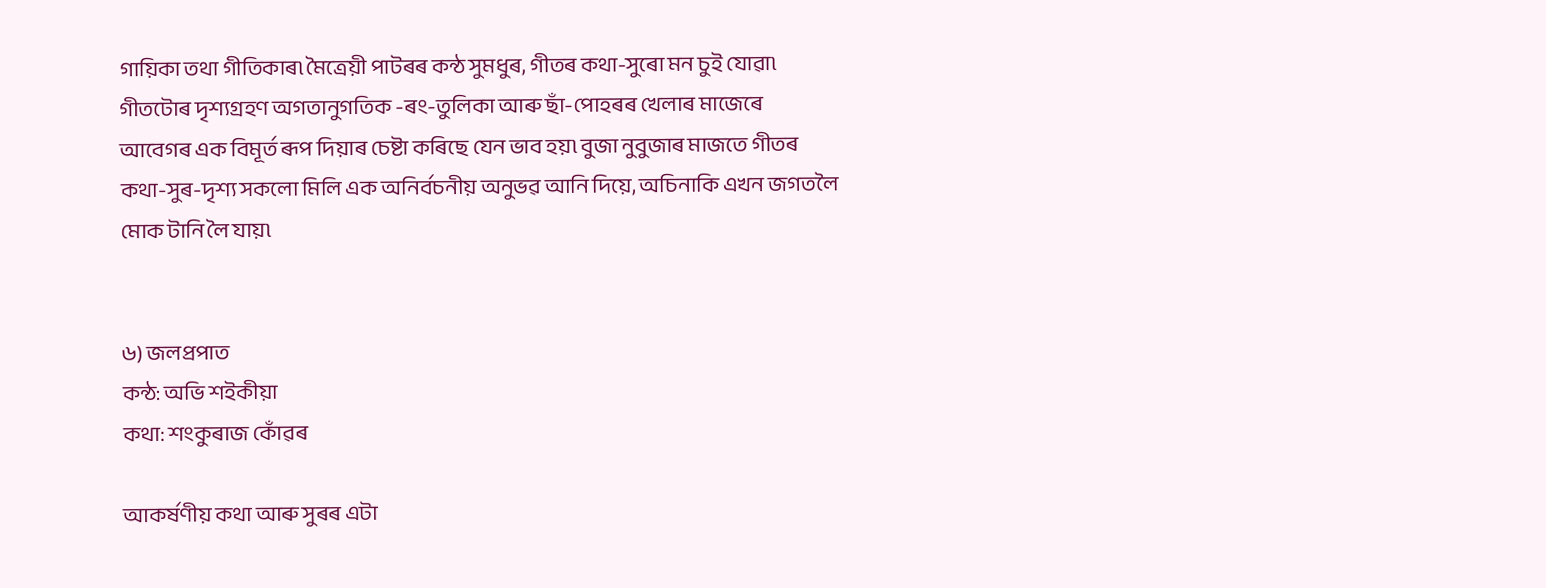গায়িকা তথা গীতিকাৰ৷ মৈত্ৰেয়ী পাটৰৰ কন্ঠ সুমধুৰ, গীতৰ কথা-সুৰো মন চুই যোৱা৷  গীতটোৰ দৃশ্যগ্ৰহণ অগতানুগতিক -ৰং-তুলিকা আৰু ছাঁ-পোহৰৰ খেলাৰ মাজেৰে আবেগৰ এক বিমূৰ্ত ৰূপ দিয়াৰ চেষ্টা কৰিছে যেন ভাব হয়৷ বুজা নুবুজাৰ মাজতে গীতৰ কথা-সুৰ-দৃশ্য সকলো মিলি এক অনিৰ্বচনীয় অনুভৱ আনি দিয়ে, অচিনাকি এখন জগতলৈ মোক টানি লৈ যায়৷


৬) জলপ্ৰপাত
কন্ঠ: অভি শইকীয়া
কথা: শংকুৰাজ কোঁৱৰ

আকৰ্ষণীয় কথা আৰু সুৰৰ এটা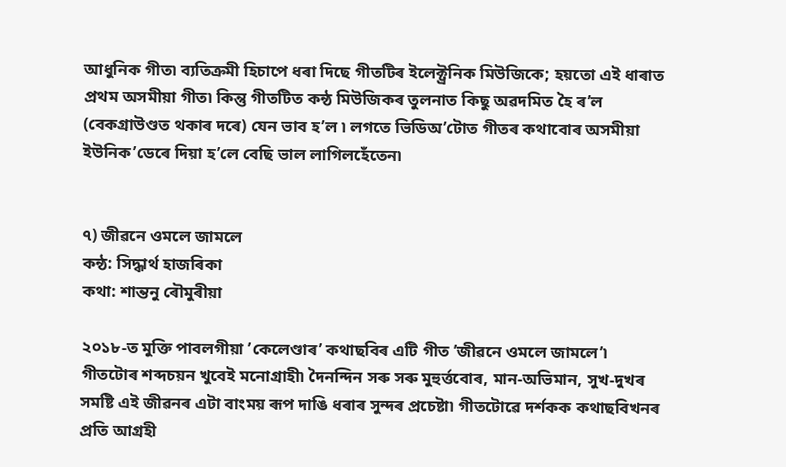আধুনিক গীত৷ ব্যতিক্ৰমী হিচাপে ধৰা দিছে গীতটিৰ ইলেক্ট্ৰনিক মিউজিকে; হয়তো এই ধাৰাত প্ৰথম অসমীয়া গীত৷ কিন্তু গীতটিত কন্ঠ মিউজিকৰ তুলনাত কিছু অৱদমিত হৈ ৰ’ল (বেকগ্ৰাউণ্ডত থকাৰ দৰে) যেন ভাব হ’ল ৷ লগতে ভিডিঅ’টোত গীতৰ কথাবোৰ অসমীয়া ইউনিক’ডেৰে দিয়া হ’লে বেছি ভাল লাগিলহেঁতেন৷


৭) জীৱনে ওমলে জামলে
কন্ঠ: সিদ্ধাৰ্থ হাজৰিকা
কথা: শান্তনু ৰৌমুৰীয়া

২০১৮-ত মুক্তি পাবলগীয়া ’কেলেণ্ডাৰ’ কথাছবিৰ এটি গীত ’জীৱনে ওমলে জামলে’৷ গীতটোৰ শব্দচয়ন খুবেই মনোগ্ৰাহী৷ দৈনন্দিন সৰু সৰু মুহুৰ্ত্তবোৰ, মান-অভিমান, সুখ-দুখৰ সমষ্টি এই জীৱনৰ এটা বাংময় ৰূপ দাঙি ধৰাৰ সুন্দৰ প্ৰচেষ্টা৷ গীতটোৱে দৰ্শকক কথাছবিখনৰ প্ৰতি আগ্ৰহী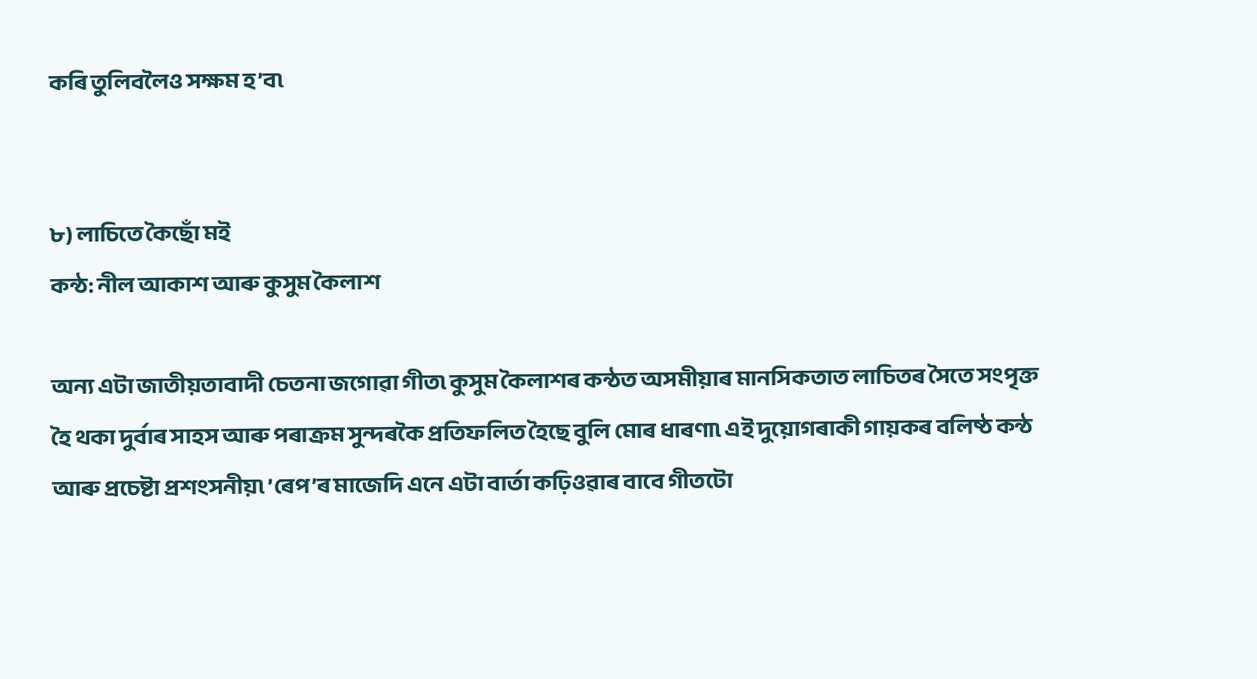কৰি তুলিবলৈও সক্ষম হ’ব৷


৮) লাচিতে কৈছোঁ মই
কন্ঠ: নীল আকাশ আৰু কুসুম কৈলাশ

অন্য এটা জাতীয়তাবাদী চেতনা জগোৱা গীত৷ কুসুম কৈলাশৰ কন্ঠত অসমীয়াৰ মানসিকতাত লাচিতৰ সৈতে সংপৃক্ত হৈ থকা দুৰ্বাৰ সাহস আৰু পৰাক্ৰম সুন্দৰকৈ প্ৰতিফলিত হৈছে বুলি মোৰ ধাৰণা৷ এই দুয়োগৰাকী গায়কৰ বলিষ্ঠ কন্ঠ আৰু প্ৰচেষ্টা প্ৰশংসনীয়৷ ’ৰেপ’ৰ মাজেদি এনে এটা বাৰ্তা কঢ়িওৱাৰ বাবে গীতটো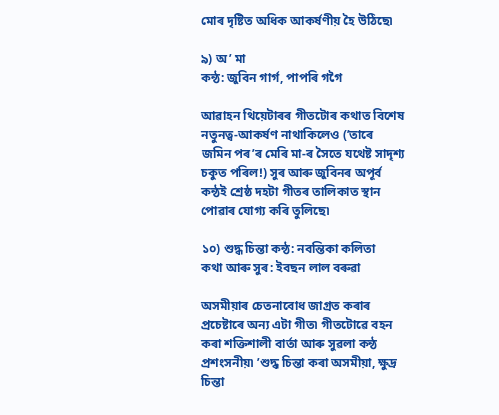মোৰ দৃষ্টিত অধিক আকৰ্ষণীয় হৈ উঠিছে৷

৯) অ’ মা
কন্ঠ: জুবিন গাৰ্গ, পাপৰি গগৈ

আৱাহন থিয়েটাৰৰ গীতটোৰ কথাত বিশেষ নতুনত্ব-আকৰ্ষণ নাথাকিলেও (’তাৰে জমিন পৰ’ৰ মেৰি মা-ৰ সৈতে যথেষ্ট সাদৃশ্য চকুত পৰিল!) সুৰ আৰু জুবিনৰ অপূৰ্ব কন্ঠই শ্ৰেষ্ঠ দহটা গীতৰ তালিকাত স্থান পোৱাৰ যোগ্য কৰি তুলিছে৷

১০) শুদ্ধ চিন্তা কন্ঠ: নবন্তিকা কলিতা
কথা আৰু সুৰ: ইবছন লাল বৰুৱা

অসমীয়াৰ চেতনাবোধ জাগ্ৰত কৰাৰ প্ৰচেষ্টাৰে অন্য এটা গীত৷ গীতটোৱে বহন কৰা শক্তিশালী বাৰ্তা আৰু সুৱলা কন্ঠ প্ৰশংসনীয়৷ ’শুদ্ধ চিন্তা কৰা অসমীয়া, ক্ষুদ্ৰ চিন্তা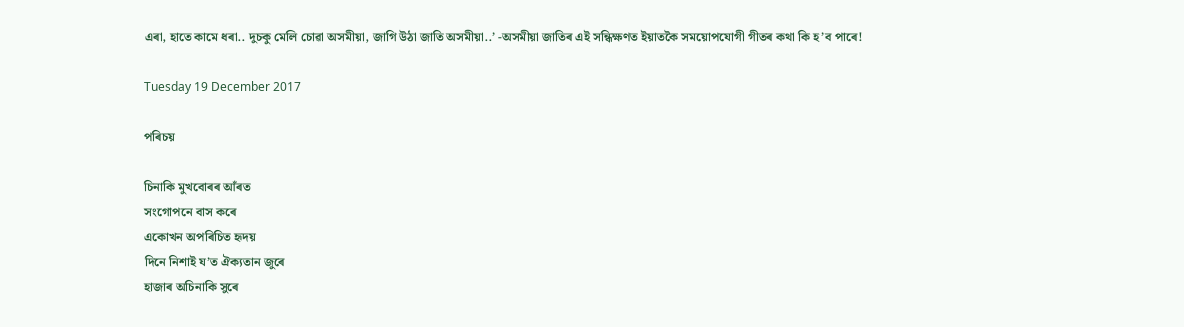এৰা, হাতে কামে ধৰা.. দুচকু মেলি চোৱা অসমীয়া, জাগি উঠা জাতি অসমীয়া..’ -অসমীয়া জাতিৰ এই সন্ধিক্ষণত ইয়াতকৈ সময়োপযোগী গীতৰ কথা কি হ’ব পাৰে!

Tuesday 19 December 2017

পৰিচয়

চিনাকি মুখবোৰৰ আঁৰত
সংগোপনে বাস কৰে
একোখন অপৰিচিত হৃদয়
দিনে নিশাই য’ত ঐক্যতান জুৰে
হাজাৰ অচিনাকি সুৰে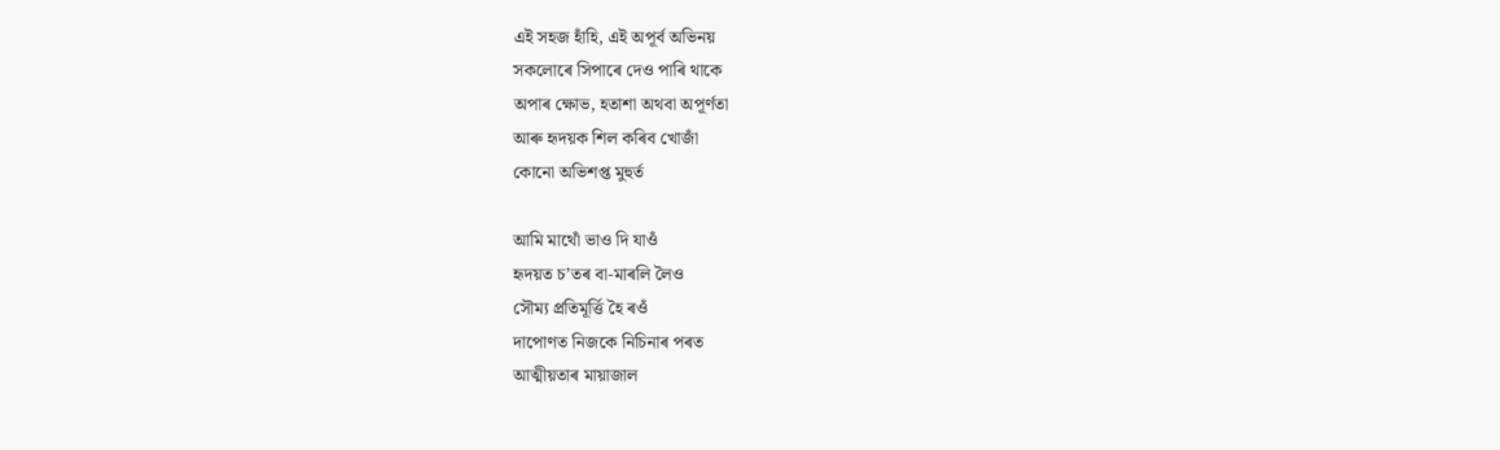এই সহজ হাঁহি, এই অপূৰ্ব অভিনয়
সকলোৰে সিপাৰে দেও পাৰি থাকে
অপাৰ ক্ষোভ, হতাশা অথবা অপূৰ্ণতা
আৰু হৃদয়ক শিল কৰিব খোজাঁ
কোনো অভিশপ্ত মুহুৰ্ত

আমি মাথোঁ ভাও দি যাওঁ
হৃদয়ত চ’তৰ বা-মাৰলি লৈও
সৌম্য প্ৰতিমূৰ্ত্তি হৈ ৰওঁ
দাপোণত নিজকে নিচিনাৰ পৰত
আত্মীয়তাৰ মায়াজাল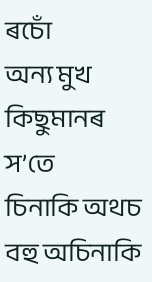ৰচোঁ
অন্য মুখ কিছুমানৰ স’তে
চিনাকি অথচ বহু অচিনাকি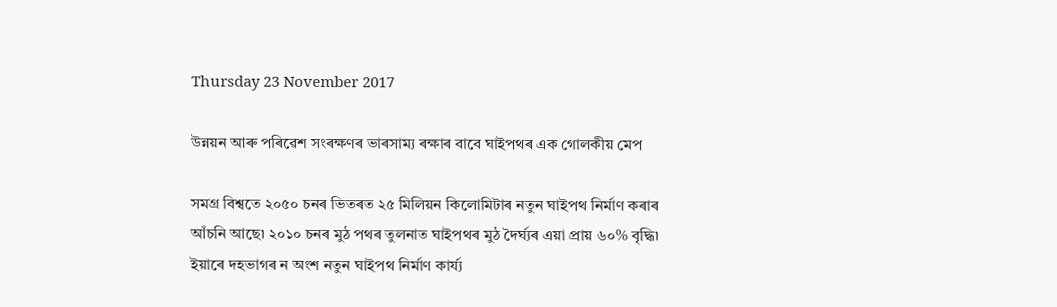Thursday 23 November 2017

উন্নয়ন আৰু পৰিৱেশ সংৰক্ষণৰ ভাৰসাম্য ৰক্ষাৰ বাবে ঘাইপথৰ এক গোলকীয় মেপ

সমগ্ৰ বিশ্বতে ২০৫০ চনৰ ভিতৰত ২৫ মিলিয়ন কিলোমিটাৰ নতুন ঘাইপথ নিৰ্মাণ কৰাৰ আঁচনি আছে৷ ২০১০ চনৰ মুঠ পথৰ তুলনাত ঘাইপথৰ মুঠ দৈৰ্ঘ্যৰ এয়া প্ৰায় ৬০% বৃদ্ধি৷ ইয়াৰে দহভাগৰ ন অংশ নতুন ঘাইপথ নিৰ্মাণ কাৰ্য্য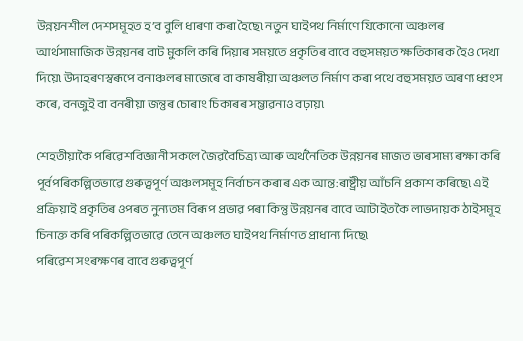উন্নয়নশীল দেশসমূহত হ’ব বুলি ধাৰণা কৰা হৈছে৷ নতুন ঘাইপথ নিৰ্মাণে যিকোনো অঞ্চলৰ আৰ্থসামাজিক উন্নয়নৰ বাট মুকলি কৰি দিয়াৰ সময়তে প্ৰকৃতিৰ বাবে বহুসময়ত ক্ষতিকাৰক হৈও দেখা দিয়ে৷ উদাহৰণস্বৰূপে বনাঞ্চলৰ মাজেৰে বা কাষৰীয়া অঞ্চলত নিৰ্মাণ কৰা পথে বহুসময়ত অৰণ্য ধ্বংস কৰে, বনজুই বা বনৰীয়া জন্তুৰ চোৰাং চিকাৰৰ সম্ভাৱনাও বঢ়ায়৷

শেহতীয়াকৈ পৰিৱেশবিজ্ঞানী সকলে জৈৱবৈচিত্ৰ্য আৰু অৰ্থনৈতিক উন্নয়নৰ মাজত ভাৰসাম্য ৰক্ষা কৰি পূৰ্বপৰিকল্পিতভাৱে গুৰুত্বপূৰ্ণ অঞ্চলসমূহ নিৰ্বাচন কৰাৰ এক আন্ত:ৰাষ্ট্ৰীয় আঁচনি প্ৰকাশ কৰিছে৷ এই প্ৰক্ৰিয়াই প্ৰকৃতিৰ ওপৰত নুন্যতম বিৰূপ প্ৰভাৱ পৰা কিন্তু উন্নয়নৰ বাবে আটাইতকৈ লাভদায়ক ঠাইসমূহ চিনাক্ত কৰি পৰিকল্পিতভাৱে তেনে অঞ্চলত ঘাইপথ নিৰ্মাণত প্ৰাধান্য দিছে৷
পৰিৱেশ সংৰক্ষণৰ বাবে গুৰুত্বপূৰ্ণ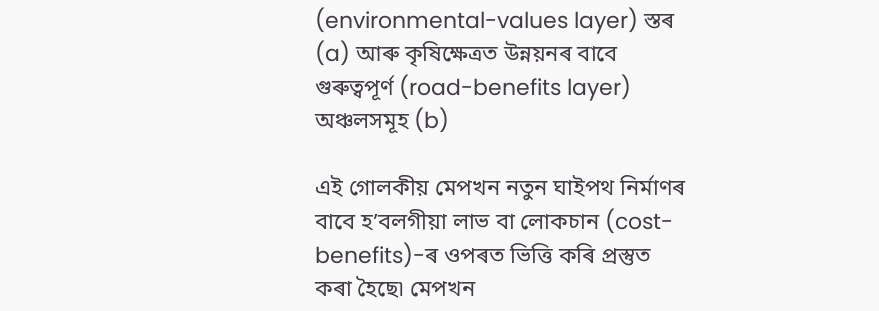(environmental-values layer) স্তৰ (a) আৰু কৃষিক্ষেত্ৰত উন্নয়নৰ বাবে গুৰুত্বপূৰ্ণ (road-benefits layer)  অঞ্চলসমূহ (b)

এই গোলকীয় মেপখন নতুন ঘাইপথ নিৰ্মাণৰ বাবে হ’বলগীয়া লাভ বা লোকচান (cost-benefits)-ৰ ওপৰত ভিত্তি কৰি প্ৰস্তুত কৰা হৈছে৷ মেপখন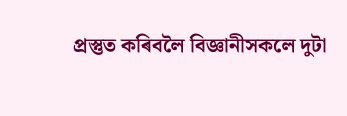প্ৰস্তুত কৰিবলৈ বিজ্ঞানীসকলে দুটা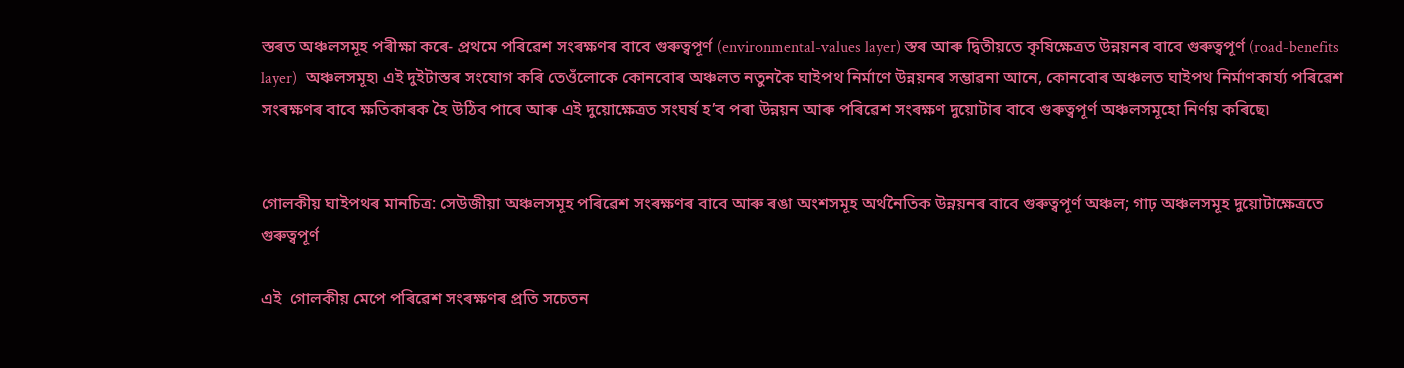স্তৰত অঞ্চলসমূহ পৰীক্ষা কৰে- প্ৰথমে পৰিৱেশ সংৰক্ষণৰ বাবে গুৰুত্বপূৰ্ণ (environmental-values layer) স্তৰ আৰু দ্বিতীয়তে কৃষিক্ষেত্ৰত উন্নয়নৰ বাবে গুৰুত্বপূৰ্ণ (road-benefits layer)  অঞ্চলসমূহ৷ এই দুইটাস্তৰ সংযোগ কৰি তেওঁলোকে কোনবোৰ অঞ্চলত নতুনকৈ ঘাইপথ নিৰ্মাণে উন্নয়নৰ সম্ভাৱনা আনে, কোনবোৰ অঞ্চলত ঘাইপথ নিৰ্মাণকাৰ্য্য পৰিৱেশ সংৰক্ষণৰ বাবে ক্ষতিকাৰক হৈ উঠিব পাৰে আৰু এই দুয়োক্ষেত্ৰত সংঘৰ্ষ হ’ব পৰা উন্নয়ন আৰু পৰিৱেশ সংৰক্ষণ দুয়োটাৰ বাবে গুৰুত্বপূৰ্ণ অঞ্চলসমূহো নিৰ্ণয় কৰিছে৷


গোলকীয় ঘাইপথৰ মানচিত্ৰ: সেউজীয়া অঞ্চলসমূহ পৰিৱেশ সংৰক্ষণৰ বাবে আৰু ৰঙা অংশসমূহ অৰ্থনৈতিক উন্নয়নৰ বাবে গুৰুত্বপূৰ্ণ অঞ্চল; গাঢ় অঞ্চলসমূহ দুয়োটাক্ষেত্ৰতে গুৰুত্বপূৰ্ণ

এই  গোলকীয় মেপে পৰিৱেশ সংৰক্ষণৰ প্ৰতি সচেতন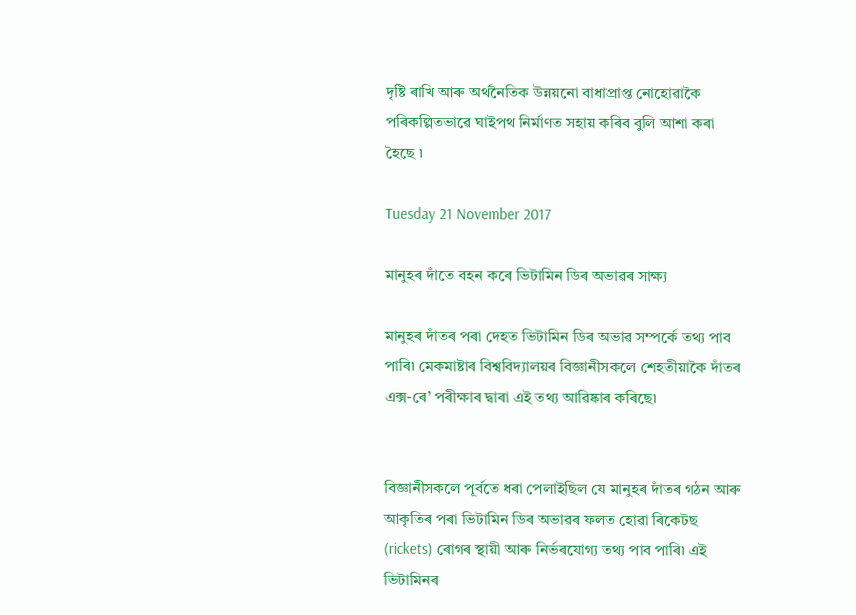দৃষ্টি ৰাখি আৰু অৰ্থনৈতিক উন্নয়নো বাধাপ্ৰাপ্ত নোহোৱাকৈ পৰিকল্পিতভাৱে ঘাইপথ নিৰ্মাণত সহায় কৰিব বুলি আশা কৰা হৈছে ৷

Tuesday 21 November 2017

মানুহৰ দাঁতে বহন কৰে ভিটামিন ডিৰ অভাৱৰ সাক্ষ্য

মানুহৰ দাঁতৰ পৰা দেহত ভিটামিন ডিৰ অভাৱ সম্পৰ্কে তথ্য পাব পাৰি৷ মেকমাষ্টাৰ বিশ্ববিদ্যালয়ৰ বিজ্ঞানীসকলে শেহতীয়াকৈ দাঁতৰ এক্স-ৰে’ পৰীক্ষাৰ দ্বাৰা এই তথ্য আৱিষ্কাৰ কৰিছে৷


বিজ্ঞানীসকলে পূৰ্বতে ধৰা পেলাইছিল যে মানুহৰ দাঁতৰ গঠন আৰু আকৃতিৰ পৰা ভিটামিন ডিৰ অভাৱৰ ফলত হোৱা ৰিকেটছ (rickets) ৰোগৰ স্থায়ী আৰু নিৰ্ভৰযোগ্য তথ্য পাব পাৰি৷ এই ভিটামিনৰ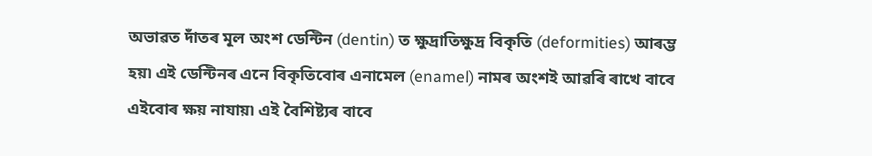অভাৱত দাঁতৰ মূল অংশ ডেন্টিন (dentin) ত ক্ষুদ্ৰাতিক্ষুদ্ৰ বিকৃতি (deformities) আৰম্ভ হয়৷ এই ডেন্টিনৰ এনে বিকৃতিবোৰ এনামেল (enamel) নামৰ অংশই আৱৰি ৰাখে বাবে এইবোৰ ক্ষয় নাযায়৷ এই বৈশিষ্ট্যৰ বাবে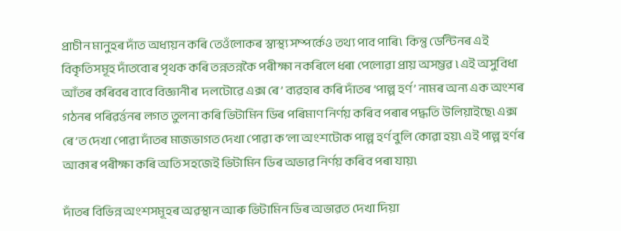প্ৰাচীন মানুহৰ দাঁত অধ্যয়ন কৰি তেওঁলোকৰ স্বাস্থ্য সম্পৰ্কেও তথ্য পাব পাৰি৷  কিন্তু ডেন্টিনৰ এই বিকৃতিসমূহ দাঁতবোৰ পৃথক কৰি তন্নতন্নকৈ পৰীক্ষা নকৰিলে ধৰা পেলোৱা প্ৰায় অসম্ভৱ ৷ এই অসুবিধা আঁতৰ কৰিবৰ বাবে বিজ্ঞানীৰ  দলটোৱে এক্স ৰে’ ব্যৱহাৰ কৰি দাঁতৰ ’পাল্প হৰ্ণ’ নামৰ অন্য এক অংশৰ গঠনৰ পৰিৱৰ্ত্তনৰ লগত তুলনা কৰি ভিটামিন ডিৰ পৰিমাণ নিৰ্ণয় কৰিব পৰাৰ পদ্ধতি উলিয়াইছে৷ এক্স ৰে’ত দেখা পোৱা দাঁতৰ মাজভাগত দেখা পোৱা ক’লা অংশটোক পাল্প হৰ্ণ বুলি কোৱা হয়৷ এই পাল্প হৰ্ণৰ আকাৰ পৰীক্ষা কৰি অতি সহজেই ভিটামিন ডিৰ অভাৱ নিৰ্ণয় কৰিব পৰা যায়৷

দাঁতৰ বিভিন্ন অংশসমূহৰ অৱস্থান আৰু ভিটামিন ডিৰ অভাৱত দেখা দিয়া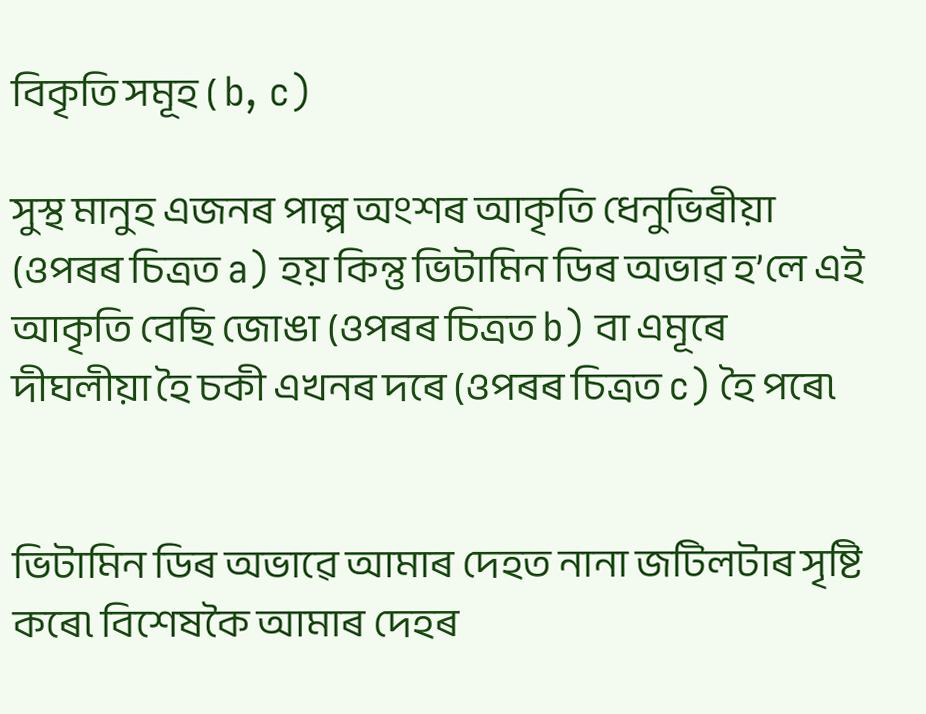বিকৃতি সমূহ ( b, c)

সুস্থ মানুহ এজনৰ পাল্প অংশৰ আকৃতি ধেনুভিৰীয়া (ওপৰৰ চিত্ৰত a) হয় কিন্তু ভিটামিন ডিৰ অভাৱ হ’লে এই আকৃতি বেছি জোঙা (ওপৰৰ চিত্ৰত b) বা এমূৰে দীঘলীয়া হৈ চকী এখনৰ দৰে (ওপৰৰ চিত্ৰত c) হৈ পৰে৷


ভিটামিন ডিৰ অভাৱে আমাৰ দেহত নানা জটিলটাৰ সৃষ্টি কৰে৷ বিশেষকৈ আমাৰ দেহৰ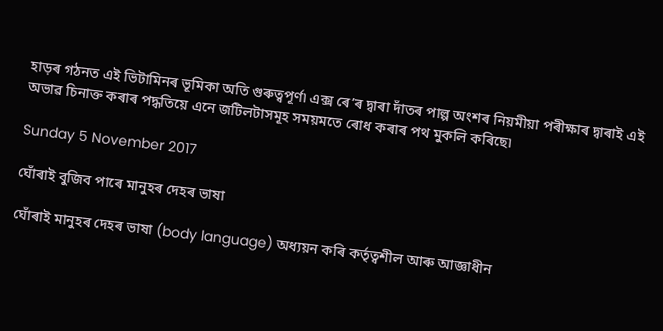হাড়ৰ গঠনত এই ভিটামিনৰ ভূমিকা অতি গুৰুত্বপূৰ্ণ৷ এক্স ৰে’ৰ দ্বাৰা দাঁতৰ পাল্প অংশৰ নিয়মীয়া পৰীক্ষাৰ দ্বাৰাই এই অভাৱ চিনাক্ত কৰাৰ পদ্ধতিয়ে এনে জটিলটাসমূহ সময়মতে ৰোধ কৰাৰ পথ মুকলি কৰিছে৷

Sunday 5 November 2017

ঘোঁৰাই বুজিব পাৰে মানুহৰ দেহৰ ভাষা

ঘোঁৰাই মানুহৰ দেহৰ ভাষা (body language) অধ্যয়ন কৰি কৰ্তৃত্বশীল আৰু আজ্ঞাধীন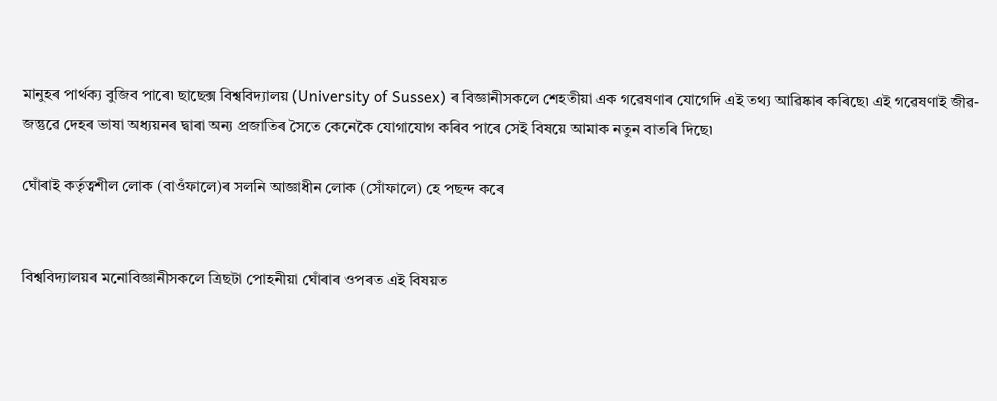মানুহৰ পাৰ্থক্য বুজিব পাৰে৷ ছাছেক্স বিশ্ববিদ্যালয় (University of Sussex) ৰ বিজ্ঞানীসকলে শেহতীয়া এক গৱেষণাৰ যোগেদি এই তথ্য আৱিষ্কাৰ কৰিছে৷ এই গৱেষণাই জীৱ-জন্তুৱে দেহৰ ভাষা অধ্যয়নৰ দ্বাৰা অন্য প্ৰজাতিৰ সৈতে কেনেকৈ যোগাযোগ কৰিব পাৰে সেই বিষয়ে আমাক নতুন বাতৰি দিছে৷

ঘোঁৰাই কৰ্তৃত্বশীল লোক (বাওঁফালে)ৰ সলনি আজ্ঞাধীন লোক (সোঁফালে) হে পছন্দ কৰে


বিশ্ববিদ্যালয়ৰ মনোবিজ্ঞানীসকলে ত্ৰিছটা পোহনীয়া ঘোঁৰাৰ ওপৰত এই বিষয়ত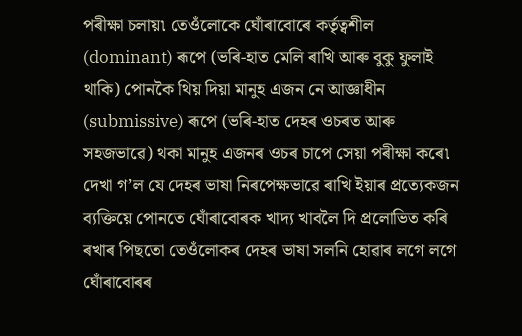পৰীক্ষা চলায়৷ তেওঁলোকে ঘোঁৰাবোৰে কৰ্তৃত্বশীল (dominant) ৰূপে (ভৰি-হাত মেলি ৰাখি আৰু বুকু ফুলাই থাকি) পোনকৈ থিয় দিয়া মানুহ এজন নে আজ্ঞাধীন (submissive) ৰূপে (ভৰি-হাত দেহৰ ওচৰত আৰু সহজভাৱে) থকা মানুহ এজনৰ ওচৰ চাপে সেয়া পৰীক্ষা কৰে৷ দেখা গ’ল যে দেহৰ ভাষা নিৰপেক্ষভাৱে ৰাখি ইয়াৰ প্ৰত্যেকজন ব্যক্তিয়ে পোনতে ঘোঁৰাবোৰক খাদ্য খাবলৈ দি প্ৰলোভিত কৰি ৰখাৰ পিছতো তেওঁলোকৰ দেহৰ ভাষা সলনি হোৱাৰ লগে লগে ঘোঁৰাবোৰৰ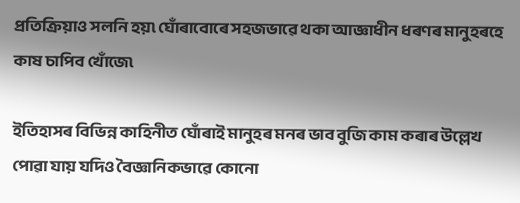প্ৰতিক্ৰিয়াও সলনি হয়৷ ঘোঁৰাবোৰে সহজভাৱে থকা আজ্ঞাধীন ধৰণৰ মানুহৰহে কাষ চাপিব খোঁজে৷

ইতিহাসৰ বিভিন্ন কাহিনীত ঘোঁৰাই মানুহৰ মনৰ ভাব বুজি কাম কৰাৰ উল্লেখ পোৱা যায় যদিও বৈজ্ঞানিকভাৱে কোনো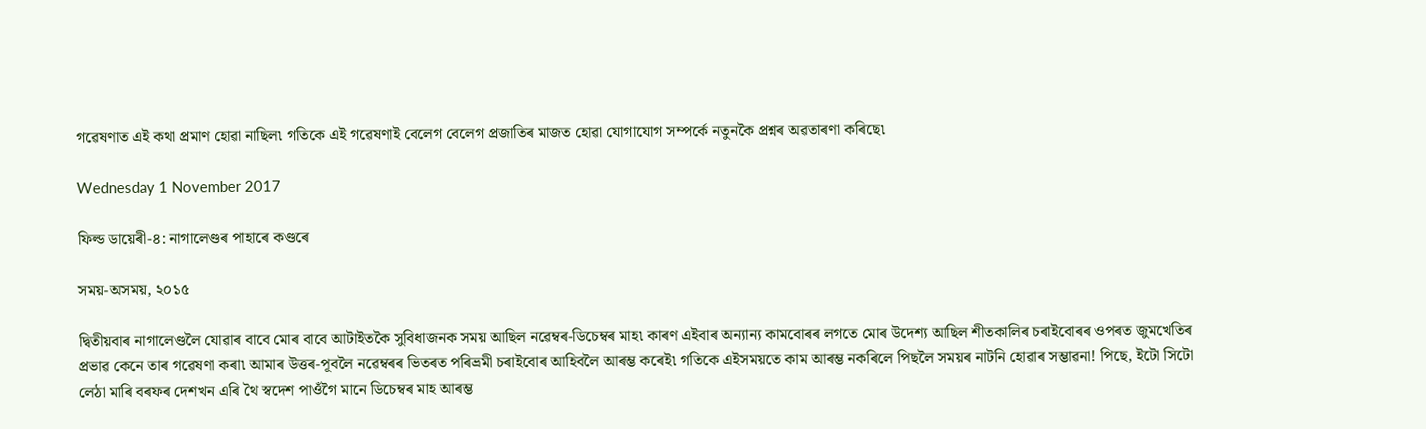গৱেষণাত এই কথা প্ৰমাণ হোৱা নাছিল৷ গতিকে এই গৱেষণাই বেলেগ বেলেগ প্ৰজাতিৰ মাজত হোৱা যোগাযোগ সম্পৰ্কে নতুনকৈ প্ৰশ্নৰ অৱতাৰণা কৰিছে৷

Wednesday 1 November 2017

ফিল্ড ডায়েৰী-৪: নাগালেণ্ডৰ পাহাৰে কণ্ডৰে

সময়-অসময়, ২০১৫

দ্বিতীয়বাৰ নাগালেণ্ডলৈ যোৱাৰ বাবে মোৰ বাবে আটাইতকৈ সুবিধাজনক সময় আছিল নৱেম্বৰ-ডিচেম্বৰ মাহ৷ কাৰণ এইবাৰ অন্যান্য কামবোৰৰ লগতে মোৰ উদেশ্য আছিল শীতকালিৰ চৰাইবোৰৰ ওপৰত জুমখেতিৰ প্ৰভাৱ কেনে তাৰ গৱেষণা কৰা৷ আমাৰ উত্তৰ-পূবলৈ নৱেম্বৰৰ ভিতৰত পৰিভ্ৰমী চৰাইবোৰ আহিবলৈ আৰম্ভ কৰেই৷ গতিকে এইসময়তে কাম আৰম্ভ নকৰিলে পিছলৈ সময়ৰ নাটনি হোৱাৰ সম্ভাৱনা! পিছে, ইটো সিটো লেঠা মাৰি বৰফৰ দেশখন এৰি থৈ স্বদেশ পাওঁগৈ মানে ডিচেম্বৰ মাহ আৰম্ভ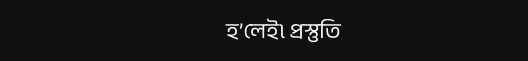হ’লেই৷ প্ৰস্তুতি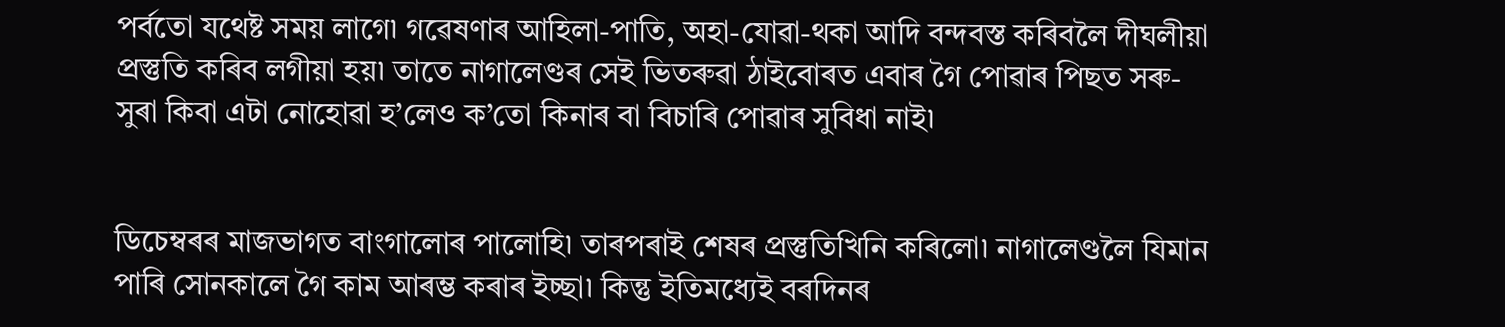পৰ্বতো যথেষ্ট সময় লাগে৷ গৱেষণাৰ আহিলা-পাতি, অহা-যোৱা-থকা আদি বন্দবস্ত কৰিবলৈ দীঘলীয়া প্ৰস্তুতি কৰিব লগীয়া হয়৷ তাতে নাগালেণ্ডৰ সেই ভিতৰুৱা ঠাইবোৰত এবাৰ গৈ পোৱাৰ পিছত সৰু-সুৰা কিবা এটা নোহোৱা হ’লেও ক’তো কিনাৰ বা বিচাৰি পোৱাৰ সুবিধা নাই৷


ডিচেম্বৰৰ মাজভাগত বাংগালোৰ পালোহি৷ তাৰপৰাই শেষৰ প্ৰস্তুতিখিনি কৰিলো৷ নাগালেণ্ডলৈ যিমান পাৰি সোনকালে গৈ কাম আৰম্ভ কৰাৰ ইচ্ছা৷ কিন্তু ইতিমধ্যেই বৰদিনৰ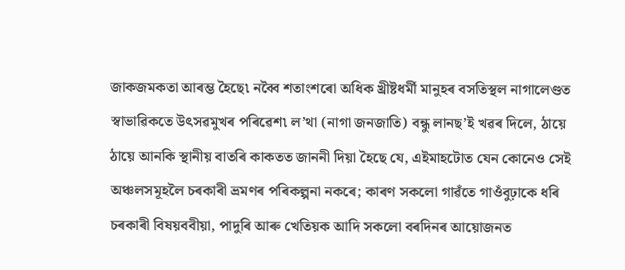জাকজমকতা আৰম্ভ হৈছে৷ নব্বৈ শতাংশৰো অধিক খ্ৰীষ্টধৰ্মী মানুহৰ বসতিস্থল নাগালেণ্ডত স্বাভাৱিকতে উৎসৱমুখৰ পৰিৱেশ৷ ল’থা (নাগা জনজাতি) বন্ধু লানছ’ই খৱৰ দিলে, ঠায়ে ঠায়ে আনকি স্থানীয় বাতৰি কাকতত জাননী দিয়া হৈছে যে, এইমাহটোত যেন কোনেও সেই অঞ্চলসমূহলৈ চৰকাৰী ভ্ৰমণৰ পৰিকল্পনা নকৰে; কাৰণ সকলো গাৱঁতে গাওঁবুঢ়াকে ধৰি চৰকাৰী বিষয়ববীয়া, পাদুৰি আৰু খেতিয়ক আদি সকলো বৰদিনৰ আয়োজনত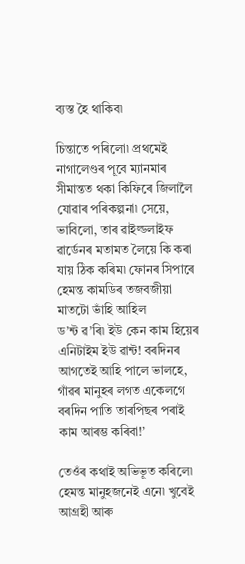ব্যস্ত হৈ থাকিব৷

চিন্তাতে পৰিলো৷ প্ৰথমেই নাগালেণ্ডৰ পূবে ম্যানমাৰ সীমান্তত থকা কিফিৰে জিলালৈ যোৱাৰ পৰিকল্পনা৷ সেয়ে, ভাবিলো, তাৰ ৱাইল্ডলাইফ ৱাৰ্ডেনৰ মতামত লৈয়ে কি কৰা যায় ঠিক কৰিম৷ ফোনৰ সিপাৰে হেমন্ত কামডিৰ তজবজীয়া মাতটো ভাঁহি আহিল
ড’ন্ট ৱ’ৰি৷ ইউ কেন কাম হিয়েৰ এনিটাইম ইউ ৱান্ট! বৰদিনৰ আগতেই আহি পালে ভালহে, গাঁৱৰ মানুহৰ লগত একেলগে বৰদিন পাতি তাৰপিছৰ পৰাই কাম আৰম্ভ কৰিবা!’

তেওঁৰ কথাই অভিভূত কৰিলে৷ হেমন্ত মানুহজনেই এনে৷ খুবেই আগ্ৰহী আৰু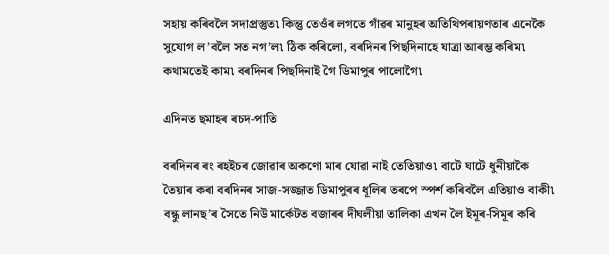সহায় কৰিবলৈ সদাপ্ৰস্তুত৷ কিন্তু তেওঁৰ লগতে গাঁৱৰ মানুহৰ অতিথিপৰায়ণতাৰ এনেকৈ সুযোগ ল’বলৈ সত নগ’ল৷ ঠিক কৰিলো, বৰদিনৰ পিছদিনাহে যাত্ৰা আৰম্ভ কৰিম৷ কথামতেই কাম৷ বৰদিনৰ পিছদিনাই গৈ ডিমাপুৰ পালোগৈ৷

এদিনত ছমাহৰ ৰচদ-পাতি

বৰদিনৰ ৰং ৰহইচৰ জোৱাৰ অকণো মাৰ যোৱা নাই তেতিয়াও৷ বাটে ঘাটে ধুনীয়াকৈ তৈয়াৰ কৰা বৰদিনৰ সাজ-সজ্জাত ডিমাপুৰৰ ধূলিৰ তৰপে স্পৰ্শ কৰিবলৈ এতিয়াও বাকী৷ বন্ধু লানছ’ৰ সৈতে নিউ মাৰ্কেটত বজাৰৰ দীঘলীয়া তালিকা এখন লৈ ইমূৰ-সিমূৰ কৰি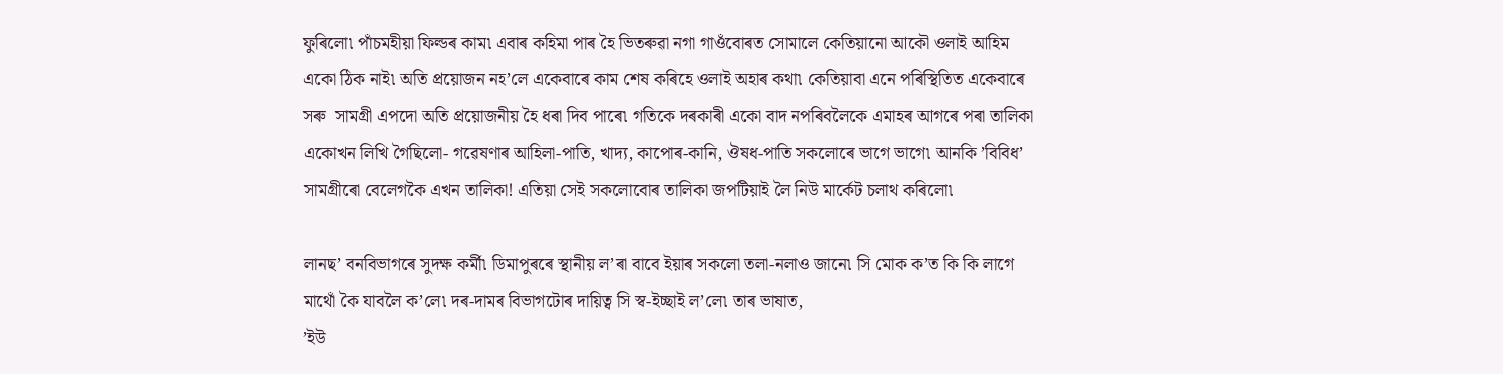ফুৰিলো৷ পাঁচমহীয়া ফিল্ডৰ কাম৷ এবাৰ কহিমা পাৰ হৈ ভিতৰুৱা নগা গাওঁবোৰত সোমালে কেতিয়ানো আকৌ ওলাই আহিম একো ঠিক নাই৷ অতি প্ৰয়োজন নহ’লে একেবাৰে কাম শেষ কৰিহে ওলাই অহাৰ কথা৷ কেতিয়াবা এনে পৰিস্থিতিত একেবাৰে সৰু  সামগ্ৰী এপদো অতি প্ৰয়োজনীয় হৈ ধৰা দিব পাৰে৷ গতিকে দৰকাৰী একো বাদ নপৰিবলৈকে এমাহৰ আগৰে পৰা তালিকা একোখন লিখি গৈছিলো- গৱেষণাৰ আহিলা-পাতি, খাদ্য, কাপোৰ-কানি, ঔষধ-পাতি সকলোৰে ভাগে ভাগে৷ আনকি ’বিবিধ’ সামগ্ৰীৰো বেলেগকৈ এখন তালিকা! এতিয়া সেই সকলোবোৰ তালিকা জপটিয়াই লৈ নিউ মাৰ্কেট চলাথ কৰিলো৷

লানছ’ বনবিভাগৰে সুদক্ষ কৰ্মী৷ ডিমাপুৰৰে স্থানীয় ল’ৰা বাবে ইয়াৰ সকলো তলা-নলাও জানে৷ সি মোক ক’ত কি কি লাগে মাথোঁ কৈ যাবলৈ ক’লে৷ দৰ-দামৰ বিভাগটোৰ দায়িত্ব সি স্ব-ইচ্ছাই ল’লে৷ তাৰ ভাষাত,
’ইউ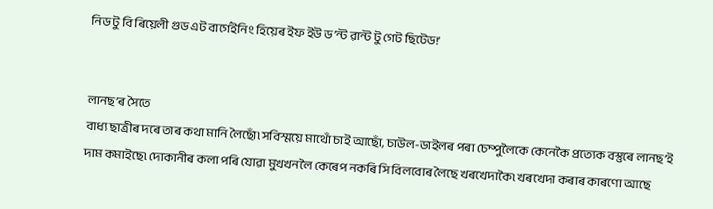নিড টু বি ৰিয়েলী গুড এট বাৰ্গেইনিং হিয়েৰ ইফ ইউ ড’ন্ট ৱান্ট টু গেট ছিটেড!’


লানছ’ৰ সৈতে
বাধ্য ছাত্ৰীৰ দৰে তাৰ কথা মানি লৈছোঁ৷ সবিস্ময়ে মাথোঁ চাই আছোঁ, চাউল-ডাইলৰ পৰা চেম্পুলৈকে কেনেকৈ প্ৰত্যেক বস্তুৰে লানছ’ই দাম কমাইছে৷ দোকানীৰ কলা পৰি যোৱা মুখখনলৈ কেৰেপ নকৰি সি বিলবোৰ লৈছে খৰখেদাকৈ৷ খৰখেদা কৰাৰ কাৰণো আছে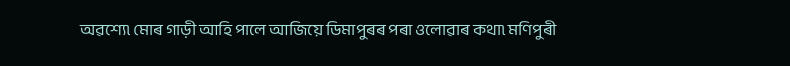অৱশ্যে৷ মোৰ গাড়ী আহি পালে আজিয়ে ডিমাপুৰৰ পৰা ওলোৱাৰ কথা৷ মণিপুৰী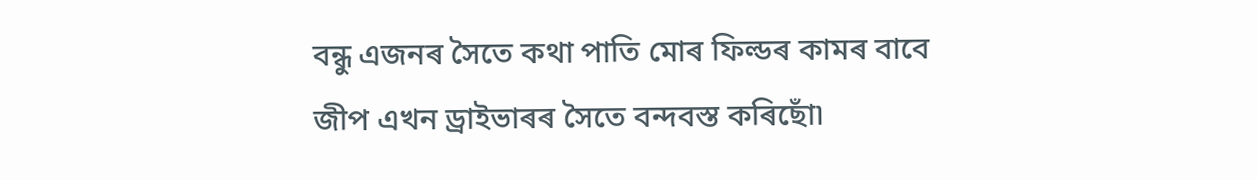বন্ধু এজনৰ সৈতে কথা পাতি মোৰ ফিল্ডৰ কামৰ বাবে জীপ এখন ড্ৰাইভাৰৰ সৈতে বন্দবস্ত কৰিছোঁ৷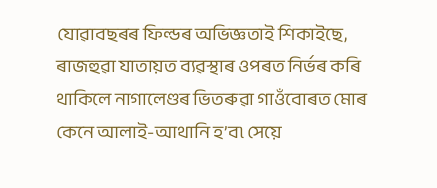যোৱাবছৰৰ ফিল্ডৰ অভিজ্ঞতাই শিকাইছে, ৰাজহুৱা যাতায়ত ব্যৱস্থাৰ ওপৰত নিৰ্ভৰ কৰি থাকিলে নাগালেণ্ডৰ ভিতৰুৱা গাওঁবোৰত মোৰ কেনে আলাই-আথানি হ’ব৷ সেয়ে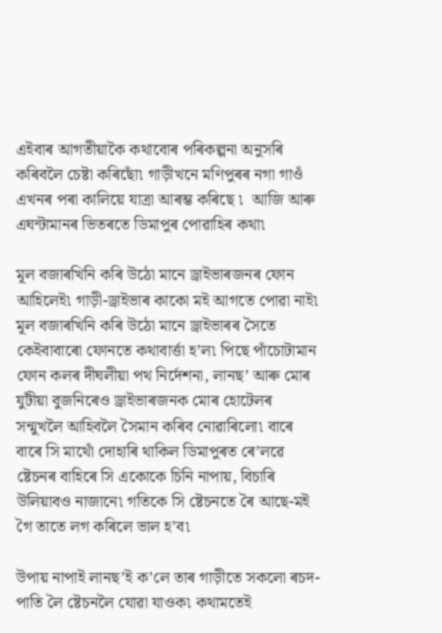এইবাৰ আগতীয়াকৈ কথাবোৰ পৰিকল্পনা অনুসৰি কৰিবলৈ চেষ্টা কৰিছোঁ৷ গাড়ীখনে মণিপুৰৰ নগা গাওঁ এখনৰ পৰা কালিয়ে যাত্ৰা আৰম্ভ কৰিছে ৷  আজি আৰু এঘন্টামানৰ ভিতৰতে ডিমাপুৰ পোৱাহিৰ কথা৷

মূল বজাৰখিনি কৰি উঠো মানে ড্ৰাইভাৰজনৰ ফোন আহিলেই৷ গাড়ী-ড্ৰাইভাৰ কাকো মই আগতে পোৱা নাই৷ মূল বজাৰখিনি কৰি উঠো মানে ড্ৰাইভাৰৰ সৈতে কেইবাবাৰো ফোনতে কথাবাৰ্ত্তা হ’ল৷ পিছে পাঁচোটামান ফোন কলৰ দীঘলীয়া পথ নিৰ্দেশনা, লানছ’ আৰু মোৰ যুটীয়া বুজনিৰেও ড্ৰাইভাৰজনক মোৰ হোটেলৰ সন্মুখলৈ আহিবলৈ সৈমান কৰিব নোৱাৰিলো৷ বাৰে বাৰে সি মাথোঁ দোহাৰি থাকিল ডিমাপুৰত ৰে’লৱে ষ্টেচনৰ বাহিৰে সি একোকে চিনি নাপায়, বিচাৰি উলিয়াবও নাজানে৷ গতিকে সি ষ্টেচনতে ৰৈ আছে-মই গৈ তাতে লগ কৰিলে ভাল হ’ব৷

উপায় নাপাই লানছ’ই ক’লে তাৰ গাড়ীতে সকলো ৰচদ-পাতি লৈ ষ্টেচনলৈ যোৱা যাওক৷ কথামতেই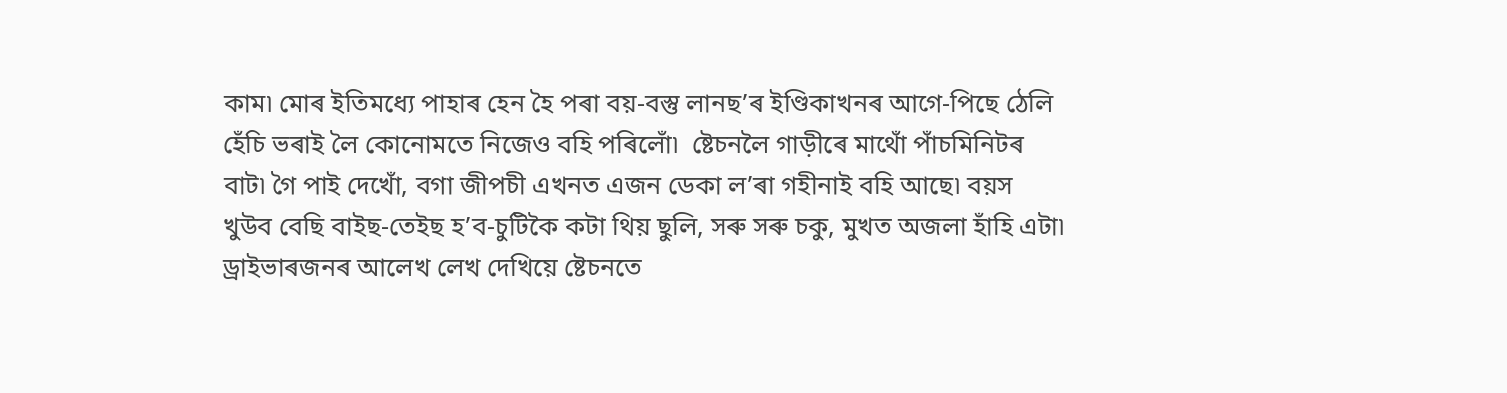কাম৷ মোৰ ইতিমধ্যে পাহাৰ হেন হৈ পৰা বয়-বস্তু লানছ’ৰ ইণ্ডিকাখনৰ আগে-পিছে ঠেলি হেঁচি ভৰাই লৈ কোনোমতে নিজেও বহি পৰিলোঁ৷  ষ্টেচনলৈ গাড়ীৰে মাথোঁ পাঁচমিনিটৰ বাট৷ গৈ পাই দেখোঁ, বগা জীপচী এখনত এজন ডেকা ল’ৰা গহীনাই বহি আছে৷ বয়স খুউব বেছি বাইছ-তেইছ হ’ব-চুটিকৈ কটা থিয় ছুলি, সৰু সৰু চকু, মুখত অজলা হাঁহি এটা৷ ড্ৰাইভাৰজনৰ আলেখ লেখ দেখিয়ে ষ্টেচনতে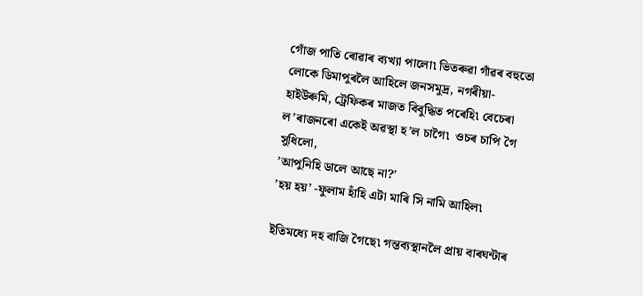গোঁজ পাতি ৰোৱাৰ ব্যখ্যা পালো৷ ভিতৰুৱা গাঁৱৰ বহুতো লোকে ডিমাপুৰলৈ আহিলে জনসমুদ্ৰ, নগৰীয়া-হাইউৰুমি, ট্ৰেফিকৰ মাজত বিবুদ্ধিত পৰেহি৷ বেচেৰা ল’ৰাজনৰো একেই অৱস্থা হ’ল চাগৈ৷  ওচৰ চাপি গৈ সুধিলো,
’আপুনিহি ডালে আছে না?’
’হয় হয়’ -ফুলাম হাঁহি এটা মাৰি সি নামি আহিল৷

ইতিমধ্যে দহ বাজি গৈছে৷ গন্তব্যস্থানলৈ প্ৰায় বাৰঘন্টাৰ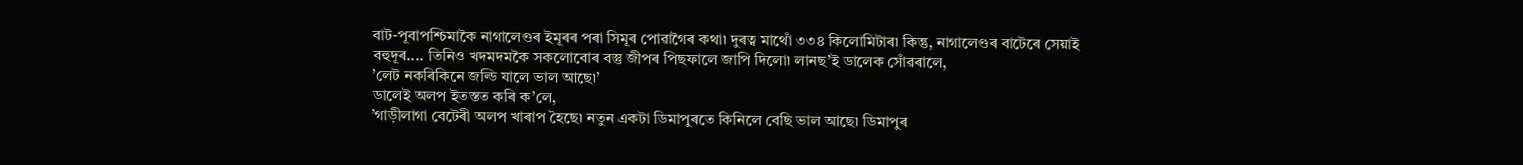বাট-পূবাপশ্চিমাকৈ নাগালেণ্ডৰ ইমূৰৰ পৰা সিমূৰ পোৱাগৈৰ কথা৷ দুৰত্ব মাথোঁ ৩৩৪ কিলোমিটাৰ৷ কিন্তু, নাগালেণ্ডৰ বাটেৰে সেয়াই বহুদূৰ.... তিনিও খদমদমকৈ সকলোবোৰ বস্তু জীপৰ পিছফালে জাপি দিলো৷ লানছ’ই ডালেক সোঁৱৰালে,
’লেট নকৰিকিনে জল্ডি যালে ভাল আছে৷’
ডালেই অলপ ইতস্তত কৰি ক’লে,
’গাড়ীলাগা বেটেৰী অলপ খাৰাপ হৈছে৷ নতুন একটা ডিমাপুৰতে কিনিলে বেছি ভাল আছে৷ ডিমাপুৰ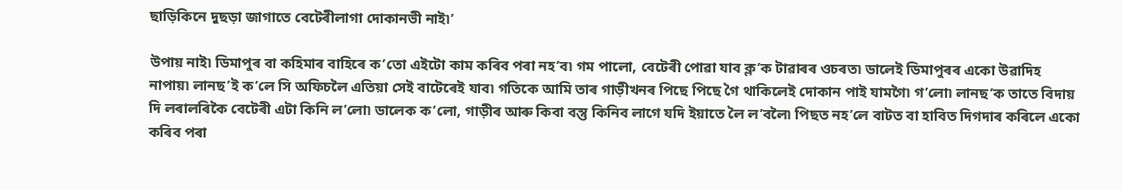ছাড়িকিনে দুছড়া জাগাতে বেটেৰীলাগা দোকানভী নাই৷’

উপায় নাই৷ ডিমাপুৰ বা কহিমাৰ বাহিৰে ক’তো এইটো কাম কৰিব পৰা নহ’ব৷ গম পালো, বেটেৰী পোৱা যাব ক্ল’ক টাৱাৰৰ ওচৰত৷ ডালেই ডিমাপুৰৰ একো উৱাদিহ নাপায়৷ লানছ’ই ক’লে সি অফিচলৈ এতিয়া সেই বাটেৰেই যাব৷ গতিকে আমি তাৰ গাড়ীখনৰ পিছে পিছে গৈ থাকিলেই দোকান পাই যামগৈ৷ গ’লো৷ লানছ’ক তাতে বিদায় দি লৰালৰিকৈ বেটেৰী এটা কিনি ল’লো৷ ডালেক ক’লো, গাড়ীৰ আৰু কিবা বস্তু কিনিব লাগে যদি ইয়াতে লৈ ল’বলৈ৷ পিছত নহ’লে বাটত বা হাবিত দিগদাৰ কৰিলে একো কৰিব পৰা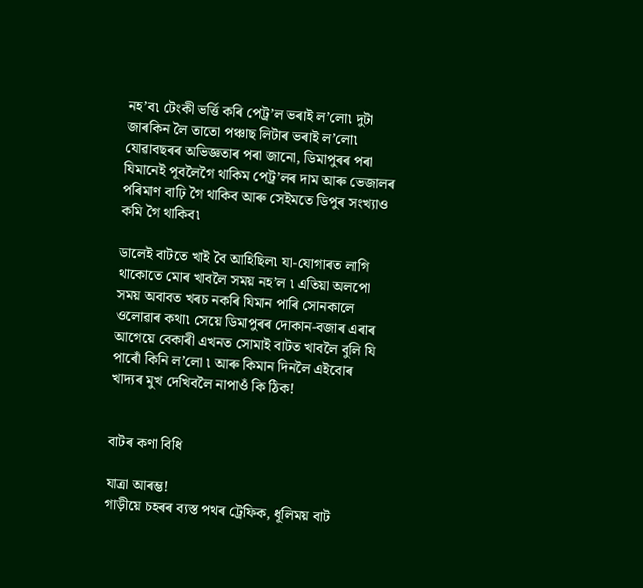নহ’ব৷ টেংকী ভৰ্ত্তি কৰি পেট্ৰ’ল ভৰাই ল’লো৷ দুটা জাৰকিন লৈ তাতো পঞ্চাছ লিটাৰ ভৰাই ল’লো৷ যোৱাবছৰৰ অভিজ্ঞতাৰ পৰা জানো, ডিমাপুৰৰ পৰা যিমানেই পূবলৈগৈ থাকিম পেট্ৰ’লৰ দাম আৰু ভেজালৰ  পৰিমাণ বাঢ়ি গৈ থাকিব আৰু সেইমতে ডিপুৰ সংখ্যাও কমি গৈ থাকিব৷

ডালেই বাটতে খাই বৈ আহিছিল৷ যা-যোগাৰত লাগি থাকোতে মোৰ খাবলৈ সময় নহ’ল ৷ এতিয়া অলপো সময় অবাবত খৰচ নকৰি যিমান পাৰি সোনকালে ওলোৱাৰ কথা৷ সেয়ে ডিমাপুৰৰ দোকান-বজাৰ এৰাৰ আগেয়ে বেকাৰী এখনত সোমাই বাটত খাবলৈ বুলি যি পাৰোঁ কিনি ল’লো ৷ আৰু কিমান দিনলৈ এইবোৰ খাদ্যৰ মুখ দেখিবলৈ নাপাওঁ কি ঠিক!


বাটৰ কণা বিধি

যাত্ৰা আৰম্ভ!
গাড়ীয়ে চহৰৰ ব্যস্ত পথৰ ট্ৰেফিক, ধূলিময় বাট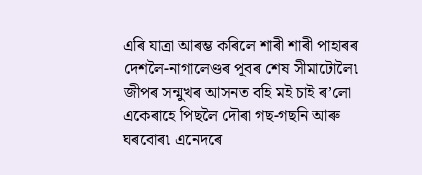এৰি যাত্ৰা আৰম্ভ কৰিলে শাৰী শাৰী পাহাৰৰ দেশলৈ-নাগালেণ্ডৰ পূবৰ শেষ সীমাটোলৈ৷ জীপৰ সন্মুখৰ আসনত বহি মই চাই ৰ’লো একেৰাহে পিছলৈ দৌৰা গছ-গছনি আৰু ঘৰবোৰ৷ এনেদৰে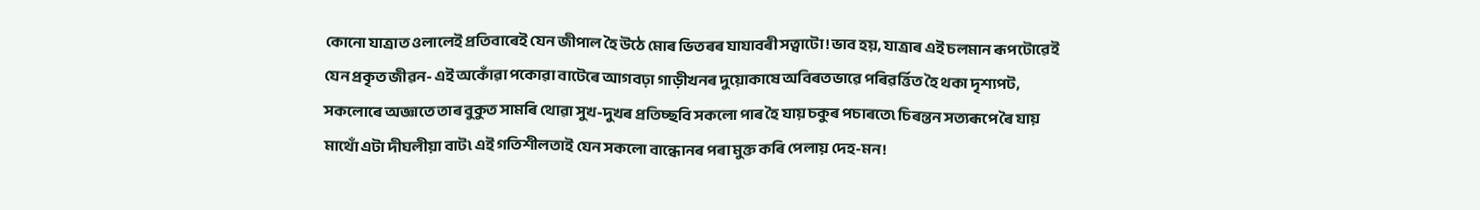কোনো যাত্ৰাত ওলালেই প্ৰতিবাৰেই যেন জীপাল হৈ উঠে মোৰ ভিতৰৰ যাযাবৰী সত্বাটো! ভাব হয়, যাত্ৰাৰ এই চলমান ৰূপটোৱেই যেন প্ৰকৃত জীৱন- এই অকোঁৱা পকোৱা বাটেৰে আগবঢ়া গাড়ীখনৰ দুয়োকাষে অবিৰতভাৱে পৰিৱৰ্ত্তিত হৈ থকা দৃশ্যপট, সকলোৰে অজ্ঞাতে তাৰ বুকুত সামৰি থোৱা সুখ-দুখৰ প্ৰতিচ্ছবি সকলো পাৰ হৈ যায় চকুৰ পচাৰতে৷ চিৰন্তন সত্যৰূপে ৰৈ যায় মাথোঁ এটা দীঘলীয়া বাট৷ এই গতিশীলতাই যেন সকলো বান্ধোনৰ পৰা মুক্ত কৰি পেলায় দেহ-মন!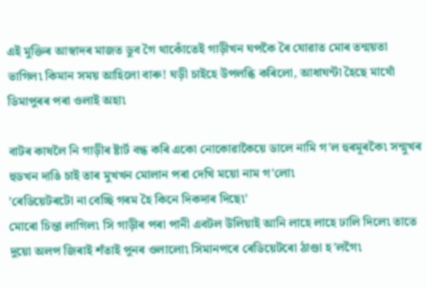এই মুক্তিৰ আস্বাদৰ মাজত ডুব গৈ থাকোঁতেই গাড়ীখন ঘপকৈ ৰৈ যোৱাত মোৰ তন্ময়তা ভাগিল৷ কিমান সময় আহিলো বাৰু! ঘড়ী চাইহে উপলব্ধি কৰিলো, আধাঘন্টা হৈছে মাথোঁ ডিমাপুৰৰ পৰা ওলাই অহা৷

বাটৰ কাষলৈ নি গাড়ীৰ ষ্টাৰ্ট বন্ধ কৰি একো নোকোৱাকৈয়ে ডালে নামি গ’ল হুৰমূৰকৈ৷ সন্মুখৰ হুডখন দাঙি চাই তাৰ মুখখন মোলান পৰা দেখি ময়ো নাম গ’লো৷
’ৰেডিয়েটৰটো না বেচ্ছি গৰম হৈ কিনে দিকদাৰ দিছে৷’
মোৰো চিন্তা লাগিল৷ সি গাড়ীৰ পৰা পানী এবটল উলিয়াই আনি লাহে লাহে ঢালি দিলে৷ তাতে দুয়ো অলপ জিৰাই শঁতাই পুনৰ ওলালো৷ সিমানপৰে ৰেডিয়েটৰো ঠাণ্ডা হ’লগৈ৷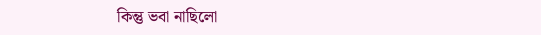কিন্তু ভবা নাছিলো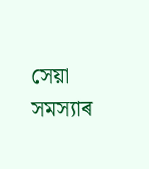সেয়া সমস্যাৰ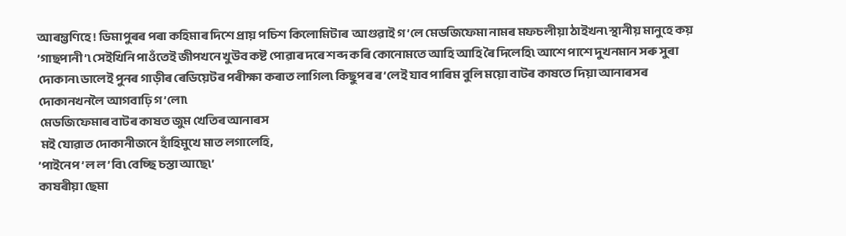আৰম্ভণিহে! ডিমাপুৰৰ পৰা কহিমাৰ দিশে প্ৰায় পচিশ কিলোমিটাৰ  আগুৱাই গ’লে মেডজিফেমা নামৰ মফচলীয়া ঠাইখন৷ স্থানীয় মানুহে কয় ’গাছপানী’৷ সেইখিনি পাওঁতেই জীপখনে খুউব কষ্ট পোৱাৰ দৰে শব্দ কৰি কোনোমতে আহি আহি ৰৈ দিলেহি৷ আশে পাশে দুখনমান সৰু সুৰা দোকান৷ ডালেই পুনৰ গাড়ীৰ ৰেডিয়েটৰ পৰীক্ষা কৰাত লাগিল৷ কিছুপৰ ৰ’লেই যাব পাৰিম বুলি ময়ো বাটৰ কাষতে দিয়া আনাৰসৰ দোকানখনলৈ আগবাঢ়ি গ’লো৷
 মেডজিফেমাৰ বাটৰ কাষত জুম খেতিৰ আনাৰস
 মই যোৱাত দোকানীজনে হাঁহিমুখে মাত লগালেহি,
’পাইনেপ’ল ল’বি৷ বেচ্ছি চস্তা আছে৷’
কাষৰীয়া ছেমা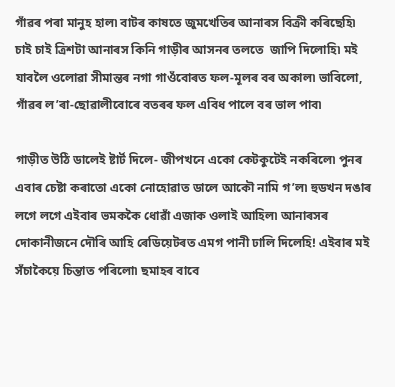গাঁৱৰ পৰা মানুহ হাল৷ বাটৰ কাষতে জুমখেতিৰ আনাৰস বিক্ৰী কৰিছেহি৷ চাই চাই ত্ৰিশটা আনাৰস কিনি গাড়ীৰ আসনৰ তলতে  জাপি দিলোহি৷ মই যাবলৈ ওলোৱা সীমান্তৰ নগা গাওঁবোৰত ফল-মূলৰ বৰ অকাল৷ ভাবিলো, গাঁৱৰ ল’ৰা-ছোৱালীবোৰে বতৰৰ ফল এবিধ পালে বৰ ভাল পাব৷

গাড়ীত উঠি ডালেই ষ্টাৰ্ট দিলে- জীপখনে একো কেটকুটেই নকৰিলে৷ পুনৰ এবাৰ চেষ্টা কৰাতো একো নোহোৱাত ডালে আকৌ নামি গ’ল৷ হুডখন দঙাৰ লগে লগে এইবাৰ ভমককৈ ধোৱাঁ এজাক ওলাই আহিল৷ আনাৰসৰ দোকানীজনে দৌৰি আহি ৰেডিয়েটৰত এমগ পানী ঢালি দিলেহি! এইবাৰ মই সঁচাকৈয়ে চিন্তাত পৰিলো৷ ছমাহৰ বাবে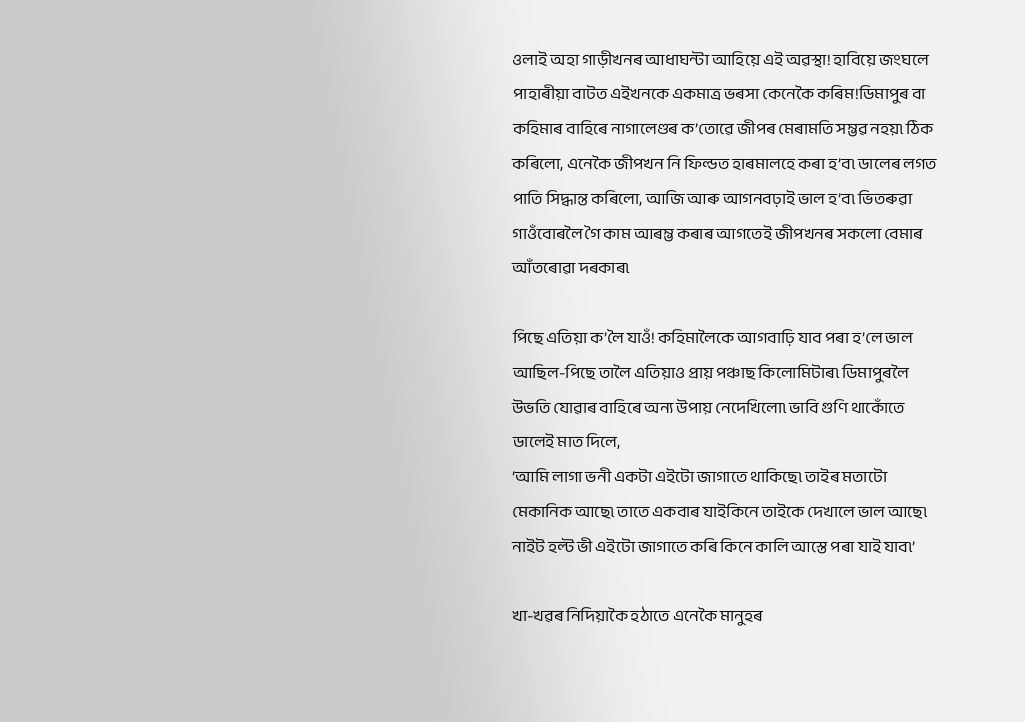ওলাই অহা গাড়ীখনৰ আধাঘন্টা আহিয়ে এই অৱস্থা! হাবিয়ে জংঘলে পাহাৰীয়া বাটত এইখনকে একমাত্ৰ ভৰসা কেনেকৈ কৰিম!ডিমাপুৰ বা কহিমাৰ বাহিৰে নাগালেণ্ডৰ ক’তোৱে জীপৰ মেৰামতি সম্ভৱ নহয়৷ ঠিক কৰিলো, এনেকৈ জীপখন নি ফিল্ডত হাৰমালহে কৰা হ’ব৷ ডালেৰ লগত পাতি সিদ্ধান্ত কৰিলো, আজি আৰু আগনবঢ়াই ভাল হ’ব৷ ভিতৰুৱা গাওঁবোৰলৈ গৈ কাম আৰম্ভ কৰাৰ আগতেই জীপখনৰ সকলো বেমাৰ আঁতৰোৱা দৰকাৰ৷

পিছে এতিয়া ক’লৈ যাওঁ! কহিমালৈকে আগবাঢ়ি যাব পৰা হ’লে ভাল আছিল-পিছে তালৈ এতিয়াও প্ৰায় পঞ্চাছ কিলোমিটাৰ৷ ডিমাপুৰলৈ উভতি যোৱাৰ বাহিৰে অন্য উপায় নেদেখিলো৷ ভাবি গুণি থাকোঁতে ডালেই মাত দিলে,
’আমি লাগা ভনী একটা এইটো জাগাতে থাকিছে৷ তাইৰ মতাটো মেকানিক আছে৷ তাতে একবাৰ যাইকিনে তাইকে দেখালে ভাল আছে৷ নাইট হল্ট ভী এইটো জাগাতে কৰি কিনে কালি আস্তে পৰা যাই যাব৷’

খা-খৱৰ নিদিয়াকৈ হঠাতে এনেকৈ মানুহৰ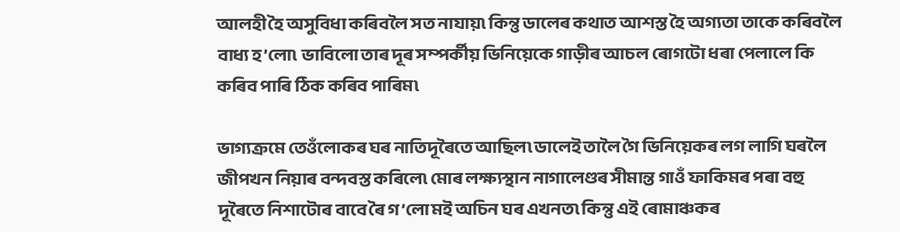আলহী হৈ অসুবিধা কৰিবলৈ সত নাযায়৷ কিন্তু ডালেৰ কথাত আশস্ত হৈ অগ্যতা তাকে কৰিবলৈ বাধ্য হ’লো৷  ভাবিলো তাৰ দূৰ সম্পৰ্কীয় ভিনিয়েকে গাড়ীৰ আচল ৰোগটো ধৰা পেলালে কি কৰিব পাৰি ঠিক কৰিব পাৰিম৷

ভাগ্যক্ৰমে তেওঁলোকৰ ঘৰ নাতিদূৰৈতে আছিল৷ ডালেই তালৈ গৈ ভিনিয়েকৰ লগ লাগি ঘৰলৈ জীপখন নিয়াৰ বন্দবস্ত কৰিলে৷ মোৰ লক্ষ্যস্থান নাগালেণ্ডৰ সীমান্ত গাওঁ ফাকিমৰ পৰা বহু দূৰৈতে নিশাটোৰ বাবে ৰৈ গ’লো মই অচিন ঘৰ এখনত৷ কিন্তু এই ৰোমাঞ্চকৰ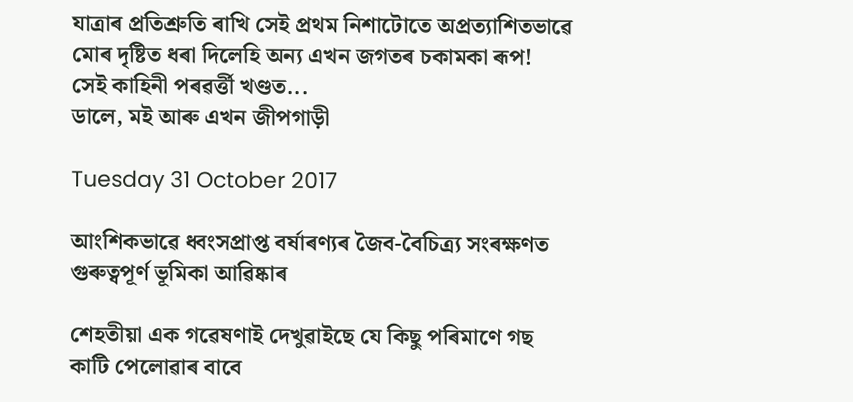যাত্ৰাৰ প্ৰতিশ্ৰুতি ৰাখি সেই প্ৰথম নিশাটোতে অপ্ৰত্যাশিতভাৱে মোৰ দৃষ্টিত ধৰা দিলেহি অন্য এখন জগতৰ চকামকা ৰূপ! সেই কাহিনী পৰৱৰ্ত্তী খণ্ডত...
ডালে, মই আৰু এখন জীপগাড়ী

Tuesday 31 October 2017

আংশিকভাৱে ধ্বংসপ্ৰাপ্ত বৰ্ষাৰণ্যৰ জৈব-বৈচিত্ৰ্য সংৰক্ষণত গুৰুত্বপূৰ্ণ ভূমিকা আৱিষ্কাৰ

শেহতীয়া এক গৱেষণাই দেখুৱাইছে যে কিছু পৰিমাণে গছ কাটি পেলোৱাৰ বাবে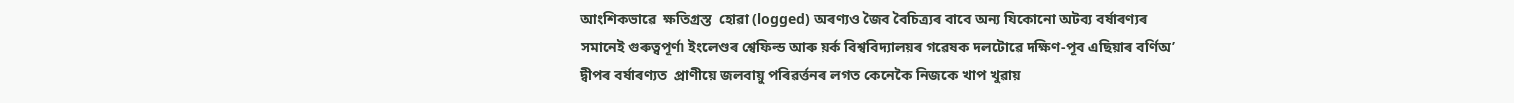আংশিকভাৱে  ক্ষতিগ্ৰস্ত  হোৱা (logged) অৰণ্যও জৈব বৈচিত্ৰ্যৰ বাবে অন্য যিকোনো অটব্য বৰ্ষাৰণ্যৰ সমানেই গুৰুত্বপূৰ্ণ৷ ইংলেণ্ডৰ শ্বেফিল্ড আৰু য়ৰ্ক বিশ্ববিদ্যালয়ৰ গৱেষক দলটোৱে দক্ষিণ-পূব এছিয়াৰ বৰ্ণিঅ’ দ্বীপৰ বৰ্ষাৰণ্যত  প্ৰাণীয়ে জলবায়ু পৰিৱৰ্ত্তনৰ লগত কেনেকৈ নিজকে খাপ খুৱায়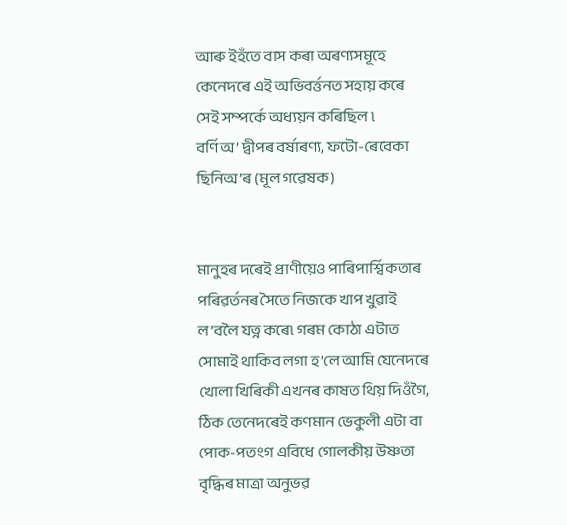আৰু ইহঁতে বাস কৰা অৰণ্যসমূহে কেনেদৰে এই অভিবৰ্ত্তনত সহায় কৰে সেই সম্পৰ্কে অধ্যয়ন কৰিছিল ৷
বৰ্ণিঅ’ দ্বীপৰ বৰ্ষাৰণ্য, ফটো-ৰেবেকা ছিনিঅ’ৰ (মূল গৱেষক)


মানুহৰ দৰেই প্ৰাণীয়েও পাৰিপাৰ্শ্বিকতাৰ পৰিৱৰ্তনৰ সৈতে নিজকে খাপ খুৱাই ল’বলৈ যত্ন কৰে৷ গৰম কোঠা এটাত সোমাই থাকিব লগা হ’লে আমি যেনেদৰে খোলা খিৰিকী এখনৰ কাষত থিয় দিওঁগৈ, ঠিক তেনেদৰেই কণমান ভেকুলী এটা বা পোক-পতংগ এবিধে গোলকীয় উষ্ণতা বৃদ্ধিৰ মাত্ৰা অনুভৱ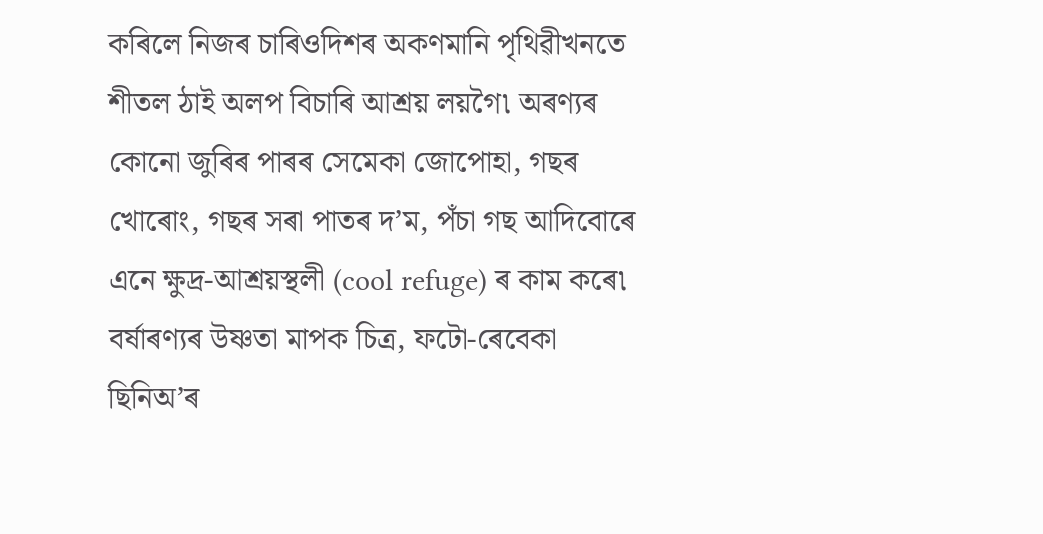কৰিলে নিজৰ চাৰিওদিশৰ অকণমানি পৃথিৱীখনতে শীতল ঠাই অলপ বিচাৰি আশ্ৰয় লয়গৈ৷ অৰণ্যৰ কোনো জুৰিৰ পাৰৰ সেমেকা জোপোহা, গছৰ খোৰোং, গছৰ সৰা পাতৰ দ’ম, পঁচা গছ আদিবোৰে এনে ক্ষুদ্ৰ-আশ্ৰয়স্থলী (cool refuge) ৰ কাম কৰে৷
বৰ্ষাৰণ্যৰ উষ্ণতা মাপক চিত্ৰ, ফটো-ৰেবেকা ছিনিঅ’ৰ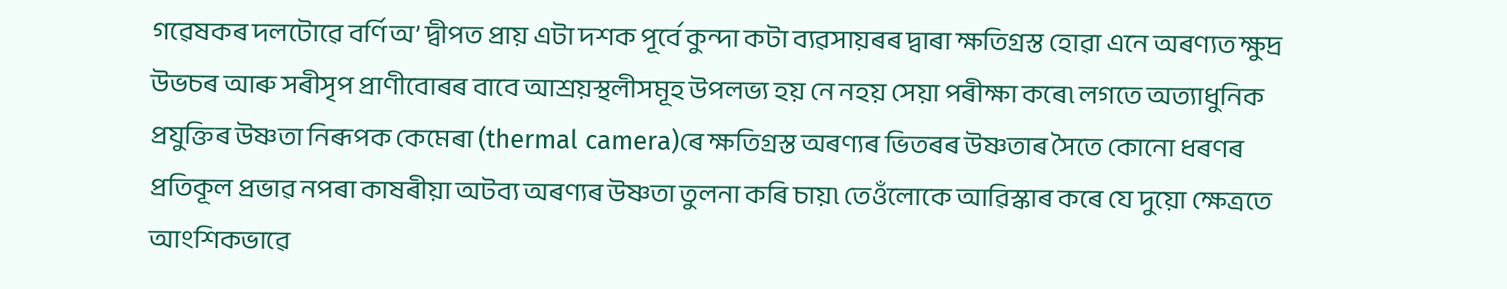গৱেষকৰ দলটোৱে বৰ্ণিঅ’ দ্বীপত প্ৰায় এটা দশক পূৰ্বে কুন্দা কটা ব্যৱসায়ৰৰ দ্বাৰা ক্ষতিগ্ৰস্ত হোৱা এনে অৰণ্যত ক্ষুদ্ৰ উভচৰ আৰু সৰীসৃপ প্ৰাণীবোৰৰ বাবে আশ্ৰয়স্থলীসমূহ উপলভ্য হয় নে নহয় সেয়া পৰীক্ষা কৰে৷ লগতে অত্যাধুনিক প্ৰযুক্তিৰ উষ্ণতা নিৰূপক কেমেৰা (thermal camera)ৰে ক্ষতিগ্ৰস্ত অৰণ্যৰ ভিতৰৰ উষ্ণতাৰ সৈতে কোনো ধৰণৰ প্ৰতিকূল প্ৰভাৱ নপৰা কাষৰীয়া অটব্য অৰণ্যৰ উষ্ণতা তুলনা কৰি চায়৷ তেওঁলোকে আৱিস্কাৰ কৰে যে দুয়ো ক্ষেত্ৰতে আংশিকভাৱে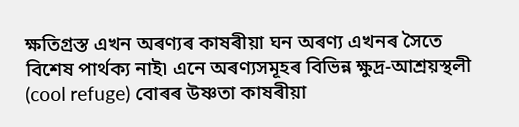ক্ষতিগ্ৰস্ত এখন অৰণ্যৰ কাষৰীয়া ঘন অৰণ্য এখনৰ সৈতে বিশেষ পাৰ্থক্য নাই৷ এনে অৰণ্যসমূহৰ বিভিন্ন ক্ষুদ্ৰ-আশ্ৰয়স্থলী (cool refuge) বোৰৰ উষ্ণতা কাষৰীয়া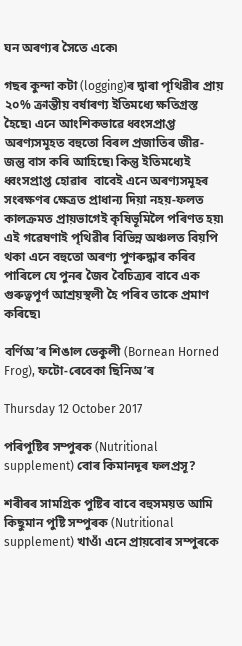ঘন অৰণ্যৰ সৈতে একে৷

গছৰ কুন্দা কটা (logging)ৰ দ্বাৰা পৃথিৱীৰ প্ৰায় ২০% ক্ৰান্তীয় বৰ্ষাৰণ্য ইতিমধ্যে ক্ষতিগ্ৰস্ত হৈছে৷ এনে আংশিকভাৱে ধ্বংসপ্ৰাপ্ত অৰণ্যসমূহত বহুতো বিৰল প্ৰজাতিৰ জীৱ-জন্তু বাস কৰি আহিছে৷ কিন্তু ইতিমধ্যেই ধ্বংসপ্ৰাপ্ত হোৱাৰ  বাবেই এনে অৰণ্যসমূহৰ সংৰক্ষণৰ ক্ষেত্ৰত প্ৰাধান্য দিয়া নহয়-ফলত কালক্ৰমত প্ৰায়ভাগেই কৃষিভূমিলৈ পৰিণত হয়৷ এই গৱেষণাই পৃথিৱীৰ বিভিন্ন অঞ্চলত বিয়পি থকা এনে বহুতো অৰণ্য পুণৰুদ্ধাৰ কৰিব পাৰিলে যে পুনৰ জৈব বৈচিত্ৰ্যৰ বাবে এক গুৰুত্বপূৰ্ণ আশ্ৰয়স্থলী হৈ পৰিব তাকে প্ৰমাণ কৰিছে৷

বৰ্ণিঅ’ৰ শিঙাল ভেকুলী (Bornean Horned Frog), ফটো-ৰেবেকা ছিনিঅ’ৰ

Thursday 12 October 2017

পৰিপুষ্টিৰ সম্পুৰক (Nutritional supplement) বোৰ কিমানদূৰ ফলপ্ৰসূ?

শৰীৰৰ সামগ্ৰিক পুষ্টিৰ বাবে বহুসময়ত আমি কিছুমান পুষ্টি সম্পুৰক (Nutritional supplement) খাওঁ৷ এনে প্ৰায়বোৰ সম্পুৰকে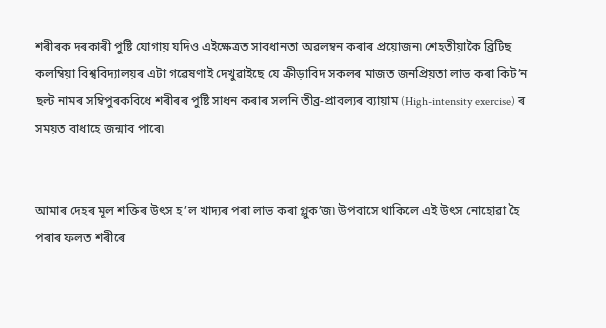শৰীৰক দৰকাৰী পুষ্টি যোগায় যদিও এইক্ষেত্ৰত সাবধানতা অৱলম্বন কৰাৰ প্ৰয়োজন৷ শেহতীয়াকৈ ব্ৰিটিছ কলম্বিয়া বিশ্ববিদ্যালয়ৰ এটা গৱেষণাই দেখুৱাইছে যে ক্ৰীড়াবিদ সকলৰ মাজত জনপ্ৰিয়তা লাভ কৰা কিট’ন ছল্ট নামৰ সম্বিপুৰকবিধে শৰীৰৰ পুষ্টি সাধন কৰাৰ সলনি তীব্ৰ-প্ৰাবল্যৰ ব্যায়াম (High-intensity exercise) ৰ সময়ত বাধাহে জন্মাব পাৰে৷


আমাৰ দেহৰ মূল শক্তিৰ উৎস হ’ল খাদ্যৰ পৰা লাভ কৰা গ্লুক’জ৷ উপবাসে থাকিলে এই উৎস নোহোৱা হৈ পৰাৰ ফলত শৰীৰে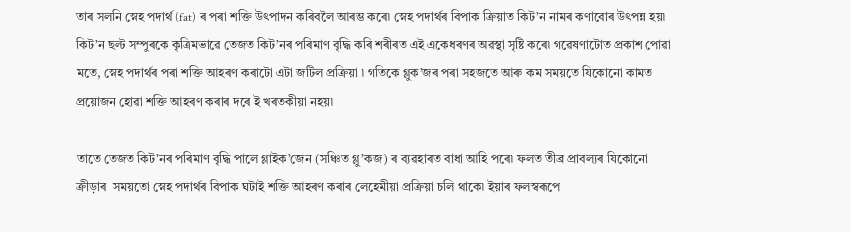তাৰ সলনি স্নেহ পদাৰ্থ (fat) ৰ পৰা শক্তি উৎপাদন কৰিবলৈ আৰম্ভ কৰে৷ স্নেহ পদাৰ্থৰ বিপাক ক্ৰিয়াত কিট’ন নামৰ কণাবোৰ উৎপন্ন হয়৷ কিট’ন ছল্ট সম্পুৰকে কৃত্ৰিমভাৱে তেজত কিট’নৰ পৰিমাণ বৃদ্ধি কৰি শৰীৰত এই একেধৰণৰ অৱস্থা সৃষ্টি কৰে৷ গৱেষণাটোত প্ৰকাশ পোৱা মতে, স্নেহ পদাৰ্থৰ পৰা শক্তি আহৰণ কৰাটো এটা জটিল প্ৰক্ৰিয়া ৷ গতিকে গ্লুক’জৰ পৰা সহজতে আৰু কম সময়তে যিকোনো কামত প্ৰয়োজন হোৱা শক্তি আহৰণ কৰাৰ দৰে ই খৰতকীয়া নহয়৷

তাতে তেজত কিট’নৰ পৰিমাণ বৃদ্ধি পালে গ্লাইক’জেন (সঞ্চিত গ্লু’কজ) ৰ ব্যৱহাৰত বাধা আহি পৰে৷ ফলত তীব্ৰ প্ৰাবল্যৰ যিকোনো ক্ৰীড়াৰ  সময়তো স্নেহ পদাৰ্থৰ বিপাক ঘটাই শক্তি আহৰণ কৰাৰ লেহেমীয়া প্ৰক্ৰিয়া চলি থাকে৷ ইয়াৰ ফলস্বৰূপে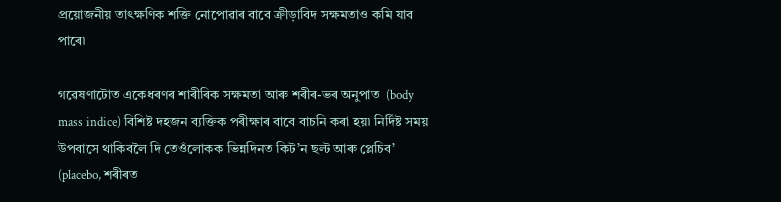প্ৰয়োজনীয় তাৎক্ষণিক শক্তি নোপোৱাৰ বাবে ক্ৰীড়াবিদ সক্ষমতাও কমি যাব পাৰে৷

গৱেষণাটোত একেধৰণৰ শাৰীৰিক সক্ষমতা আৰু শৰীৰ-ভৰ অনুপাত  (body mass indice) বিশিষ্ট দহজন ব্যক্তিক পৰীক্ষাৰ বাবে বাচনি কৰা হয়৷ নিৰ্দিষ্ট সময় উপবাসে থাকিবলৈ দি তেওঁলোকক ভিন্নদিনত কিট’ন ছল্ট আৰু প্লেচিব’ (placebo, শৰীৰত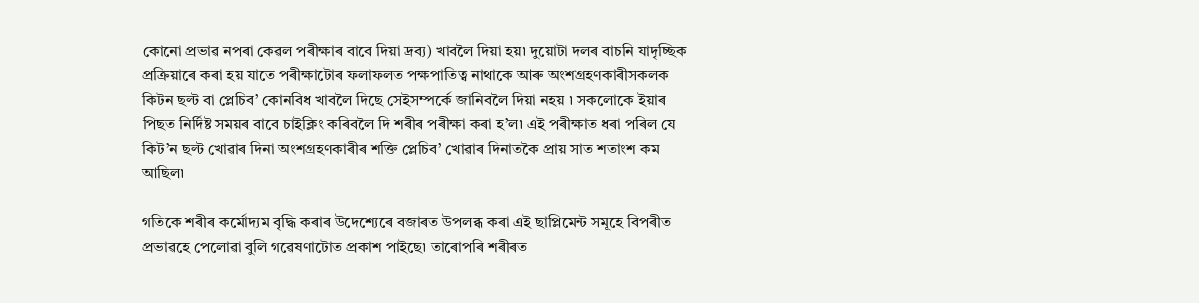কোনো প্ৰভাৱ নপৰা কেৱল পৰীক্ষাৰ বাবে দিয়া দ্ৰব্য) খাবলৈ দিয়া হয়৷ দুয়োটা দলৰ বাচনি যাদৃচ্ছিক প্ৰক্ৰিয়াৰে কৰা হয় যাতে পৰীক্ষাটোৰ ফলাফলত পক্ষপাতিত্ব নাথাকে আৰু অংশগ্ৰহণকাৰীসকলক কিটন ছল্ট বা প্লেচিব’ কোনবিধ খাবলৈ দিছে সেইসম্পৰ্কে জানিবলৈ দিয়া নহয় ৷ সকলোকে ইয়াৰ পিছত নিৰ্দিষ্ট সময়ৰ বাবে চাইক্লিং কৰিবলৈ দি শৰীৰ পৰীক্ষা কৰা হ’ল৷ এই পৰীক্ষাত ধৰা পৰিল যে কিট’ন ছল্ট খোৱাৰ দিনা অংশগ্ৰহণকাৰীৰ শক্তি প্লেচিব’ খোৱাৰ দিনাতকৈ প্ৰায় সাত শতাংশ কম আছিল৷

গতিকে শৰীৰ কৰ্মোদ্যম বৃদ্ধি কৰাৰ উদেশ্যেৰে বজাৰত উপলব্ধ কৰা এই ছাপ্লিমেন্ট সমূহে বিপৰীত প্ৰভাৱহে পেলোৱা বুলি গৱেষণাটোত প্ৰকাশ পাইছে৷ তাৰোপৰি শৰীৰত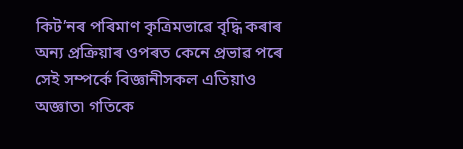কিট’নৰ পৰিমাণ কৃত্ৰিমভাৱে বৃদ্ধি কৰাৰ অন্য প্ৰক্ৰিয়াৰ ওপৰত কেনে প্ৰভাৱ পৰে সেই সম্পৰ্কে বিজ্ঞানীসকল এতিয়াও অজ্ঞাত৷ গতিকে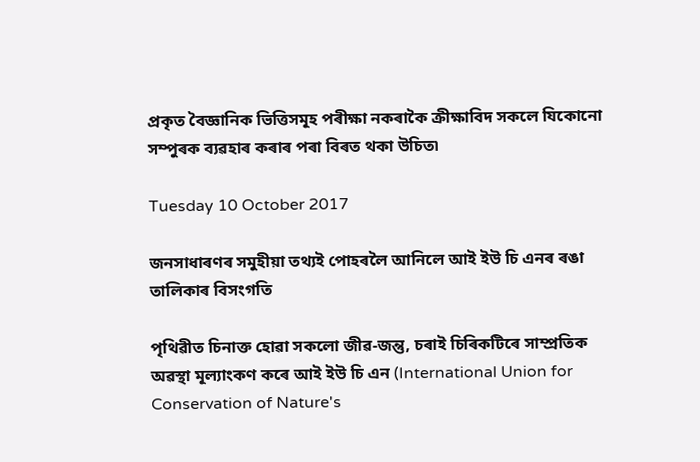প্ৰকৃত বৈজ্ঞানিক ভিত্তিসমূহ পৰীক্ষা নকৰাকৈ ক্ৰীক্ষাবিদ সকলে যিকোনো সম্পুৰক ব্যৱহাৰ কৰাৰ পৰা বিৰত থকা উচিত৷

Tuesday 10 October 2017

জনসাধাৰণৰ সমুহীয়া তথ্যই পোহৰলৈ আনিলে আই ইউ চি এনৰ ৰঙা তালিকাৰ বিসংগতি

পৃথিৱীত চিনাক্ত হোৱা সকলো জীৱ-জন্তু, চৰাই চিৰিকটিৰে সাম্প্ৰতিক অৱস্থা মূল্যাংকণ কৰে আই ইউ চি এন (International Union for Conservation of Nature's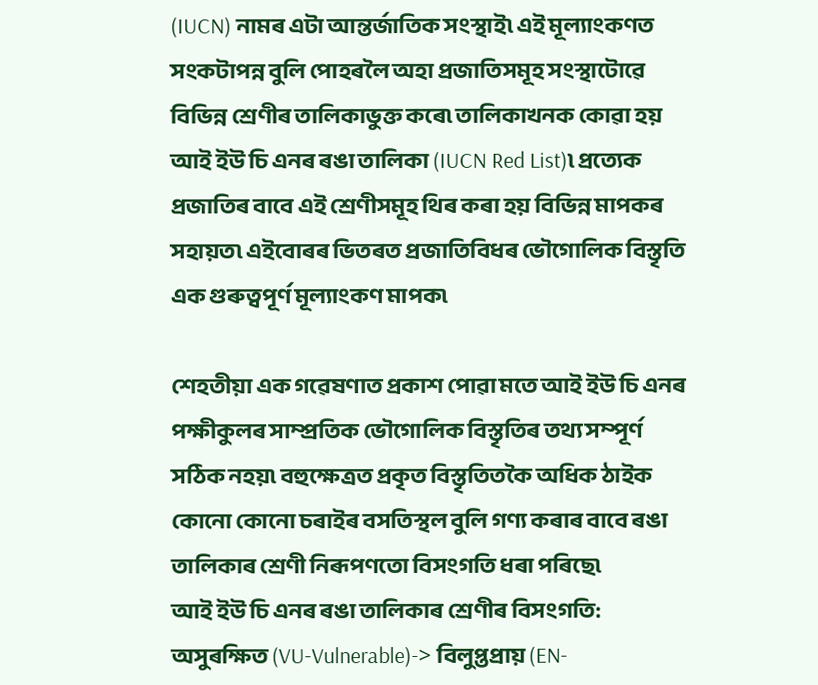(IUCN) নামৰ এটা আন্তৰ্জাতিক সংস্থাই৷ এই মূল্যাংকণত সংকটাপন্ন বুলি পোহৰলৈ অহা প্ৰজাতিসমূহ সংস্থাটোৱে বিভিন্ন শ্ৰেণীৰ তালিকাভুক্ত কৰে৷ তালিকাখনক কোৱা হয় আই ইউ চি এনৰ ৰঙা তালিকা (IUCN Red List)৷ প্ৰত্যেক প্ৰজাতিৰ বাবে এই শ্ৰেণীসমূহ থিৰ কৰা হয় বিভিন্ন মাপকৰ সহায়ত৷ এইবোৰৰ ভিতৰত প্ৰজাতিবিধৰ ভৌগোলিক বিস্তৃতি এক গুৰুত্বপূৰ্ণ মূল্যাংকণ মাপক৷

শেহতীয়া এক গৱেষণাত প্ৰকাশ পোৱা মতে আই ইউ চি এনৰ পক্ষীকুলৰ সাম্প্ৰতিক ভৌগোলিক বিস্তৃতিৰ তথ্য সম্পূৰ্ণ সঠিক নহয়৷ বহুক্ষেত্ৰত প্ৰকৃত বিস্তৃতিতকৈ অধিক ঠাইক কোনো কোনো চৰাইৰ বসতিস্থল বুলি গণ্য কৰাৰ বাবে ৰঙা তালিকাৰ শ্ৰেণী নিৰূপণতো বিসংগতি ধৰা পৰিছে৷
আই ইউ চি এনৰ ৰঙা তালিকাৰ শ্ৰেণীৰ বিসংগতি:  অসুৰক্ষিত (VU-Vulnerable)-> বিলুপ্তপ্ৰায় (EN-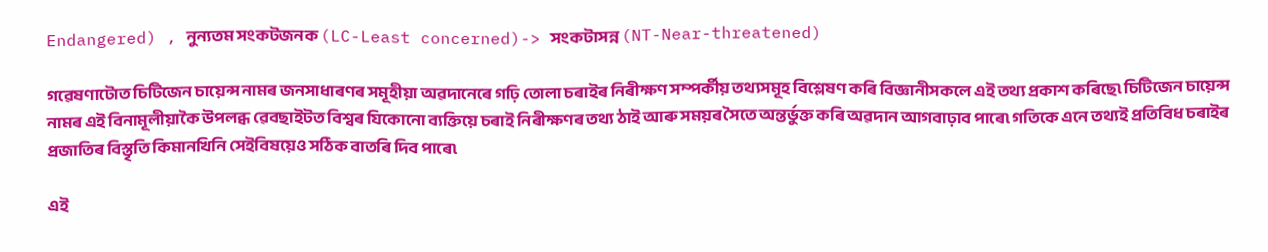Endangered) , নুন্যতম সংকটজনক (LC-Least concerned)-> সংকটাসন্ন (NT-Near-threatened)

গৱেষণাটোত চিটিজেন চায়েন্স নামৰ জনসাধাৰণৰ সমূহীয়া অৱদানেৰে গঢ়ি তোলা চৰাইৰ নিৰীক্ষণ সম্পৰ্কীয় তথ্যসমূহ বিশ্লেষণ কৰি বিজ্ঞানীসকলে এই তথ্য প্ৰকাশ কৰিছে৷ চিটিজেন চায়েন্স নামৰ এই বিনামূলীয়াকৈ উপলব্ধ ৱেবছাইটত বিশ্বৰ যিকোনো ব্যক্তিয়ে চৰাই নিৰীক্ষণৰ তথ্য ঠাই আৰু সময়ৰ সৈতে অন্তৰ্ভুক্ত কৰি অৱদান আগবাঢ়াব পাৰে৷ গতিকে এনে তথ্যই প্ৰতিবিধ চৰাইৰ প্ৰজাতিৰ বিস্তৃতি কিমানখিনি সেইবিষয়েও সঠিক বাতৰি দিব পাৰে৷

এই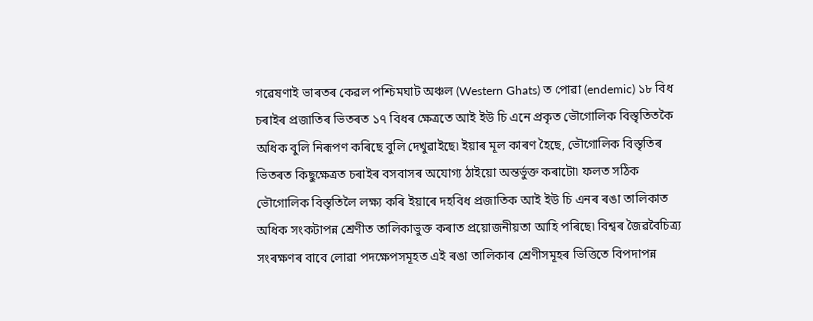গৱেষণাই ভাৰতৰ কেৱল পশ্চিমঘাট অঞ্চল (Western Ghats) ত পোৱা (endemic) ১৮ বিধ চৰাইৰ প্ৰজাতিৰ ভিতৰত ১৭ বিধৰ ক্ষেত্ৰতে আই ইউ চি এনে প্ৰকৃত ভৌগোলিক বিস্তৃতিতকৈ অধিক বুলি নিৰূপণ কৰিছে বুলি দেখুৱাইছে৷ ইয়াৰ মূল কাৰণ হৈছে, ভৌগোলিক বিস্তৃতিৰ ভিতৰত কিছুক্ষেত্ৰত চৰাইৰ বসবাসৰ অযোগ্য ঠাইয়ো অন্তৰ্ভুক্ত কৰাটো৷ ফলত সঠিক ভৌগোলিক বিস্তৃতিলৈ লক্ষ্য কৰি ইয়াৰে দহবিধ প্ৰজাতিক আই ইউ চি এনৰ ৰঙা তালিকাত অধিক সংকটাপন্ন শ্ৰেণীত তালিকাভুক্ত কৰাত প্ৰয়োজনীয়তা আহি পৰিছে৷ বিশ্বৰ জৈৱবৈচিত্ৰ্য সংৰক্ষণৰ বাবে লোৱা পদক্ষেপসমূহত এই ৰঙা তালিকাৰ শ্ৰেণীসমূহৰ ভিত্তিতে বিপদাপন্ন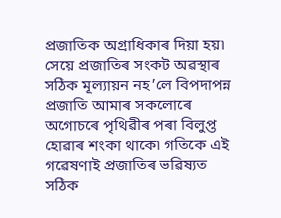প্ৰজাতিক অগ্ৰাধিকাৰ দিয়া হয়৷  সেয়ে প্ৰজাতিৰ সংকট অৱস্থাৰ সঠিক মূল্যায়ন নহ’লে বিপদাপন্ন প্ৰজাতি আমাৰ সকলোৰে অগোচৰে পৃথিৱীৰ পৰা বিলুপ্ত হোৱাৰ শংকা থাকে৷ গতিকে এই গৱেষণাই প্ৰজাতিৰ ভৱিষ্যত সঠিক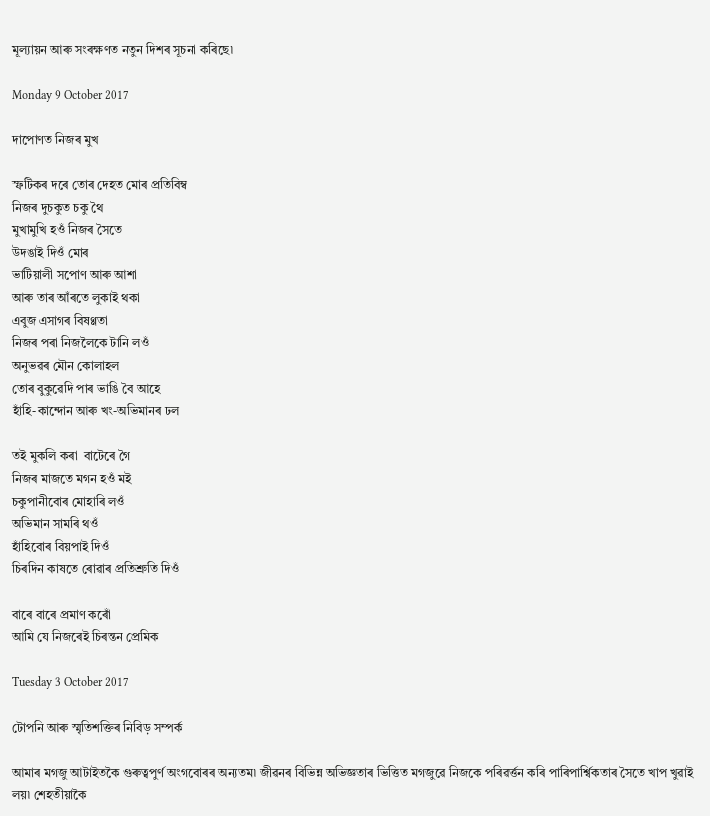মূল্যায়ন আৰু সংৰক্ষণত নতুন দিশৰ সূচনা কৰিছে৷

Monday 9 October 2017

দাপোণত নিজৰ মুখ

স্ফটিকৰ দৰে তোৰ দেহত মোৰ প্ৰতিবিম্ব
নিজৰ দুচকুত চকু থৈ
মুখামুখি হওঁ নিজৰ সৈতে
উদঙাই দিওঁ মোৰ
ভাটিয়ালী সপোণ আৰু আশা
আৰু তাৰ আঁৰতে লুকাই থকা
এবুজ এসাগৰ বিষণ্ণতা
নিজৰ পৰা নিজলৈকে টানি লওঁ
অনুভৱৰ মৌন কোলাহল
তোৰ বুকুৱেদি পাৰ ভাঙি বৈ আহে
হাঁহি-কান্দোন আৰু খং-অভিমানৰ ঢল

তই মুকলি কৰা  বাটেৰে গৈ
নিজৰ মাজতে মগন হওঁ মই
চকুপানীবোৰ মোহাৰি লওঁ
অভিমান সামৰি থওঁ
হাঁহিবোৰ বিয়পাই দিওঁ
চিৰদিন কাষতে ৰোৱাৰ প্ৰতিশ্ৰুতি দিওঁ

বাৰে বাৰে প্ৰমাণ কৰোঁ
আমি যে নিজৰেই চিৰন্তন প্ৰেমিক

Tuesday 3 October 2017

টোপনি আৰু স্মৃতিশক্তিৰ নিবিড় সম্পৰ্ক

আমাৰ মগজু আটাইতকৈ গুৰুত্বপুৰ্ণ অংগবোৰৰ অন্যতম৷ জীৱনৰ বিভিন্ন অভিজ্ঞতাৰ ভিত্তিত মগজুৱে নিজকে পৰিৱৰ্ত্তন কৰি পাৰিপাৰ্শ্বিকতাৰ সৈতে খাপ খুৱাই লয়৷ শেহতীয়াকৈ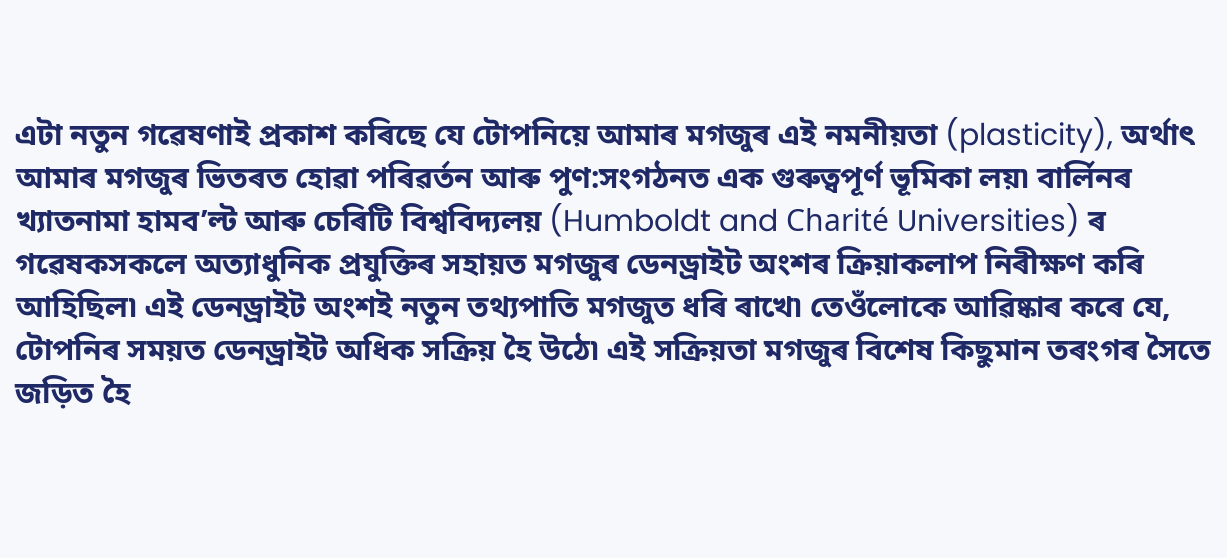এটা নতুন গৱেষণাই প্ৰকাশ কৰিছে যে টোপনিয়ে আমাৰ মগজুৰ এই নমনীয়তা (plasticity), অৰ্থাৎ আমাৰ মগজুৰ ভিতৰত হোৱা পৰিৱৰ্তন আৰু পুণ:সংগঠনত এক গুৰুত্বপূৰ্ণ ভূমিকা লয়৷ বাৰ্লিনৰ খ্যাতনামা হামব’ল্ট আৰু চেৰিটি বিশ্ববিদ্যলয় (Humboldt and Charité Universities) ৰ গৱেষকসকলে অত্যাধুনিক প্ৰযুক্তিৰ সহায়ত মগজুৰ ডেনড্ৰাইট অংশৰ ক্ৰিয়াকলাপ নিৰীক্ষণ কৰি আহিছিল৷ এই ডেনড্ৰাইট অংশই নতুন তথ্যপাতি মগজুত ধৰি ৰাখে৷ তেওঁলোকে আৱিষ্কাৰ কৰে যে, টোপনিৰ সময়ত ডেনড্ৰাইট অধিক সক্ৰিয় হৈ উঠে৷ এই সক্ৰিয়তা মগজুৰ বিশেষ কিছুমান তৰংগৰ সৈতে জড়িত হৈ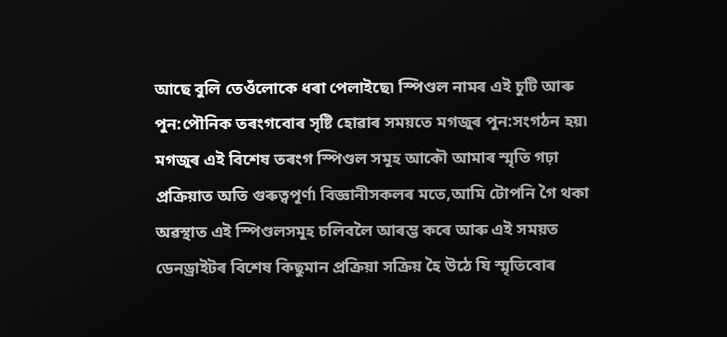আছে বুলি তেওঁলোকে ধৰা পেলাইছে৷ স্পিণ্ডল নামৰ এই চুটি আৰু পুন:পৌনিক তৰংগবোৰ সৃষ্টি হোৱাৰ সময়তে মগজুৰ পুন:সংগঠন হয়৷ মগজুৰ এই বিশেষ তৰংগ স্পিণ্ডল সমূহ আকৌ আমাৰ স্মৃতি গঢ়া প্ৰক্ৰিয়াত অতি গুৰুত্বপূৰ্ণ৷ বিজ্ঞানীসকলৰ মতে,আমি টোপনি গৈ থকা অৱস্থাত এই স্পিণ্ডলসমূহ চলিবলৈ আৰম্ভ কৰে আৰু এই সময়ত ডেনড্ৰাইটৰ বিশেষ কিছুমান প্ৰক্ৰিয়া সক্ৰিয় হৈ উঠে যি স্মৃতিবোৰ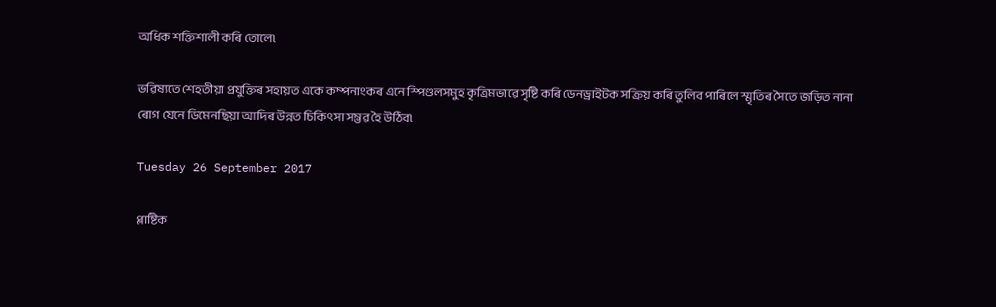অধিক শক্তিশালী কৰি তোলে৷

ভৱিষ্যতে শেহতীয়া প্ৰযুক্তিৰ সহায়ত একে কম্পনাংকৰ এনে স্পিণ্ডলসমুহ কৃত্ৰিমভাৱে সৃষ্টি কৰি ডেনড্ৰাইটক সক্ৰিয় কৰি তুলিব পাৰিলে স্মৃতিৰ সৈতে জড়িত নানা ৰোগ যেনে ডিমেনছিয়া আদিৰ উন্নত চিকিৎসা সম্ভৱ হৈ উঠিব৷

Tuesday 26 September 2017

প্লাষ্টিক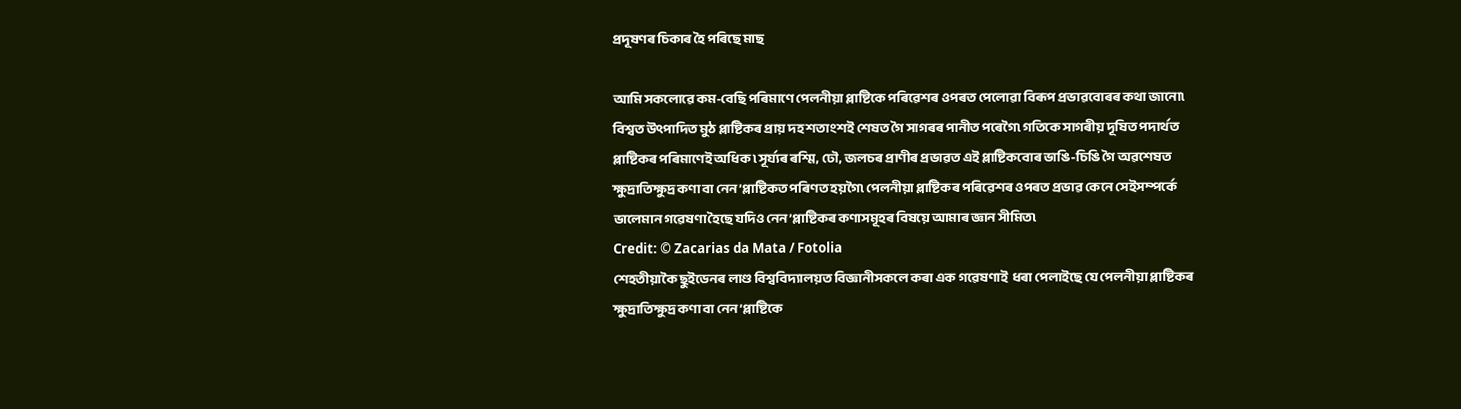প্ৰদূষণৰ চিকাৰ হৈ পৰিছে মাছ

আমি সকলোৱে কম-বেছি পৰিমাণে পেলনীয়া প্লাষ্টিকে পৰিৱেশৰ ওপৰত পেলোৱা বিৰূপ প্ৰভাৱবোৰৰ কথা জানো৷ বিশ্বত উৎপাদিত মুঠ প্লাষ্টিকৰ প্ৰায় দহ শতাংশই শেষত গৈ সাগৰৰ পানীত পৰেগৈ৷ গতিকে সাগৰীয় দূষিত পদাৰ্থত প্লাষ্টিকৰ পৰিমাণেই অধিক ৷ সূৰ্য্যৰ ৰশ্মি, ঢৌ, জলচৰ প্ৰাণীৰ প্ৰভাৱত এই প্লাষ্টিকবোৰ ভাঙি-চিঙি গৈ অৱশেষত ক্ষুদ্ৰাতিক্ষুদ্ৰ কণা বা নেন’প্লাষ্টিকত পৰিণত হয়গৈ৷ পেলনীয়া প্লাষ্টিকৰ পৰিৱেশৰ ওপৰত প্ৰভাৱ কেনে সেইসম্পৰ্কে ভালেমান গৱেষণা হৈছে যদিও নেন’প্লাষ্টিকৰ কণাসমূহৰ বিষয়ে আমাৰ জ্ঞান সীমিত৷
Credit: © Zacarias da Mata / Fotolia
শেহতীয়াকৈ ছুইডেনৰ লাণ্ড বিশ্ববিদ্যালয়ত বিজ্ঞানীসকলে কৰা এক গৱেষণাই  ধৰা পেলাইছে যে পেলনীয়া প্লাষ্টিকৰ ক্ষুদ্ৰাতিক্ষুদ্ৰ কণা বা নেন’প্লাষ্টিকে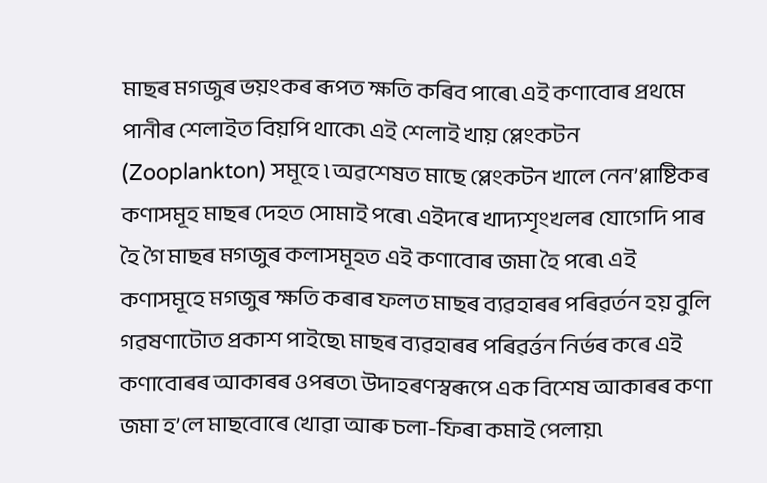মাছৰ মগজুৰ ভয়ংকৰ ৰূপত ক্ষতি কৰিব পাৰে৷ এই কণাবোৰ প্ৰথমে পানীৰ শেলাইত বিয়পি থাকে৷ এই শেলাই খায় প্লেংকটন (Zooplankton) সমূহে ৷ অৱশেষত মাছে প্লেংকটন খালে নেন’প্লাষ্টিকৰ কণাসমূহ মাছৰ দেহত সোমাই পৰে৷ এইদৰে খাদ্যশৃংখলৰ যোগেদি পাৰ হৈ গৈ মাছৰ মগজুৰ কলাসমূহত এই কণাবোৰ জমা হৈ পৰে৷ এই কণাসমূহে মগজুৰ ক্ষতি কৰাৰ ফলত মাছৰ ব্যৱহাৰৰ পৰিৱৰ্তন হয় বুলি গৱষণাটোত প্ৰকাশ পাইছে৷ মাছৰ ব্যৱহাৰৰ পৰিৱৰ্ত্তন নিৰ্ভৰ কৰে এই কণাবোৰৰ আকাৰৰ ওপৰত৷ উদাহৰণস্বৰূপে এক বিশেষ আকাৰৰ কণা জমা হ’লে মাছবোৰে খোৱা আৰু চলা-ফিৰা কমাই পেলায়৷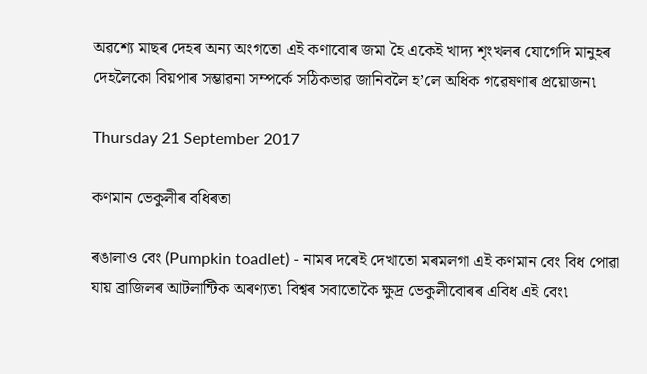অৱশ্যে মাছৰ দেহৰ অন্য অংগতো এই কণাবোৰ জমা হৈ একেই খাদ্য শৃংখলৰ যোগেদি মানুহৰ দেহলৈকো বিয়পাৰ সম্ভাৱনা সম্পৰ্কে সঠিকভাৱ জানিবলৈ হ’লে অধিক গৱেষণাৰ প্ৰয়োজন৷

Thursday 21 September 2017

কণমান ভেকুলীৰ বধিৰতা

ৰঙালাও বেং (Pumpkin toadlet) - নামৰ দৰেই দেখাতো মৰমলগা এই কণমান বেং বিধ পোৱা যায় ব্ৰাজিলৰ আটলান্টিক অৰণ্যত৷ বিশ্বৰ সবাতোকৈ ক্ষুদ্ৰ ভেকুলীবোৰৰ এবিধ এই বেং৷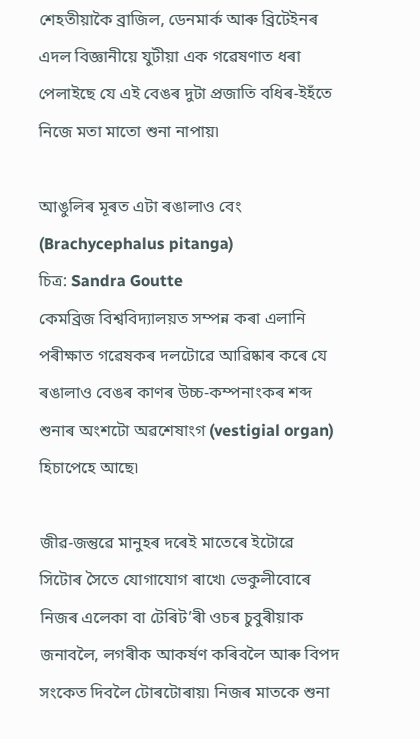শেহতীয়াকৈ ব্ৰাজিল, ডেনমাৰ্ক আৰু ব্ৰিটেইনৰ এদল বিজ্ঞানীয়ে যুটীয়া এক গৱেষণাত ধৰা পেলাইছে যে এই বেঙৰ দুটা প্ৰজাতি বধিৰ-ইহঁতে নিজে মতা মাতো শুনা নাপায়৷

আঙুলিৰ মূৰত এটা ৰঙালাও বেং (Brachycephalus pitanga)
চিত্ৰ: Sandra Goutte
কেমব্ৰিজ বিশ্ববিদ্যালয়ত সম্পন্ন কৰা এলানি পৰীক্ষাত গৱেষকৰ দলটোৱে আৱিষ্কাৰ কৰে যে ৰঙালাও বেঙৰ কাণৰ উচ্চ-কম্পনাংকৰ শব্দ শুনাৰ অংশটো অৱশেষাংগ (vestigial organ) হিচাপেহে আছে৷

জীৱ-জন্তুৱে মানুহৰ দৰেই মাতেৰে ইটোৱে সিটোৰ সৈতে যোগাযোগ ৰাখে৷ ভেকুলীবোৰে নিজৰ এলেকা বা টেৰিট’ৰী ওচৰ চুবুৰীয়াক জনাবলৈ, লগৰীক আকৰ্ষণ কৰিবলৈ আৰু বিপদ সংকেত দিবলৈ টোৰটোৰায়৷ নিজৰ মাতকে শুনা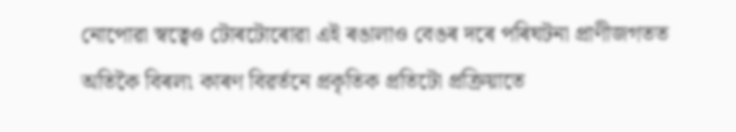নোপোৱা স্বত্বেও টোৰটোৰোৱা এই ৰঙালাও বেঙৰ দৰে পৰিঘটনা প্ৰাণীজগতত অতিকৈ বিৰল৷ কাৰণ বিৱৰ্তনে প্ৰকৃতিক প্ৰতিটো প্ৰক্ৰিয়াতে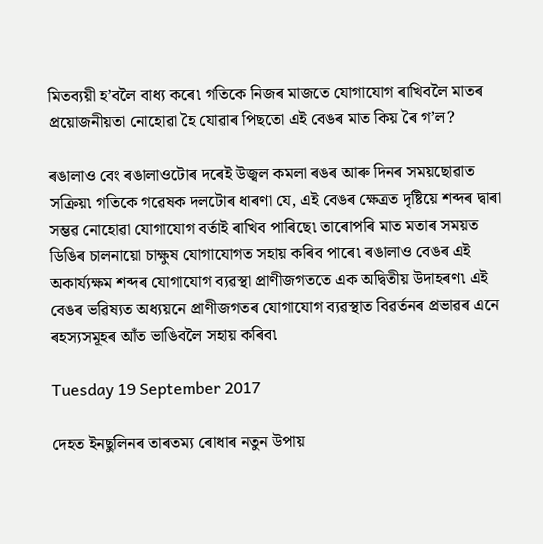মিতব্যয়ী হ’বলৈ বাধ্য কৰে৷ গতিকে নিজৰ মাজতে যোগাযোগ ৰাখিবলৈ মাতৰ প্ৰয়োজনীয়তা নোহোৱা হৈ যোৱাৰ পিছতো এই বেঙৰ মাত কিয় ৰৈ গ’ল?

ৰঙালাও বেং ৰঙালাওটোৰ দৰেই উজ্বল কমলা ৰঙৰ আৰু দিনৰ সময়ছোৱাত সক্ৰিয়৷ গতিকে গৱেষক দলটোৰ ধাৰণা যে, এই বেঙৰ ক্ষেত্ৰত দৃষ্টিয়ে শব্দৰ দ্বাৰা সম্ভৱ নোহোৱা যোগাযোগ বৰ্তাই ৰাখিব পাৰিছে৷ তাৰোপৰি মাত মতাৰ সময়ত ডিঙিৰ চালনায়ো চাক্ষুষ যোগাযোগত সহায় কৰিব পাৰে৷ ৰঙালাও বেঙৰ এই অকাৰ্য্যক্ষম শব্দৰ যোগাযোগ ব্যৱস্থা প্ৰাণীজগততে এক অদ্বিতীয় উদাহৰণ৷ এই বেঙৰ ভৱিষ্যত অধ্যয়নে প্ৰাণীজগতৰ যোগাযোগ ব্যৱস্থাত বিৱৰ্তনৰ প্ৰভাৱৰ এনে ৰহস্যসমূহৰ আঁত ভাঙিবলৈ সহায় কৰিব৷

Tuesday 19 September 2017

দেহত ইনছুলিনৰ তাৰতম্য ৰোধাৰ নতুন উপায়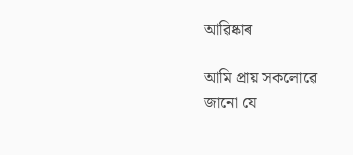আৱিষ্কাৰ

আমি প্ৰায় সকলোৱে জানো যে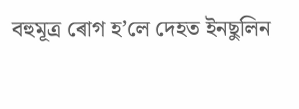বহুমূত্ৰ ৰোগ হ’লে দেহত ইনছুলিন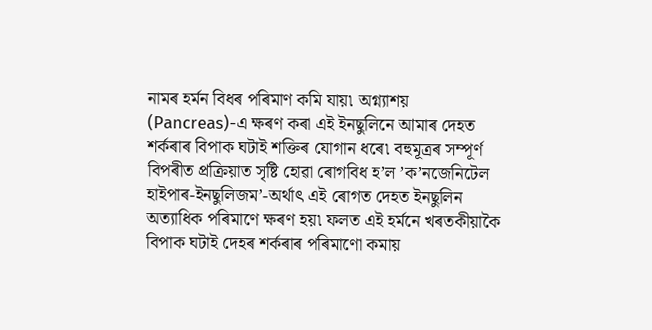নামৰ হৰ্মন বিধৰ পৰিমাণ কমি যায়৷ অগ্ন্যাশয় (Pancreas)-এ ক্ষৰণ কৰা এই ইনছুলিনে আমাৰ দেহত শৰ্কৰাৰ বিপাক ঘটাই শক্তিৰ যোগান ধৰে৷ বহুমূত্ৰৰ সম্পূৰ্ণ বিপৰীত প্ৰক্ৰিয়াত সৃষ্টি হোৱা ৰোগবিধ হ’ল ’ক’নজেনিটেল হাইপাৰ-ইনছুলিজম’-অৰ্থাৎ এই ৰোগত দেহত ইনছুলিন অত্যাধিক পৰিমাণে ক্ষৰণ হয়৷ ফলত এই হৰ্মনে খৰতকীয়াকৈ বিপাক ঘটাই দেহৰ শৰ্কৰাৰ পৰিমাণো কমায়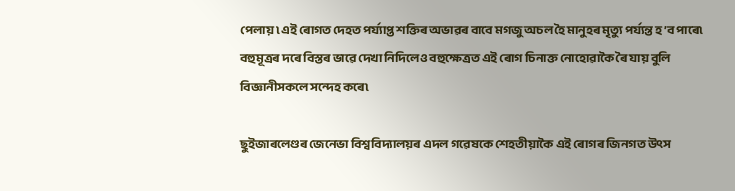পেলায় ৷ এই ৰোগত দেহত পৰ্য্যাপ্ত শক্তিৰ অভাৱৰ বাবে মগজু অচল হৈ মানুহৰ মৃত্যু পৰ্য্যন্ত হ’ব পাৰে৷ বহুমূত্ৰৰ দৰে বিস্তৰ ভাৱে দেখা নিদিলেও বহুক্ষেত্ৰত এই ৰোগ চিনাক্ত নোহোৱাকৈ ৰৈ যায় বুলি বিজ্ঞানীসকলে সন্দেহ কৰে৷

ছুইজাৰলেণ্ডৰ জেনেভা বিশ্ববিদ্যালয়ৰ এদল গৱেষকে শেহতীয়াকৈ এই ৰোগৰ জিনগত উৎস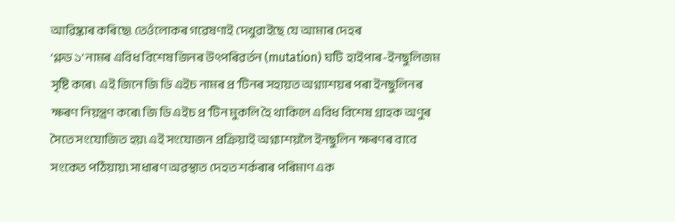আৱিষ্কাৰ কৰিছে৷ তেওঁলোকৰ গৱেষণাই দেখুৱাইছে যে আমাৰ দেহৰ
’গ্লুড ১’ নামৰ এবিধ বিশেষ জিনৰ উৎপৰিৱৰ্তন (mutation) ঘটি  হাইপাৰ-ইনছুলিজম সৃষ্টি কৰে৷  এই জিনে জি ডি এইচ নামৰ প্ৰ’টিনৰ সহায়ত অগ্ন্যাশয়ৰ পৰা ইনছুলিনৰ ক্ষৰণ নিয়ন্ত্ৰণ কৰে৷ জি ডি এইচ প্ৰ’টিন মুকলি হৈ থাকিলে এবিধ বিশেষ গ্ৰাহক অণুৰ সৈতে সংযোজিত হয়৷ এই সংযোজন প্ৰক্ৰিয়াই অগ্ন্যাশয়লৈ ইনছুলিন ক্ষৰণৰ বাবে সংকেত পঠিয়ায়৷ সাধাৰণ অৱস্থাত দেহত শৰ্কৰাৰ পৰিমাণ এক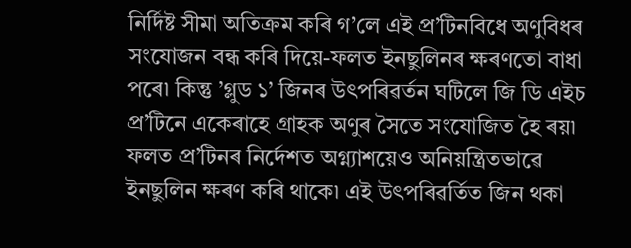নিৰ্দিষ্ট সীমা অতিক্ৰম কৰি গ’লে এই প্ৰ’টিনবিধে অণুবিধৰ সংযোজন বন্ধ কৰি দিয়ে-ফলত ইনছুলিনৰ ক্ষৰণতো বাধা পৰে৷ কিন্তু ’গ্লুড ১’ জিনৰ উৎপৰিৱৰ্তন ঘটিলে জি ডি এইচ প্ৰ’টিনে একেৰাহে গ্ৰাহক অণুৰ সৈতে সংযোজিত হৈ ৰয়৷ ফলত প্ৰ’টিনৰ নিৰ্দেশত অগ্ন্যাশয়েও অনিয়ন্ত্ৰিতভাৱে ইনছুলিন ক্ষৰণ কৰি থাকে৷ এই উৎপৰিৱৰ্তিত জিন থকা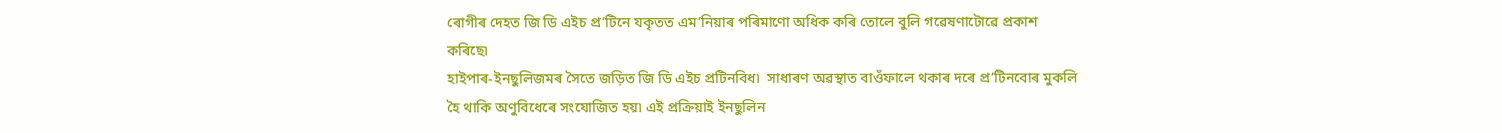ৰোগীৰ দেহত জি ডি এইচ প্ৰ’টিনে যকৃতত এম’নিয়াৰ পৰিমাণো অধিক কৰি তোলে বুলি গৱেষণাটোৱে প্ৰকাশ কৰিছে৷
হাইপাৰ-ইনছুলিজমৰ সৈতে জড়িত জি ডি এইচ প্ৰটিনবিধ৷  সাধাৰণ অৱস্থাত বাওঁফালে থকাৰ দৰে প্ৰ’টিনবোৰ মুকলি হৈ থাকি অণুবিধেৰে সংযোজিত হয়৷ এই প্ৰক্ৰিয়াই ইনছুলিন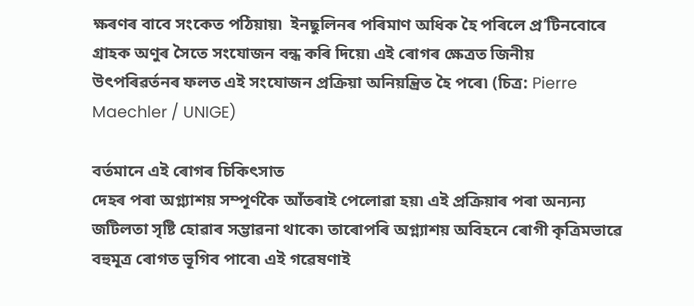ক্ষৰণৰ বাবে সংকেত পঠিয়ায়৷  ইনছুলিনৰ পৰিমাণ অধিক হৈ পৰিলে প্ৰ’টিনবোৰে গ্ৰাহক অণুৰ সৈতে সংযোজন বন্ধ কৰি দিয়ে৷ এই ৰোগৰ ক্ষেত্ৰত জিনীয় উৎপৰিৱৰ্তনৰ ফলত এই সংযোজন প্ৰক্ৰিয়া অনিয়ন্ত্ৰিত হৈ পৰে৷ (চিত্ৰ: Pierre Maechler / UNIGE)

বৰ্তমানে এই ৰোগৰ চিকিৎসাত
দেহৰ পৰা অগ্ন্যাশয় সম্পূৰ্ণকৈ আঁতৰাই পেলোৱা হয়৷ এই প্ৰক্ৰিয়াৰ পৰা অন্যন্য জটিলতা সৃষ্টি হোৱাৰ সম্ভাৱনা থাকে৷ তাৰোপৰি অগ্ন্যাশয় অবিহনে ৰোগী কৃত্ৰিমভাৱে বহুমূত্ৰ ৰোগত ভূগিব পাৰে৷ এই গৱেষণাই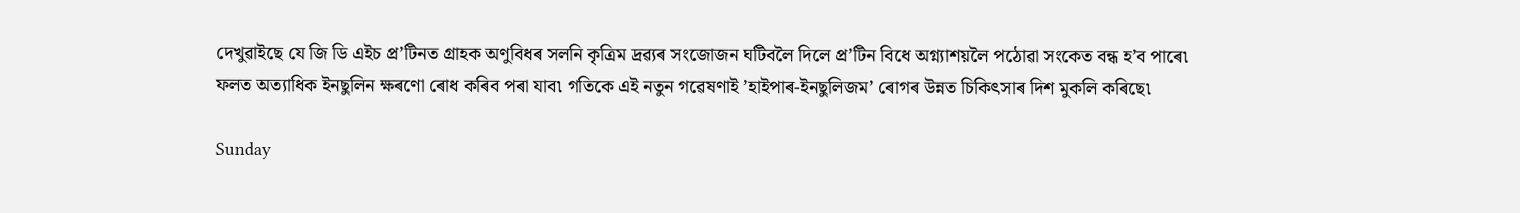দেখুৱাইছে যে জি ডি এইচ প্ৰ’টিনত গ্ৰাহক অণুবিধৰ সলনি কৃত্ৰিম দ্ৰৱ্যৰ সংজোজন ঘটিবলৈ দিলে প্ৰ’টিন বিধে অগ্ন্যাশয়লৈ পঠোৱা সংকেত বন্ধ হ’ব পাৰে৷ ফলত অত্যাধিক ইনছুলিন ক্ষৰণো ৰোধ কৰিব পৰা যাব৷ গতিকে এই নতুন গৱেষণাই ’হাইপাৰ-ইনছুলিজম’ ৰোগৰ উন্নত চিকিৎসাৰ দিশ মুকলি কৰিছে৷

Sunday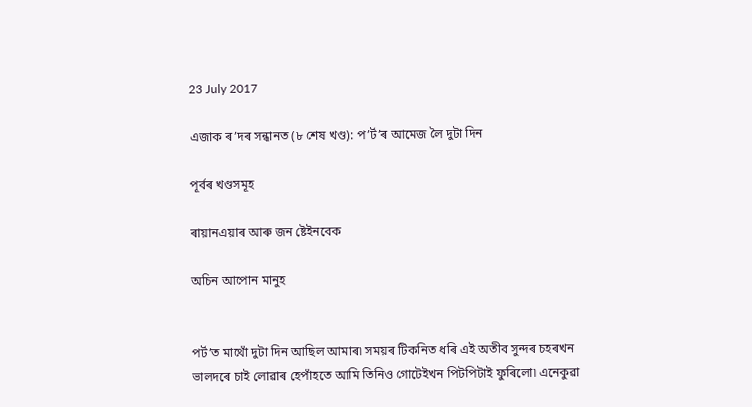23 July 2017

এজাক ৰ’দৰ সন্ধানত (৮ শেষ খণ্ড): প’ৰ্ট’ৰ আমেজ লৈ দুটা দিন

পূৰ্বৰ খণ্ডসমূহ

ৰায়ানএয়াৰ আৰু জন ষ্টেইনবেক

অচিন আপোন মানুহ


পৰ্ট’ত মাথোঁ দুটা দিন আছিল আমাৰ৷ সময়ৰ টিকনিত ধৰি এই অতীব সুন্দৰ চহৰখন ভালদৰে চাই লোৱাৰ হেপাঁহতে আমি তিনিও গোটেইখন পিটপিটাই ফুৰিলো৷ এনেকুৱা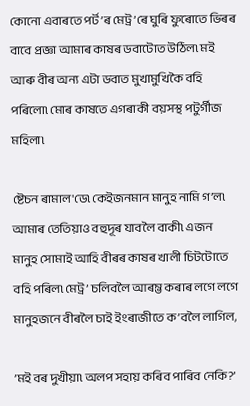কোনো এবাৰতে পৰ্ট’ৰ মেট্ৰ’ৰে ঘুৰি ফুৰোতে ভিৰৰ বাবে প্ৰজ্ঞা আমাৰ কাষৰ ডবাটোত উঠিল৷ মই আৰু বীৰ অন্য এটা ডবাত মুখামুখিকৈ বহি পৰিলো৷ মোৰ কাষতে এগৰাকী বয়সস্থ পটুৰ্গীজ মহিলা৷

ষ্টেচন ৰামাল'ডে৷ কেইজনমান মানুহ নামি গ’ল৷ আমাৰ তেতিয়াও বহুদূৰ যাবলৈ বাকী৷ এজন মানুহ সোমাই আহি বীৰৰ কাষৰ খালী চিটটোতে বহি পৰিল৷ মেট্ৰ’ চলিবলৈ আৰম্ভ কৰাৰ লগে লগে মানুহজনে বীৰলৈ চাই ইংৰাজীতে ক’বলৈ লাগিল,

’মই বৰ দুখীয়া৷ অলপ সহায় কৰিব পাৰিব নেকি?’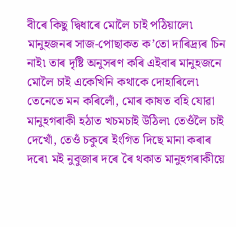বীৰে কিছু দ্বিধাৰে মোলৈ চাই পঠিয়ালে৷ মানুহজনৰ সাজ-পোছাকত ক’তো দাৰিদ্ৰ্যৰ চিন নাই৷ তাৰ দৃষ্টি অনুসৰণ কৰি এইবাৰ মানুহজনে মোলৈ চাই একেখিনি কথাকে দোহাৰিলে৷ তেনেতে মন কৰিলোঁ, মোৰ কাষত বহি যোৱা মানুহগৰাকী হঠাত খচমচাই উঠিল৷ তেওঁলৈ চাই দেখোঁ, তেওঁ চকুৰে ইংগিত দিছে মানা কৰাৰ দৰে৷ মই নুবুজাৰ দৰে ৰৈ থকাত মানুহগৰাকীয়ে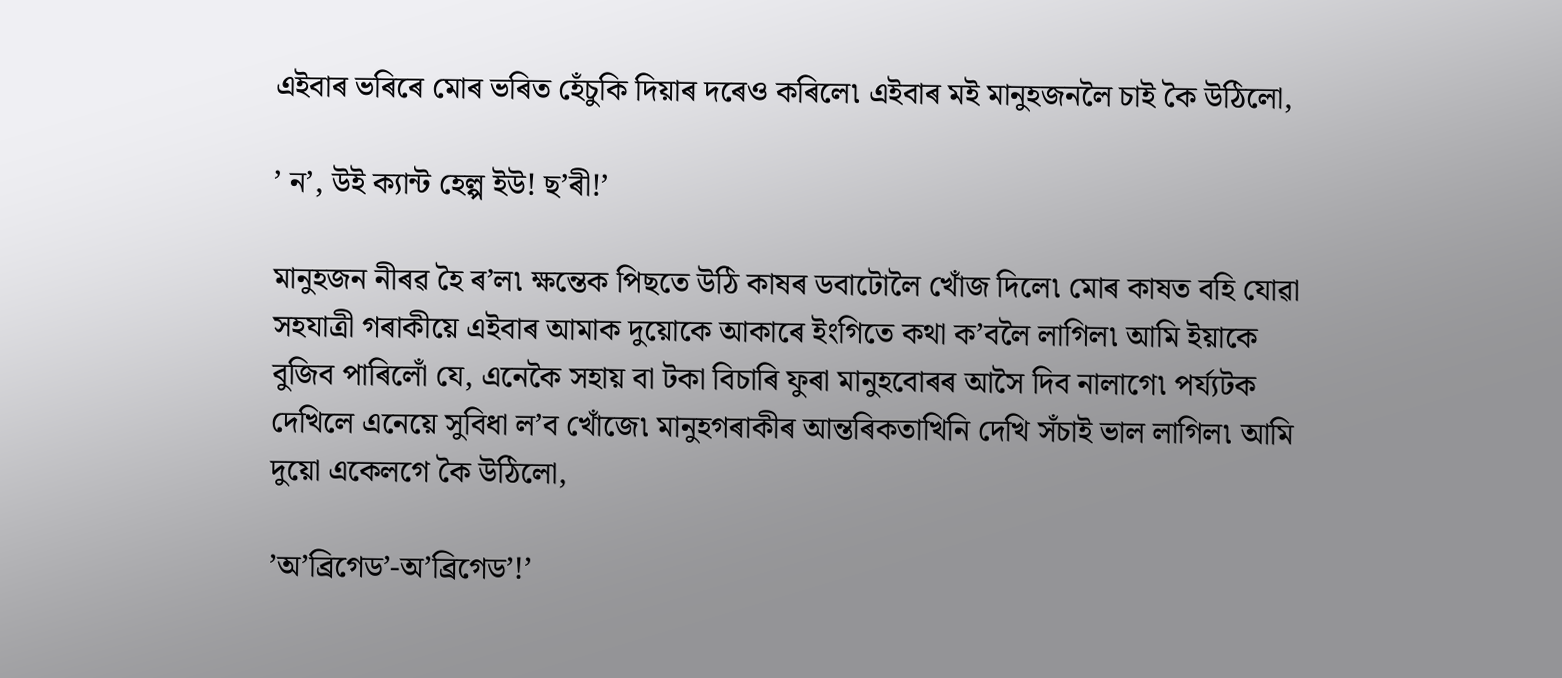এইবাৰ ভৰিৰে মোৰ ভৰিত হেঁচুকি দিয়াৰ দৰেও কৰিলে৷ এইবাৰ মই মানুহজনলৈ চাই কৈ উঠিলো,

’ ন’, উই ক্যান্ট হেল্প ইউ! ছ’ৰী!’

মানুহজন নীৰৱ হৈ ৰ’ল৷ ক্ষন্তেক পিছতে উঠি কাষৰ ডবাটোলৈ খোঁজ দিলে৷ মোৰ কাষত বহি যোৱা সহযাত্ৰী গৰাকীয়ে এইবাৰ আমাক দুয়োকে আকাৰে ইংগিতে কথা ক’বলৈ লাগিল৷ আমি ইয়াকে বুজিব পাৰিলোঁ যে, এনেকৈ সহায় বা টকা বিচাৰি ফুৰা মানুহবোৰৰ আসৈ দিব নালাগে৷ পৰ্য্যটক দেখিলে এনেয়ে সুবিধা ল’ব খোঁজে৷ মানুহগৰাকীৰ আন্তৰিকতাখিনি দেখি সঁচাই ভাল লাগিল৷ আমি দুয়ো একেলগে কৈ উঠিলো,

’অ’ব্ৰিগেড’-অ’ব্ৰিগেড’!’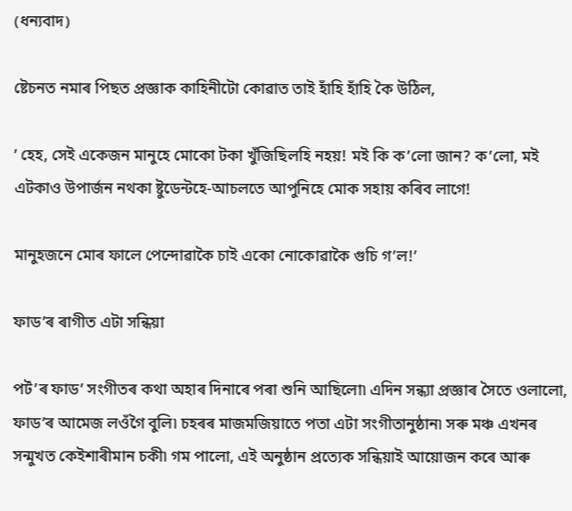(ধন্যবাদ)

ষ্টেচনত নমাৰ পিছত প্ৰজ্ঞাক কাহিনীটো কোৱাত তাই হাঁহি হাঁহি কৈ উঠিল,

’ হেহ, সেই একেজন মানুহে মোকো টকা খুঁজিছিলহি নহয়! মই কি ক’লো জান? ক’লো, মই এটকাও উপাৰ্জন নথকা ষ্টুডেন্টহে-আচলতে আপুনিহে মোক সহায় কৰিব লাগে!

মানুহজনে মোৰ ফালে পেন্দোৱাকৈ চাই একো নোকোৱাকৈ গুচি গ’ল!’

ফাড’ৰ ৰাগীত এটা সন্ধিয়া

পৰ্ট’ৰ ফাড’ সংগীতৰ কথা অহাৰ দিনাৰে পৰা শুনি আছিলো৷ এদিন সন্ধ্যা প্ৰজ্ঞাৰ সৈতে ওলালো, ফাড’ৰ আমেজ লওঁগৈ বুলি৷ চহৰৰ মাজমজিয়াতে পতা এটা সংগীতানুষ্ঠান৷ সৰু মঞ্চ এখনৰ সন্মুখত কেইশাৰীমান চকী৷ গম পালো, এই অনুষ্ঠান প্ৰত্যেক সন্ধিয়াই আয়োজন কৰে আৰু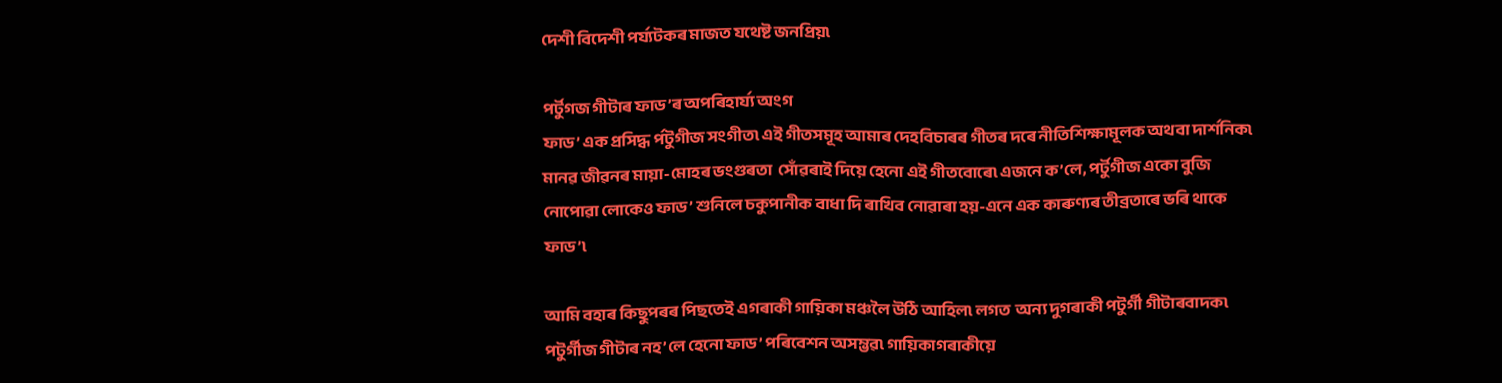দেশী বিদেশী পৰ্য্যটকৰ মাজত যথেষ্ট জনপ্ৰিয়৷

পৰ্টুগজ গীটাৰ ফাড’ৰ অপৰিহাৰ্য্য অংগ
ফাড’ এক প্ৰসিদ্ধ ৰ্পটুগীজ সংগীত৷ এই গীতসমূহ আমাৰ দেহবিচাৰৰ গীতৰ দৰে নীতিশিক্ষামূলক অথবা দাৰ্শনিক৷ মানৱ জীৱনৰ মায়া-মোহৰ ভংগুৰতা  সোঁৱৰাই দিয়ে হেনো এই গীতবোৰে৷ এজনে ক’লে, পৰ্টুগীজ একো বুজি নোপোৱা লোকেও ফাড’ শুনিলে চকুপানীক বাধা দি ৰাখিব নোৱাৰা হয়-এনে এক কাৰুণ্যৰ তীব্ৰতাৰে ভৰি থাকে ফাড’৷

আমি বহাৰ কিছুপৰৰ পিছতেই এগৰাকী গায়িকা মঞ্চলৈ উঠি আহিল৷ লগত  অন্য দুগৰাকী পটুৰ্গী গীটাৰবাদক৷ পটুৰ্গীজ গীটাৰ নহ’লে হেনো ফাড’ পৰিবেশন অসম্ভৱ৷ গায়িকাগৰাকীয়ে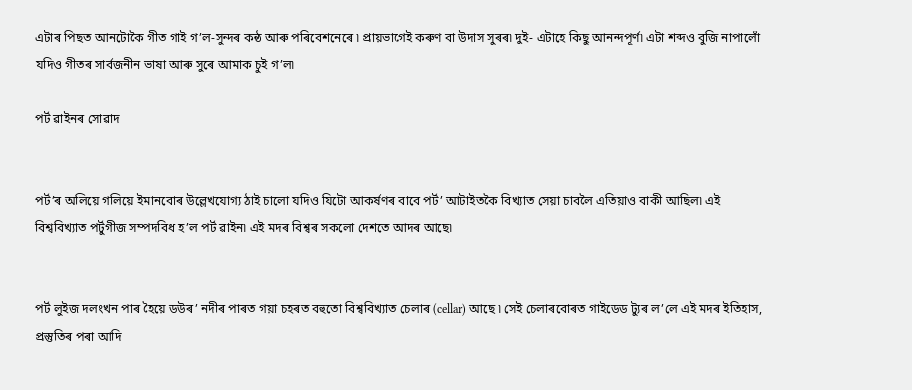এটাৰ পিছত আনটোকৈ গীত গাই গ’ল-সুন্দৰ কন্ঠ আৰু পৰিবেশনেৰে ৷ প্ৰায়ভাগেই কৰুণ বা উদাস সুৰৰ৷ দুই- এটাহে কিছু আনন্দপূৰ্ণ৷ এটা শব্দও বুজি নাপালোঁ যদিও গীতৰ সাৰ্বজনীন ভাষা আৰু সুৰে আমাক চুই গ’ল৷

পৰ্ট ৱাইনৰ সোৱাদ


পৰ্ট’ৰ অলিয়ে গলিয়ে ইমানবোৰ উল্লেখযোগ্য ঠাই চালো যদিও যিটো আকৰ্ষণৰ বাবে পৰ্ট’ আটাইতকৈ বিখ্যাত সেয়া চাবলৈ এতিয়াও বাকী আছিল৷ এই বিশ্ববিখ্যাত পৰ্টুগীজ সম্পদবিধ হ’ল পৰ্ট ৱাইন৷ এই মদৰ বিশ্বৰ সকলো দেশতে আদৰ আছে৷


পৰ্ট লুইজ দলংখন পাৰ হৈয়ে ডউৰ’ নদীৰ পাৰত গয়া চহৰত বহুতো বিশ্ববিখ্যাত চেলাৰ (cellar) আছে ৷ সেই চেলাৰবোৰত গাইডেড ট্যুৰ ল’লে এই মদৰ ইতিহাস, প্ৰস্তুতিৰ পৰা আদি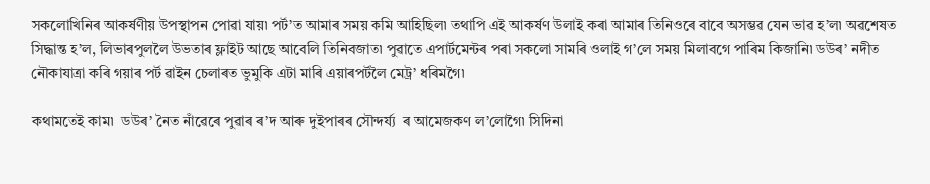সকলোখিনিৰ আকৰ্ষণীয় উপস্থাপন পোৱা যায়৷ পৰ্ট’ত আমাৰ সময় কমি আহিছিল৷ তথাপি এই আকৰ্ষণ উলাই কৰা আমাৰ তিনিওৰে বাবে অসম্ভৱ যেন ভাৱ হ’ল৷ অৱশেষত সিদ্ধান্ত হ’ল, লিভাৰপুললৈ উভতাৰ ফ্লাইট আছে আবেলি তিনিবজাত৷ পুৱাতে এপাৰ্টমেন্টৰ পৰা সকলো সামৰি ওলাই গ’লে সময় মিলাবগে পাৰিম কিজানি৷ ডউৰ’ নদীত নৌকাযাত্ৰা কৰি গয়াৰ পৰ্ট ৱাইন চেলাৰত ভুমুকি এটা মাৰি এয়াৰপৰ্টলৈ মেট্ৰ’ ধৰিমগৈ৷

কথামতেই কাম৷  ডউৰ’ নৈত নাঁৱেৰে পুৱাৰ ৰ’দ আৰু দুইপাৰৰ সৌন্দৰ্য্য  ৰ আমেজকণ ল’লোগৈ৷ সিদিনা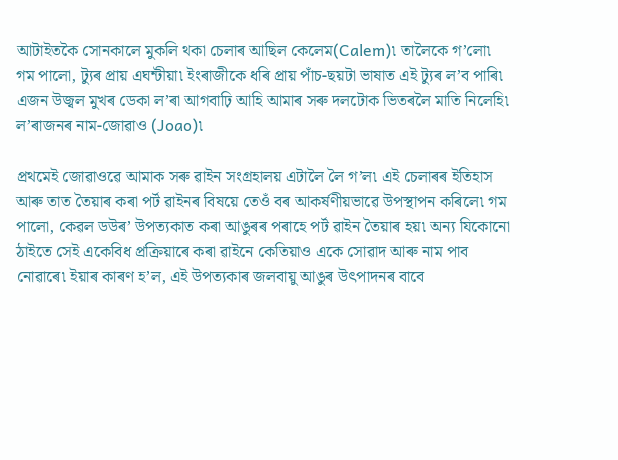আটাইতকৈ সোনকালে মুকলি থকা চেলাৰ আছিল কেলেম(Calem)৷ তালৈকে গ’লো৷ গম পালো, ট্যুৰ প্ৰায় এঘন্টীয়া৷ ইংৰাজীকে ধৰি প্ৰায় পাঁচ-ছয়টা ভাষাত এই ট্যুৰ ল’ব পাৰি৷ এজন উজ্বল মুখৰ ডেকা ল’ৰা আগবাঢ়ি আহি আমাৰ সৰু দলটোক ভিতৰলৈ মাতি নিলেহি৷ ল’ৰাজনৰ নাম-জোৱাও (Joao)৷

প্ৰথমেই জোৱাওৱে আমাক সৰু ৱাইন সংগ্ৰহালয় এটালৈ লৈ গ’ল৷ এই চেলাৰৰ ইতিহাস আৰু তাত তৈয়াৰ কৰা পৰ্ট ৱাইনৰ বিষয়ে তেওঁ বৰ আকৰ্ষণীয়ভাৱে উপস্থাপন কৰিলে৷ গম পালো, কেৱল ডউৰ’ উপত্যকাত কৰা আঙুৰৰ পৰাহে পৰ্ট ৱাইন তৈয়াৰ হয়৷ অন্য যিকোনো ঠাইতে সেই একেবিধ প্ৰক্ৰিয়াৰে কৰা ৱাইনে কেতিয়াও একে সোৱাদ আৰু নাম পাব নোৱাৰে৷ ইয়াৰ কাৰণ হ’ল, এই উপত্যকাৰ জলবায়ু আঙুৰ উৎপাদনৰ বাবে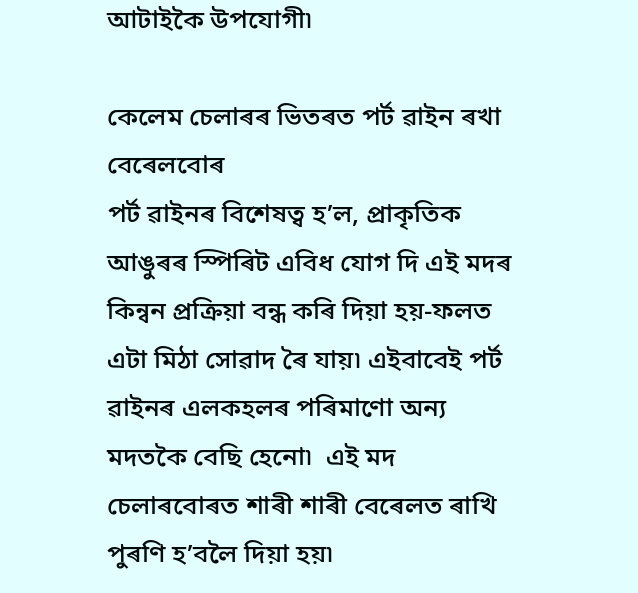আটাইকৈ উপযোগী৷

কেলেম চেলাৰৰ ভিতৰত পৰ্ট ৱাইন ৰখা বেৰেলবোৰ
পৰ্ট ৱাইনৰ বিশেষত্ব হ’ল, প্ৰাকৃতিক আঙুৰৰ স্পিৰিট এবিধ যোগ দি এই মদৰ কিন্বন প্ৰক্ৰিয়া বন্ধ কৰি দিয়া হয়-ফলত এটা মিঠা সোৱাদ ৰৈ যায়৷ এইবাবেই পৰ্ট ৱাইনৰ এলকহলৰ পৰিমাণো অন্য মদতকৈ বেছি হেনো৷  এই মদ চেলাৰবোৰত শাৰী শাৰী বেৰেলত ৰাখি পুৰণি হ’বলৈ দিয়া হয়৷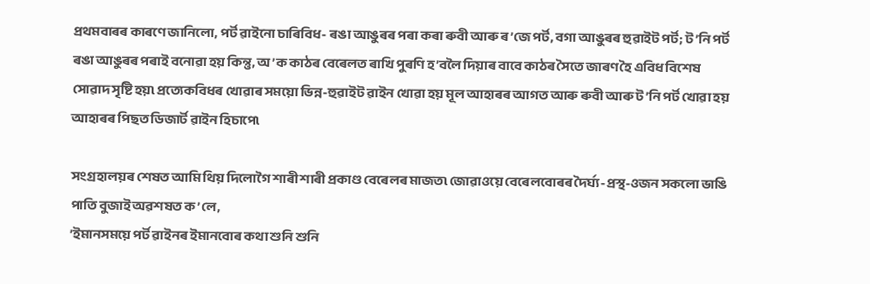প্ৰথমবাৰৰ কাৰণে জানিলো, পৰ্ট ৱাইনো চাৰিবিধ- ৰঙা আঙুৰৰ পৰা কৰা ৰুবী আৰু ৰ’জে পৰ্ট, বগা আঙুৰৰ হুৱাইট পৰ্ট; ট’নি পৰ্ট ৰঙা আঙুৰৰ পৰাই বনোৱা হয় কিন্তু, অ’ক কাঠৰ বেৰেলত ৰাখি পুৰণি হ’বলৈ দিয়াৰ বাবে কাঠৰ সৈতে জাৰণ হৈ এবিধ বিশেষ সোৱাদ সৃষ্টি হয়৷ প্ৰত্যেকবিধৰ খোৱাৰ সময়ো ভিন্ন-হুৱাইট ৱাইন খোৱা হয় মূল আহাৰৰ আগত আৰু ৰুবী আৰু ট’নি পৰ্ট খোৱা হয় আহাৰৰ পিছত ডিজাৰ্ট ৱাইন হিচাপে৷

সংগ্ৰহালয়ৰ শেষত আমি থিয় দিলোগৈ শাৰী শাৰী প্ৰকাণ্ড বেৰেলৰ মাজত৷ জোৱাওয়ে বেৰেলবোৰৰ দৈৰ্ঘ্য-প্ৰস্থ-ওজন সকলো ভাঙি পাতি বুজাই অৱশষত ক’লে,
’ইমানসময়ে পৰ্ট ৱাইনৰ ইমানবোৰ কথা শুনি শুনি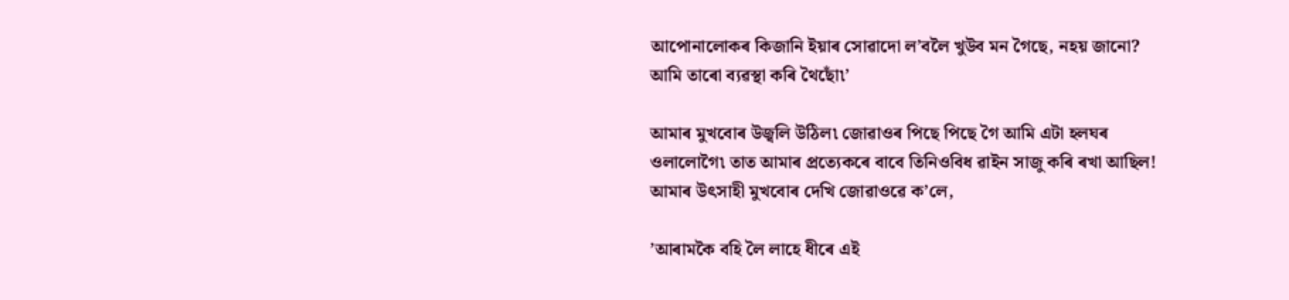আপোনালোকৰ কিজানি ইয়াৰ সোৱাদো ল’বলৈ খুউব মন গৈছে, নহয় জানো? আমি তাৰো ব্যৱস্থা কৰি থৈছোঁ৷’

আমাৰ মুখবোৰ উজ্বলি উঠিল৷ জোৱাওৰ পিছে পিছে গৈ আমি এটা হলঘৰ ওলালোগৈ৷ তাত আমাৰ প্ৰত্যেকৰে বাবে তিনিওবিধ ৱাইন সাজু কৰি ৰখা আছিল! আমাৰ উৎসাহী মুখবোৰ দেখি জোৱাওৱে ক’লে,

’আৰামকৈ বহি লৈ লাহে ধীৰে এই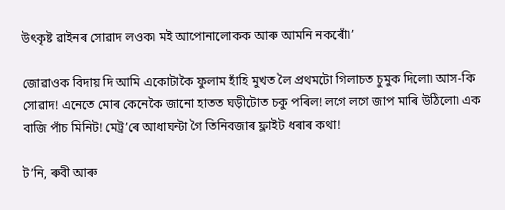উৎকৃষ্ট ৱাইনৰ সোৱাদ লওক৷ মই আপোনালোকক আৰু আমনি নকৰোঁ৷’

জোৱাওক বিদায় দি আমি একোটাকৈ ফুলাম হাঁহি মুখত লৈ প্ৰথমটো গিলাচত চুমুক দিলো৷ আস-কি সোৱাদ! এনেতে মোৰ কেনেকৈ জানো হাতত ঘড়ীটোত চকু পৰিল! লগে লগে জাপ মাৰি উঠিলো৷ এক বাজি পাঁচ মিনিট! মেট্ৰ’ৰে আধাঘন্টা গৈ তিনিবজাৰ ফ্লাইট ধৰাৰ কথা!

ট’নি, ৰুবী আৰু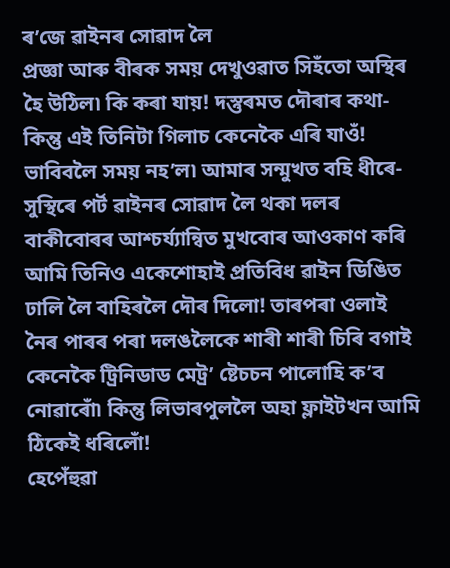ৰ’জে ৱাইনৰ সোৱাদ লৈ
প্ৰজ্ঞা আৰু বীৰক সময় দেখুওৱাত সিহঁতো অস্থিৰ হৈ উঠিল৷ কি কৰা যায়! দস্তুৰমত দৌৰাৰ কথা- কিন্তু এই তিনিটা গিলাচ কেনেকৈ এৰি যাওঁ! ভাবিবলৈ সময় নহ’ল৷ আমাৰ সন্মুখত বহি ধীৰে-সুস্থিৰে পৰ্ট ৱাইনৰ সোৱাদ লৈ থকা দলৰ বাকীবোৰৰ আশ্চৰ্য্যান্বিত মুখবোৰ আওকাণ কৰি আমি তিনিও একেশোহাই প্ৰতিবিধ ৱাইন ডিঙিত ঢালি লৈ বাহিৰলৈ দৌৰ দিলো! তাৰপৰা ওলাই নৈৰ পাৰৰ পৰা দলঙলৈকে শাৰী শাৰী চিৰি বগাই কেনেকৈ ট্ৰিনিডাড মেট্ৰ’ ষ্টেচচন পালোহি ক’ব নোৱাৰোঁ৷ কিন্তু লিভাৰপুললৈ অহা ফ্লাইটখন আমি ঠিকেই ধৰিলোঁ!
হেপেঁহুৱা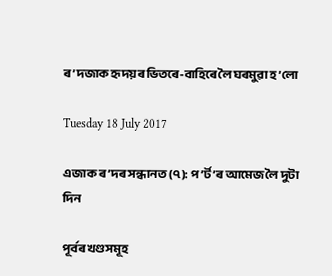ৰ’দজাক হৃদয়ৰ ভিতৰে-বাহিৰে লৈ ঘৰমুৱা হ’লো

Tuesday 18 July 2017

এজাক ৰ’দৰ সন্ধানত (৭): প’ৰ্ট’ৰ আমেজ লৈ দুটা দিন

পূৰ্বৰ খণ্ডসমূহ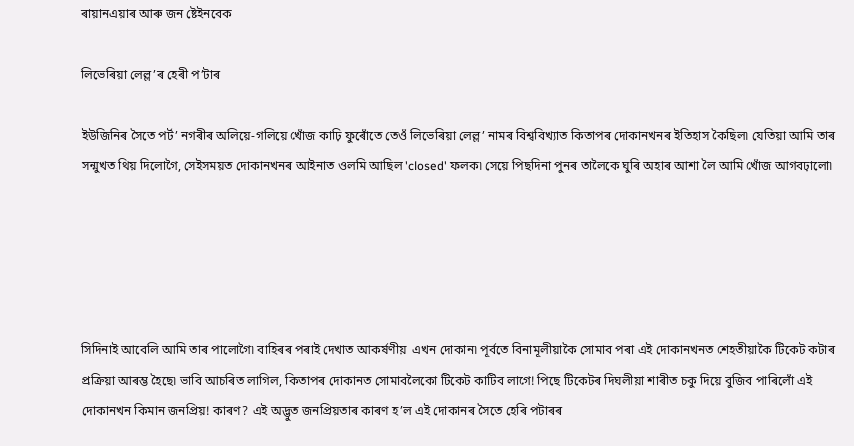ৰায়ানএয়াৰ আৰু জন ষ্টেইনবেক

লিভেৰিয়া লেল্ল’ৰ হেৰী প’টাৰ

ইউজিনিৰ সৈতে পৰ্ট’ নগৰীৰ অলিয়ে-গলিয়ে খোঁজ কাঢ়ি ফুৰোঁতে তেওঁ লিভেৰিয়া লেল্ল’ নামৰ বিশ্ববিখ্যাত কিতাপৰ দোকানখনৰ ইতিহাস কৈছিল৷ যেতিয়া আমি তাৰ সন্মুখত থিয় দিলোগৈ, সেইসময়ত দোকানখনৰ আইনাত ওলমি আছিল 'closed' ফলক৷ সেয়ে পিছদিনা পুনৰ তালৈকে ঘুৰি অহাৰ আশা লৈ আমি খোঁজ আগবঢ়ালো৷





সিদিনাই আবেলি আমি তাৰ পালোগৈ৷ বাহিৰৰ পৰাই দেখাত আকৰ্ষণীয়  এখন দোকান৷ পূৰ্বতে বিনামূলীয়াকৈ সোমাব পৰা এই দোকানখনত শেহতীয়াকৈ টিকেট কটাৰ প্ৰক্ৰিয়া আৰম্ভ হৈছে৷ ভাবি আচৰিত লাগিল, কিতাপৰ দোকানত সোমাবলৈকো টিকেট কাটিব লাগে! পিছে টিকেটৰ দিঘলীয়া শাৰীত চকু দিয়ে বুজিব পাৰিলোঁ এই দোকানখন কিমান জনপ্ৰিয়! কাৰণ? এই অদ্ভুত জনপ্ৰিয়তাৰ কাৰণ হ’ল এই দোকানৰ সৈতে হেৰি পটাৰৰ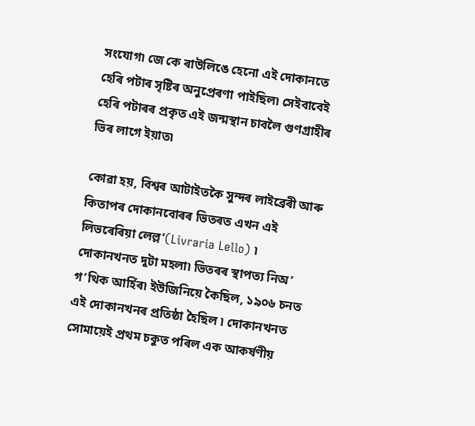সংযোগ৷ জে কে ৰাউলিঙে হেনো এই দোকানতে হেৰি পটাৰ সৃষ্টিৰ অনুপ্ৰেৰণা পাইছিল৷ সেইবাবেই হেৰি পটাৰৰ প্ৰকৃত এই জন্মস্থান চাবলৈ গুণগ্ৰাহীৰ ভিৰ লাগে ইয়াত৷

কোৱা হয়, বিশ্বৰ আটাইতকৈ সুন্দৰ লাইব্ৰেৰী আৰু কিতাপৰ দোকানবোৰৰ ভিতৰত এখন এই লিভৰেৰিয়া লেল্ল’(Livraria Lello) ৷ দোকানখনত দুটা মহলা৷ ভিতৰৰ স্থাপত্য নিঅ’ গ’থিক আৰ্হিৰ৷ ইউজিনিয়ে কৈছিল, ১৯০৬ চনত এই দোকানখনৰ প্ৰতিষ্ঠা হৈছিল ৷ দোকানখনত সোমায়েই প্ৰথম চকুত পৰিল এক আকৰ্ষণীয়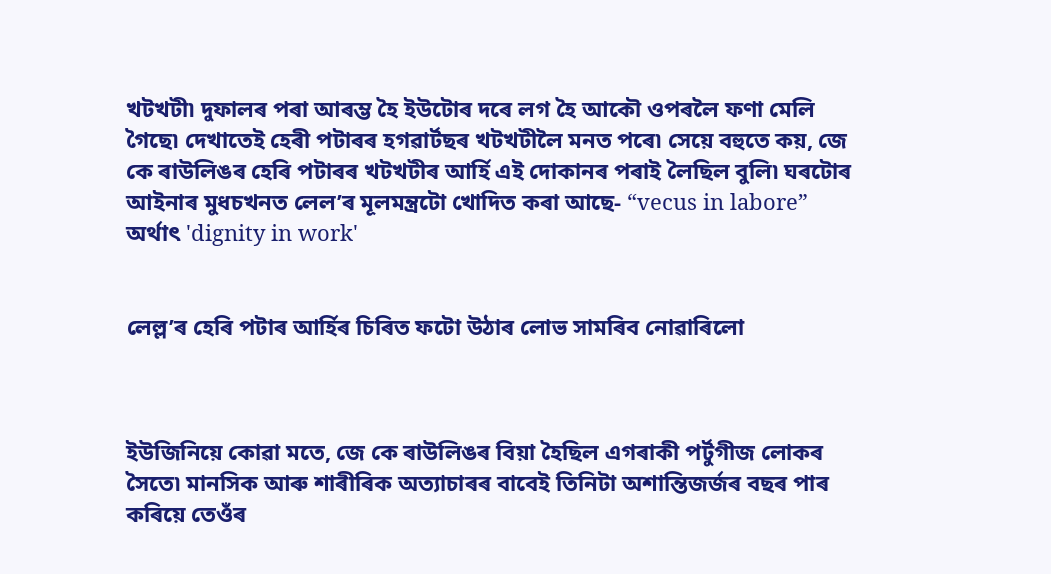খটখটী৷ দুফালৰ পৰা আৰম্ভ হৈ ইউটোৰ দৰে লগ হৈ আকৌ ওপৰলৈ ফণা মেলি গৈছে৷ দেখাতেই হেৰী পটাৰৰ হগৱাৰ্টছৰ খটখটীলৈ মনত পৰে৷ সেয়ে বহুতে কয়, জে কে ৰাউলিঙৰ হেৰি পটাৰৰ খটখটীৰ আৰ্হি এই দোকানৰ পৰাই লৈছিল বুলি৷ ঘৰটোৰ আইনাৰ মুধচখনত লেল’ৰ মূলমন্ত্ৰটো খোদিত কৰা আছে- “vecus in labore” অৰ্থাৎ 'dignity in work'


লেল্ল’ৰ হেৰি পটাৰ আৰ্হিৰ চিৰিত ফটো উঠাৰ লোভ সামৰিব নোৱাৰিলো



ইউজিনিয়ে কোৱা মতে, জে কে ৰাউলিঙৰ বিয়া হৈছিল এগৰাকী পৰ্টুগীজ লোকৰ সৈতে৷ মানসিক আৰু শাৰীৰিক অত্যাচাৰৰ বাবেই তিনিটা অশান্তিজৰ্জৰ বছৰ পাৰ কৰিয়ে তেওঁৰ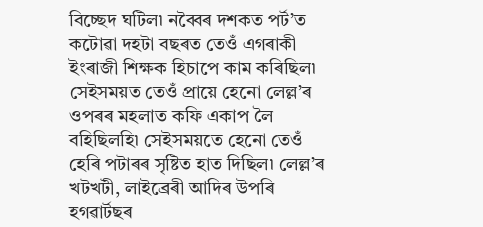বিচ্ছেদ ঘটিল৷ নব্বৈৰ দশকত পৰ্ট’ত কটোৱা দহটা বছৰত তেওঁ এগৰাকী ইংৰাজী শিক্ষক হিচাপে কাম কৰিছিল৷ সেইসময়ত তেওঁ প্ৰায়ে হেনো লেল্ল’ৰ ওপৰৰ মহলাত কফি একাপ লৈ বহিছিলহি৷ সেইসময়তে হেনো তেওঁ হেৰি পটাৰৰ সৃষ্টিত হাত দিছিল৷ লেল্ল’ৰ  খটখটী, লাইব্ৰেৰী আদিৰ উপৰি হগৱাৰ্টছৰ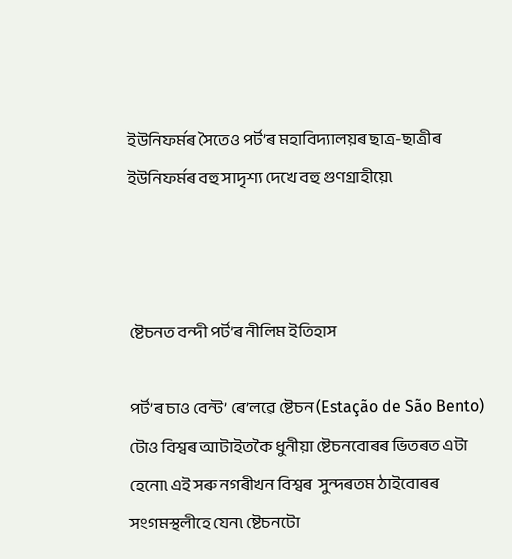ইউনিফৰ্মৰ সৈতেও পৰ্ট’ৰ মহাবিদ্যালয়ৰ ছাত্ৰ-ছাত্ৰীৰ ইউনিফৰ্মৰ বহু সাদৃশ্য দেখে বহু গুণগ্ৰাহীয়ে৷



ষ্টেচনত বন্দী পৰ্ট’ৰ নীলিম ইতিহাস

পৰ্ট’ৰ চাও বেন্ট’ ৰে’লৱে ষ্টেচন (Estação de São Bento) টোও বিশ্বৰ আটাইতকৈ ধুনীয়া ষ্টেচনবোৰৰ ভিতৰত এটা হেনো৷ এই সৰু নগৰীখন বিশ্বৰ  সুন্দৰতম ঠাইবোৰৰ সংগমস্থলীহে যেন৷ ষ্টেচনটো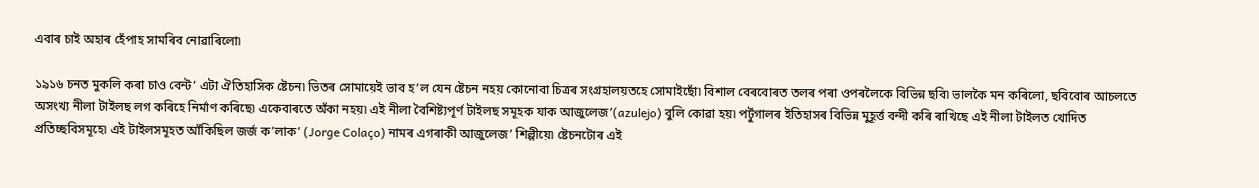এবাৰ চাই অহাৰ হেঁপাহ সামৰিব নোৱাৰিলো৷

১৯১৬ চনত মুকলি কৰা চাও বেন্ট’ এটা ঐতিহাসিক ষ্টেচন৷ ভিতৰ সোমায়েই ভাব হ’ল যেন ষ্টেচন নহয় কোনোবা চিত্ৰৰ সংগ্ৰহালয়তহে সোমাইছোঁ৷ বিশাল বেৰবোৰত তলৰ পৰা ওপৰলৈকে বিভিন্ন ছবি৷ ভালকৈ মন কৰিলো, ছবিবোৰ আচলতে অসংখ্য নীলা টাইলছ লগ কৰিহে নিৰ্মাণ কৰিছে৷ একেবাৰতে অঁকা নহয়৷ এই নীলা বৈশিষ্ট্যপূৰ্ণ টাইলছ সমূহক যাক আজুলেজ’(azulejo) বুলি কোৱা হয়৷ পৰ্টুগালৰ ইতিহাসৰ বিভিন্ন মুহূৰ্ত্ত বন্দী কৰি ৰাখিছে এই নীলা টাইলত খোদিত প্ৰতিচ্ছবিসমূহে৷ এই টাইলসমূহত আঁকিছিল জৰ্জ ক’লাক’ (Jorge Colaço) নামৰ এগৰাকী আজুলেজ’ শিল্পীয়ে৷ ষ্টেচনটোৰ এই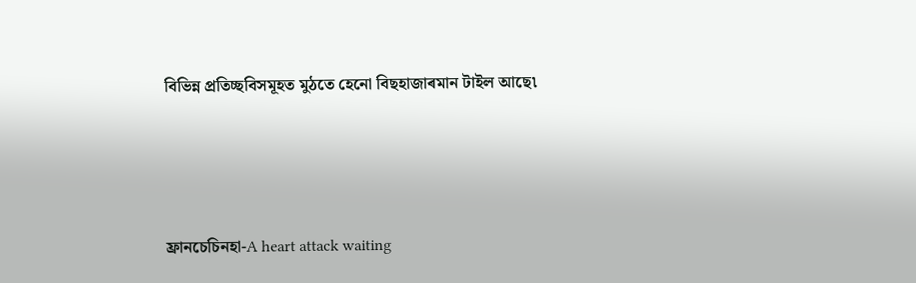বিভিন্ন প্ৰতিচ্ছবিসমূহত মুঠতে হেনো বিছহাজাৰমান টাইল আছে৷




ফ্ৰানচেচিনহা-A heart attack waiting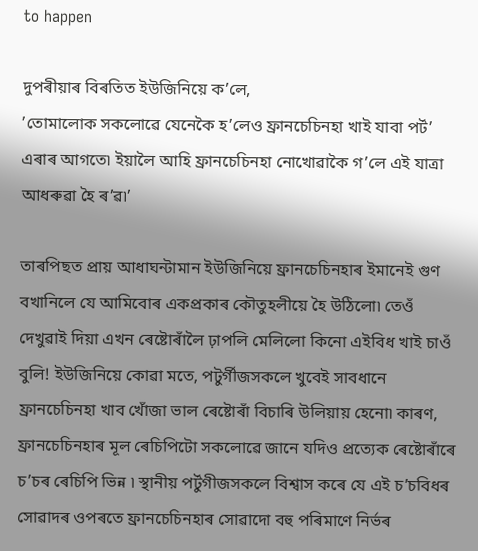to happen

দুপৰীয়াৰ বিৰতিত ইউজিনিয়ে ক’লে,
’তোমালোক সকলোৱে যেনেকৈ হ’লেও ফ্ৰানচেচিনহা খাই যাবা পৰ্ট’ এৰাৰ আগতে৷ ইয়ালৈ আহি ফ্ৰানচেচিনহা নোখোৱাকৈ গ’লে এই যাত্ৰা আধৰুৱা হৈ ৰ’ৱ৷’

তাৰপিছত প্ৰায় আধাঘন্টামান ইউজিনিয়ে ফ্ৰানচেচিনহাৰ ইমানেই গুণ বখানিলে যে আমিবোৰ একপ্ৰকাৰ কৌতুহলীয়ে হৈ উঠিলো৷ তেওঁ দেখুৱাই দিয়া এখন ৰেষ্টোৰাঁলৈ ঢ়াপলি মেলিলো কিনো এইবিধ খাই চাওঁ বুলি! ইউজিনিয়ে কোৱা মতে, পটুৰ্গীজসকলে খুবেই সাবধানে ফ্ৰানচেচিনহা খাব খোঁজা ভাল ৰেষ্টোৰাঁ বিচাৰি উলিয়ায় হেনো৷ কাৰণ, ফ্ৰানচেচিনহাৰ মূল ৰেচিপিটো সকলোৱে জানে যদিও প্ৰত্যেক ৰেষ্টোৰাঁৰে চ’চৰ ৰেচিপি ভিন্ন ৷ স্থানীয় পৰ্টুগীজসকলে বিশ্বাস কৰে যে এই চ’চবিধৰ সোৱাদৰ ওপৰতে ফ্ৰানচেচিনহাৰ সোৱাদো বহু পৰিমাণে নিৰ্ভৰ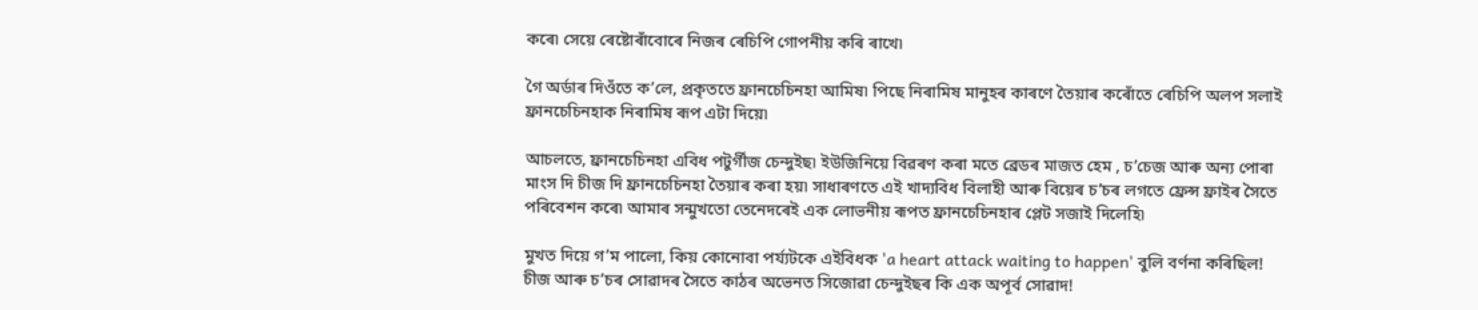কৰে৷ সেয়ে ৰেষ্টোৰাঁবোৰে নিজৰ ৰেচিপি গোপনীয় কৰি ৰাখে৷

গৈ অৰ্ডাৰ দিওঁতে ক’লে, প্ৰকৃততে ফ্ৰানচেচিনহা আমিষ৷ পিছে নিৰামিষ মানুহৰ কাৰণে তৈয়াৰ কৰোঁতে ৰেচিপি অলপ সলাই  ফ্ৰানচেচিনহাক নিৰামিষ ৰূপ এটা দিয়ে৷

আচলতে, ফ্ৰানচেচিনহা এবিধ পটুৰ্গীজ চেন্দুইছ৷ ইউজিনিয়ে বিৱৰণ কৰা মতে ব্ৰেডৰ মাজত হেম , চ’চেজ আৰু অন্য পোৰা মাংস দি চীজ দি ফ্ৰানচেচিনহা তৈয়াৰ কৰা হয়৷ সাধাৰণতে এই খাদ্যবিধ বিলাহী আৰু বিয়েৰ চ’চৰ লগতে ফ্ৰেন্স ফ্ৰাইৰ সৈতে পৰিবেশন কৰে৷ আমাৰ সন্মুখতো তেনেদৰেই এক লোভনীয় ৰূপত ফ্ৰানচেচিনহাৰ প্লেট সজাই দিলেহি৷

মুখত দিয়ে গ’ম পালো, কিয় কোনোবা পৰ্য্যটকে এইবিধক 'a heart attack waiting to happen' বুলি বৰ্ণনা কৰিছিল!  চীজ আৰু চ’চৰ সোৱাদৰ সৈতে কাঠৰ অভেনত সিজোৱা চেন্দুইছৰ কি এক অপূৰ্ব সোৱাদ!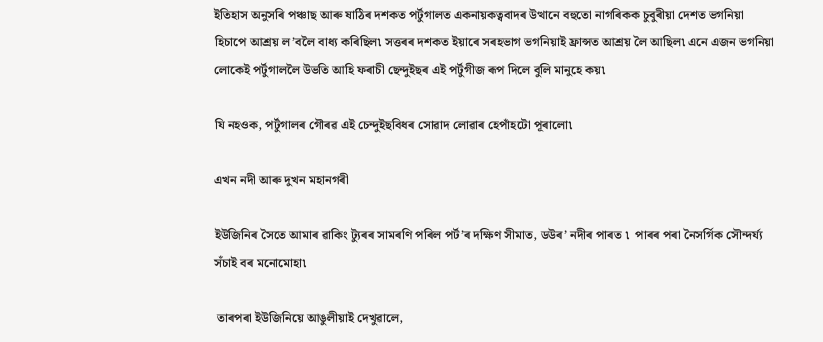ইতিহাস অনুসৰি পঞ্চাছ আৰু ষাঠিৰ দশকত পৰ্টুগালত একনায়কত্ববাদৰ উত্থানে বহুতো নাগৰিকক চুবুৰীয়া দেশত ভগনিয়া হিচাপে আশ্ৰয় ল’বলৈ বাধ্য কৰিছিল৷ সত্তৰৰ দশকত ইয়াৰে সৰহভাগ ভগনিয়াই ফ্ৰান্সত আশ্ৰয় লৈ আছিল৷ এনে এজন ভগনিয়া লোকেই পৰ্টুগাললৈ উভতি আহি ফৰাচী ছেন্দুইছৰ এই পৰ্টুগীজ ৰূপ দিলে বুলি মানুহে কয়৷

যি নহওক, পৰ্টুগালৰ গৌৰৱ এই চেন্দুইছবিধৰ সোৱাদ লোৱাৰ হেপাঁহটো পূৰালো৷

এখন নদী আৰু দুখন মহানগৰী

ইউজিনিৰ সৈতে আমাৰ ৱাকিং ট্যুৰৰ সামৰণি পৰিল পৰ্ট’ৰ দক্ষিণ সীমাত, ডউৰ’ নদীৰ পাৰত ৷  পাৰৰ পৰা নৈসৰ্গিক সৌন্দৰ্য্য সঁচাই বৰ মনোমোহা৷

 তাৰপৰা ইউজিনিয়ে আঙুলীয়াই দেখুৱালে,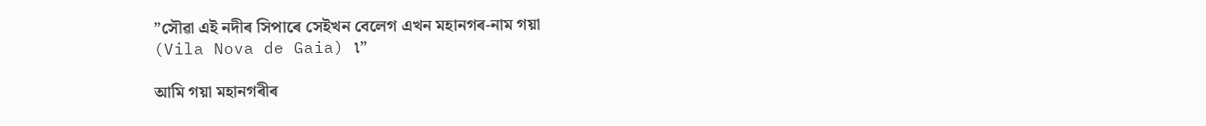”সৌৱা এই নদীৰ সিপাৰে সেইখন বেলেগ এখন মহানগৰ-নাম গয়া
(Vila Nova de Gaia) ৷”

আমি গয়া মহানগৰীৰ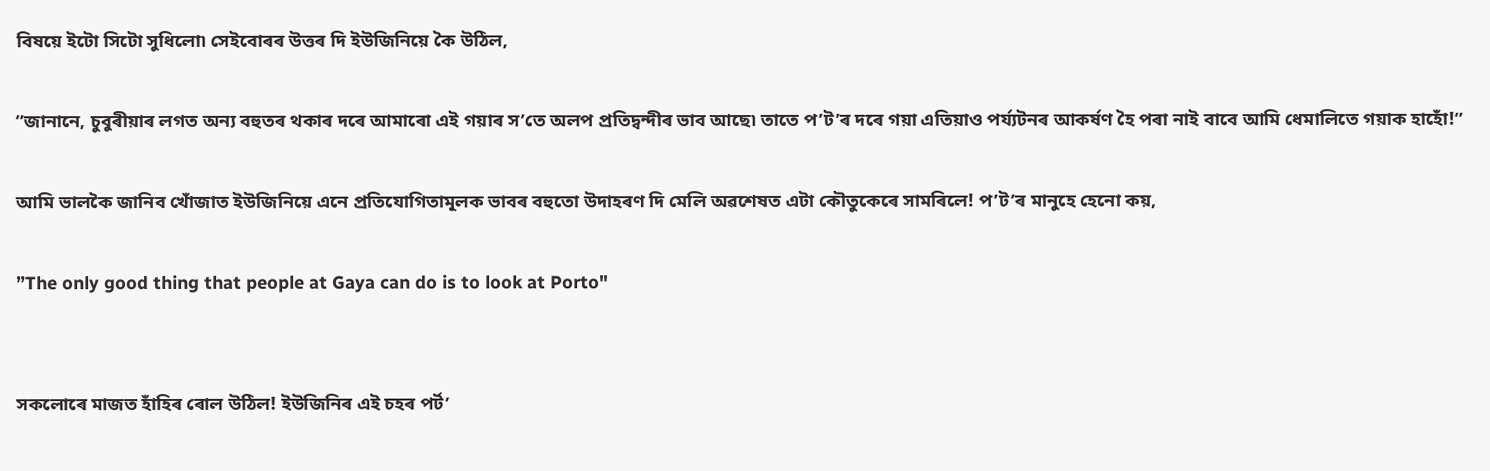বিষয়ে ইটো সিটো সুধিলো৷ সেইবোৰৰ উত্তৰ দি ইউজিনিয়ে কৈ উঠিল,

”জানানে, চুবুৰীয়াৰ লগত অন্য বহুতৰ থকাৰ দৰে আমাৰো এই গয়াৰ স’তে অলপ প্ৰতিদ্বন্দীৰ ভাব আছে৷ তাতে প’ট’ৰ দৰে গয়া এতিয়াও পৰ্য্যটনৰ আকৰ্ষণ হৈ পৰা নাই বাবে আমি ধেমালিতে গয়াক হাহোঁ!”

আমি ভালকৈ জানিব খোঁজাত ইউজিনিয়ে এনে প্ৰতিযোগিতামূলক ভাবৰ বহুতো উদাহৰণ দি মেলি অৱশেষত এটা কৌতুকেৰে সামৰিলে! প’ট’ৰ মানুহে হেনো কয়,

”The only good thing that people at Gaya can do is to look at Porto"


সকলোৰে মাজত হাঁহিৰ ৰোল উঠিল! ইউজিনিৰ এই চহৰ পৰ্ট’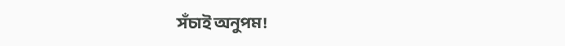সঁচাই অনুপম!